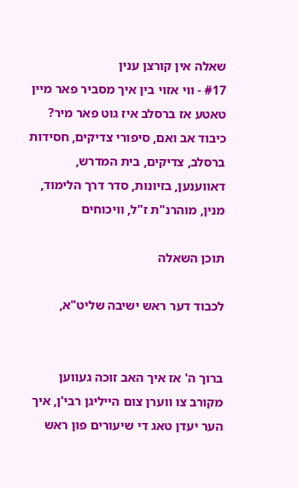שאלה אין קורצן ענין
#17 - ווי אזוי בין איך מסביר פאר מיין טאטע אז ברסלב איז גוט פאר מיר?
כיבוד אב ואם, סיפורי צדיקים, חסידות ברסלב, צדיקים, בית המדרש, דאווענען, בזיונות, סדר דרך הלימוד, מנין, מוהרנ"ת ז"ל, וויכוחים

תוכן השאלה

לכבוד דער ראש ישיבה שליט"א,


ברוך ה' אז איך האב זוכה געווען מקורב צו ווערן צום הייליגן רבי'ן, איך הער יעדן טאג די שיעורים פון ראש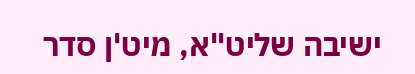ישיבה שליט"א, מיט'ן סדר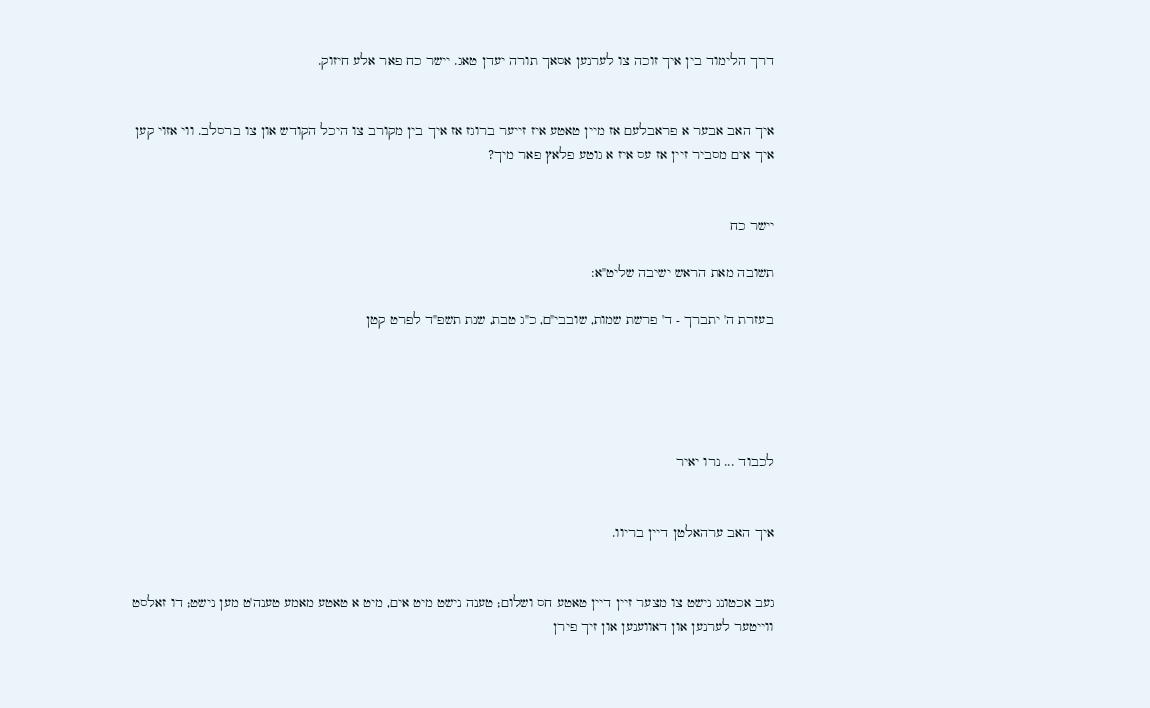דרך הלימוד בין איך זוכה צו לערנען אסאך תורה יעדן טאג. יישר כח פאר אלע חיזוק.


איך האב אבער א פראבלעם אז מיין טאטע איז זייער ברוגז אז איך בין מקורב צו היכל הקודש און צו ברסלב. ווי אזוי קען איך אים מסביר זיין אז עס איז א גוטע פלאץ פאר מיך?


יישר כח

תשובה מאת הראש ישיבה שליט"א:

בעזרת ה' יתברך - ד' פרשת שמות, שובבי"ם, כ"ג טבת, שנת תשפ"ד לפרט קטן





לכבוד ... נרו יאיר


איך האב ערהאלטן דיין בריוו.


געב אכטונג נישט צו מצער זיין דיין טאטע חס ושלום; טענה נישט מיט אים, מיט א טאטע מאמע טענה'ט מען נישט; דו זאלסט ווייטער לערנען און דאווענען און זיך פירן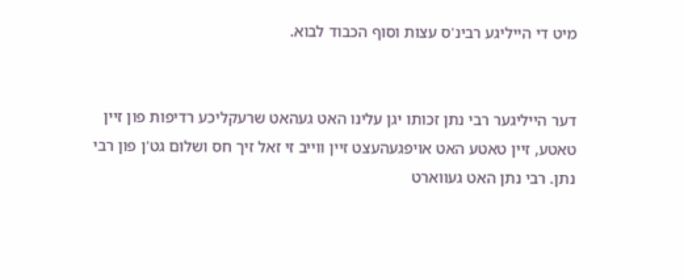מיט די הייליגע רבינ'ס עצות וסוף הכבוד לבוא.


דער הייליגער רבי נתן זכותו יגן עלינו האט געהאט שרעקליכע רדיפות פון זיין טאטע, זיין טאטע האט אויפגעהעצט זיין ווייב זי זאל זיך חס ושלום גט'ן פון רבי נתן. רבי נתן האט געווארט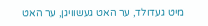מיט געדולד, ער האט געשוויגן, ער האט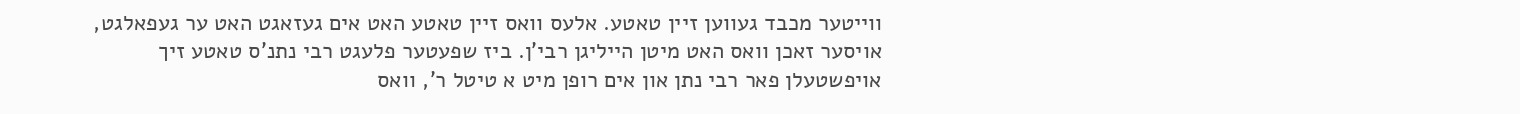ווייטער מכבד געווען זיין טאטע. אלעס וואס זיין טאטע האט אים געזאגט האט ער געפאלגט, אויסער זאכן וואס האט מיטן הייליגן רבי'ן. ביז שפעטער פלעגט רבי נתנ'ס טאטע זיך אויפשטעלן פאר רבי נתן און אים רופן מיט א טיטל ר', וואס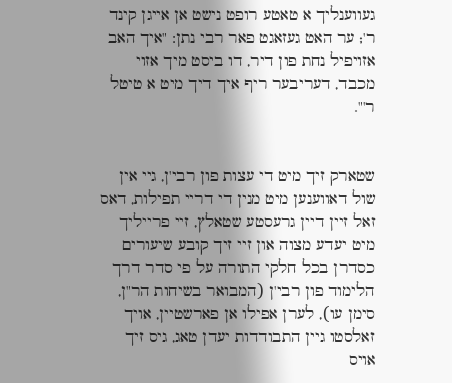געווענליך א טאטע רופט נישט אן אייגן קינד ר'; ער האט געזאגט פאר רבי נתן: "איך האב אזויפיל נחת פון דיר, דו ביסט מיך אזוי מכבד, דעריבער ריף איך דיך מיט א טיטל ר'".


שטארק זיך מיט די עצות פון רבי'ן, גיי אין שול דאווענען מיט מנין די דריי תפילות, דאס זאל זיין דיין גרעסטע שטאלץ, זיי פרייליך מיט יעדע מצוה און זיי זיך קובע שיעורים כסדרן בכל חלקי התורה על פי סדר דרך הלימוד פון רבי'ן (המבואר בשיחות הר"ן, סימן עו), לערן אפילו אן פארשטיין, אויך זאלסטו גיין התבודדות יעדן טאג, גיס זיך אויס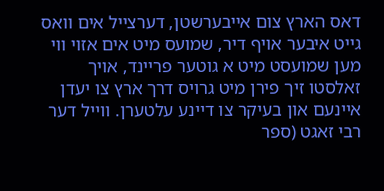דאס הארץ צום אייבערשטן, דערצייל אים וואס גייט איבער אויף דיר, שמועס מיט אים אזוי ווי מען שמועסט מיט א גוטער פריינד, אויך זאלסטו זיך פירן מיט גרויס דרך ארץ צו יעדן איינעם און בעיקר צו דיינע עלטערן. ווייל דער רבי זאגט (ספר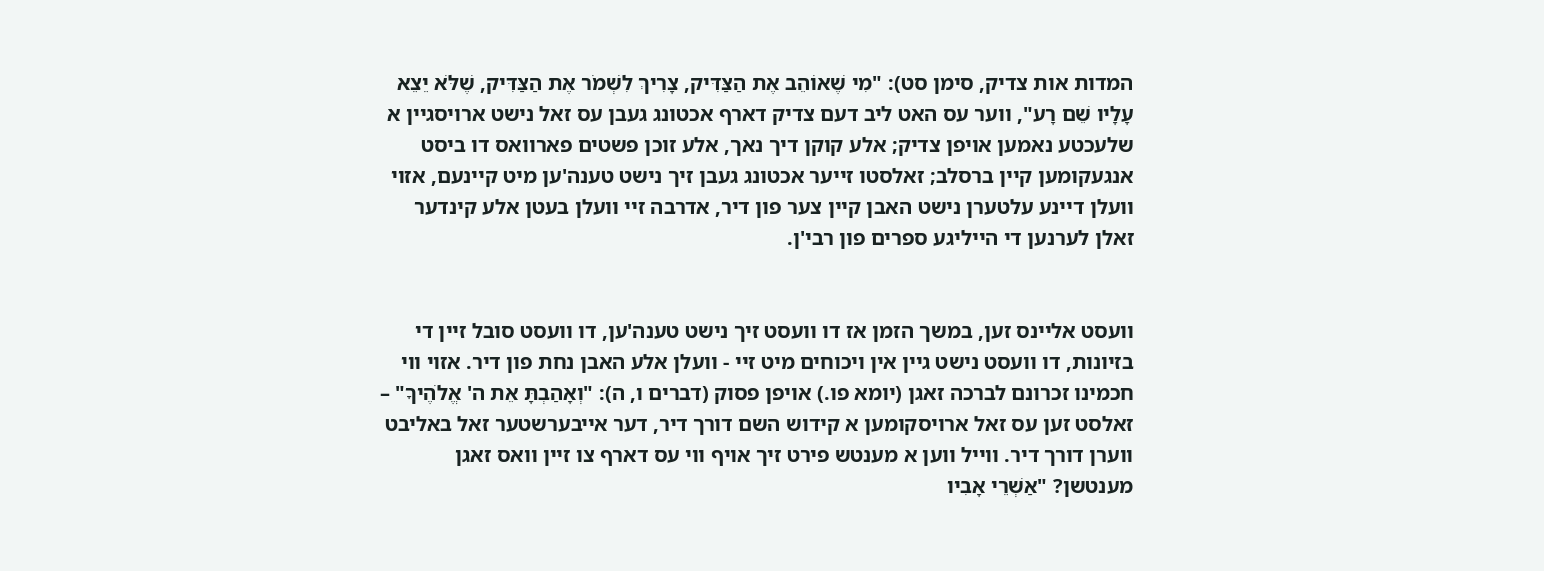המדות אות צדיק, סימן סט): "מִי שֶׁאוֹהֵב אֶת הַצַּדִּיק, צָרִיךְ לִשְׁמֹר אֶת הַצַּדִּיק, שֶׁלֹּא יֵצֵא עָלָיו שֵׁם רָע", ווער עס האט ליב דעם צדיק דארף אכטונג געבן עס זאל נישט ארויסגיין א שלעכטע נאמען אויפן צדיק; אלע קוקן דיך נאך, אלע זוכן פשטים פארוואס דו ביסט אנגעקומען קיין ברסלב; זאלסטו זייער אכטונג געבן זיך נישט טענה'ען מיט קיינעם, אזוי וועלן דיינע עלטערן נישט האבן קיין צער פון דיר, אדרבה זיי וועלן בעטן אלע קינדער זאלן לערנען די הייליגע ספרים פון רבי'ן.


וועסט אליינס זען, במשך הזמן אז דו וועסט זיך נישט טענה'ען, דו וועסט סובל זיין די בזיונות, דו וועסט נישט גיין אין ויכוחים מיט זיי - וועלן אלע האבן נחת פון דיר. אזוי ווי חכמינו זכרונם לברכה זאגן (יומא פו.) אויפן פסוק (דברים ו, ה): "וְאָהַבְתָּ אֵת ה' אֱלֹהֶיךָ" – זאלסט זען עס זאל ארויסקומען א קידוש השם דורך דיר, דער אייבערשטער זאל באליבט ווערן דורך דיר. ווייל ווען א מענטש פירט זיך אויף ווי עס דארף צו זיין וואס זאגן מענטשן? "אַשְׁרֵי אָבִיו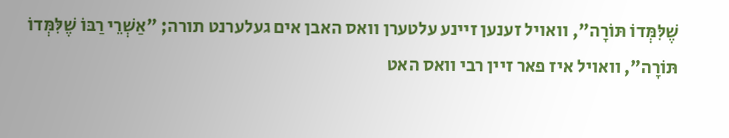שֶׁלִּמְּדוֹ תּוֹרָה", וואויל זענען זיינע עלטערן וואס האבן אים געלערנט תורה; "אַשְׁרֵי רַבּוֹ שֶׁלִּמְּדוֹ תּוֹרָה", וואויל איז פאר זיין רבי וואס האט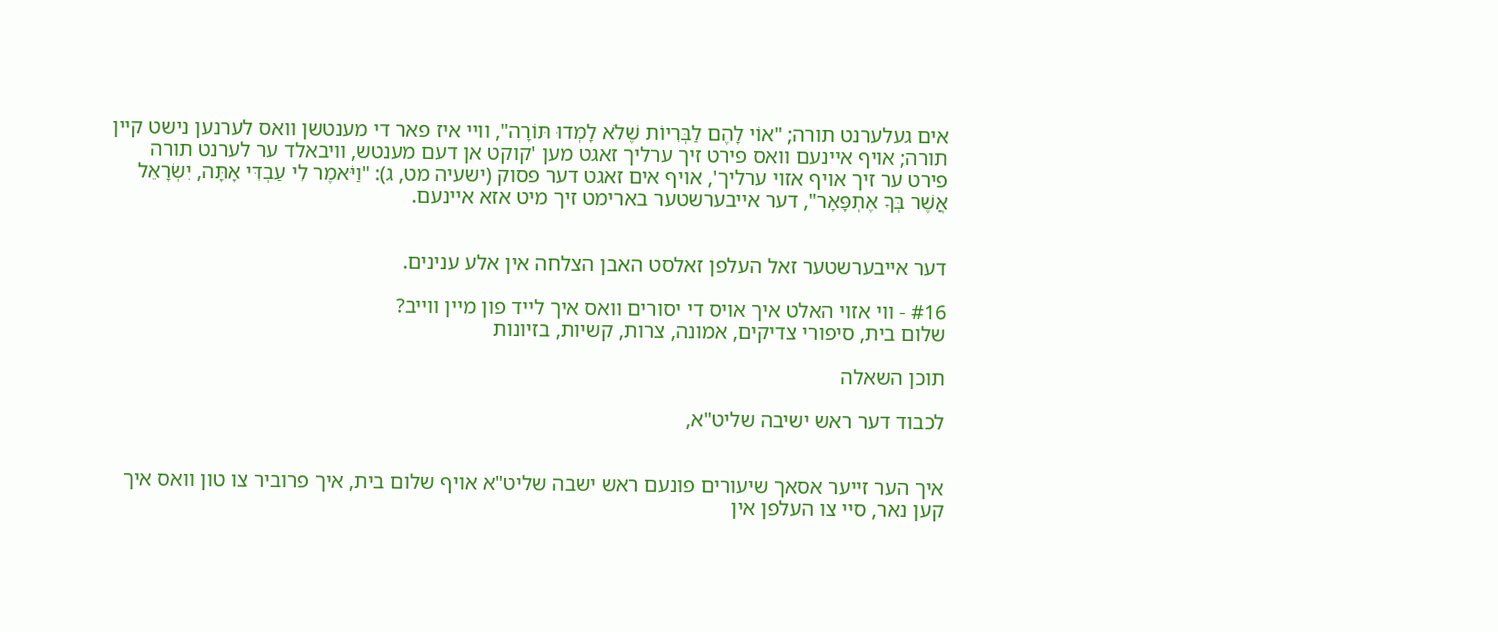אים געלערנט תורה; "אוֹי לָהֶם לַבְּרִיוֹת שֶׁלֹא לָמְדוּ תּוֹרָה", וויי איז פאר די מענטשן וואס לערנען נישט קיין תורה; אויף איינעם וואס פירט זיך ערליך זאגט מען 'קוקט אן דעם מענטש, וויבאלד ער לערנט תורה פירט ער זיך אויף אזוי ערליך', אויף אים זאגט דער פסוק (ישעיה מט, ג): "וַיֹּאמֶר לִי עַבְדִּי אָתָּה, יִשְׂרָאֵל אֲשֶׁר בְּךָ אֶתְפָּאָר", דער אייבערשטער בארימט זיך מיט אזא איינעם.


דער אייבערשטער זאל העלפן זאלסט האבן הצלחה אין אלע ענינים.

#16 - ווי אזוי האלט איך אויס די יסורים וואס איך לייד פון מיין ווייב?
שלום בית, סיפורי צדיקים, אמונה, צרות, קשיות, בזיונות

תוכן השאלה

לכבוד דער ראש ישיבה שליט"א,


איך הער זייער אסאך שיעורים פונעם ראש ישבה שליט"א אויף שלום בית, איך פרוביר צו טון וואס איך קען נאר, סיי צו העלפן אין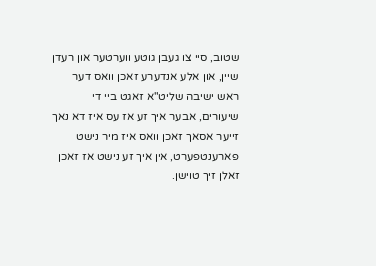שטוב, סיי צו געבן גוטע ווערטער און רעדן שיין, און אלע אנדערע זאכן וואס דער ראש ישיבה שליט"א זאגט ביי די שיעורים, אבער איך זע אז עס איז דא נאך זייער אסאך זאכן וואס איז מיר נישט פארענטפערט, אין איך זע נישט אז זאכן זאלן זיך טוישן.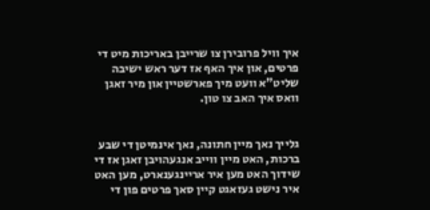איך וויל פרובירן צו שרייבן באריכות מיט די פרטים, און איך האף אז דער ראש ישיבה שליט"א וועט מיך פארשטיין און מיר זאגן וואס איך האב צו טון.


גלייך נאך מיין חתונה, נאך אינמיטן די שבע ברכות, האט מיין ווייב אנגעהויבן זאגן אז די שידוך האט מען איר אריינגענארט, מען האט איר נישט געזאגט קיין סאך פרטים פון די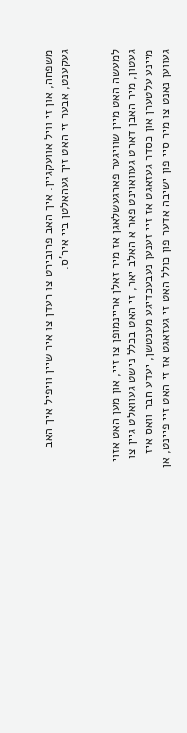משפחה, און זי וויל אוועקגיין. איך האב פרובירט צו רעדן צו איר שיין וויפיל איך האב געקענט, אבער זי האט זיך געהאלטן ביי איר'ס.


למעשה האט מיין שוויגער פארגעשלאגן אז מיר זאלן אריינמופן צו זיי, און מען האט אזוי געטון, מיר האבן דארט געוואוינט פאר א האלב יאר, זי האט בכלל נישט געוואלט גיין צו מיינע עלטערן און כסדר געזאגט אז זיי זענען נעבעכדיגע מענטשן, יעדע חבר וואס איז געווען נאנט צו מיר סיי פון ישיבה אדער פון כולל האט זי געזאגט אז זי האט זיי פיינט, אן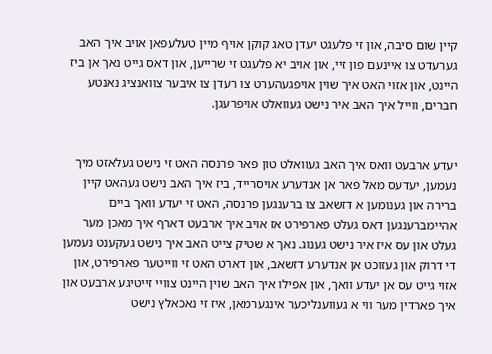קיין שום סיבה, און זי פלעגט יעדן טאג קוקן אויף מיין טעלעפאן אויב איך האב גערעדט צו איינעם פון זיי, און אויב יא פלעגט זי שרייען, און דאס גייט נאך אן ביז היינט, און אזוי האט איך שוין אויפגעהערט צו רעדן צו איבער צוואנציג נאנטע חברים, ווייל איך האב איר נישט געוואלט אויפרעגן.


יעדע ארבעט וואס איך האב געוואלט טון פאר פרנסה האט זי נישט געלאזט מיך נעמען, יעדעס מאל פאר אן אנדערע אויסרייד, ביז איך האב נישט געהאט קיין ברירה און גענומען א דזשאב צו ברענגען פרנסה, האט זי יעדע וואך ביים אהיימברענגען דאס געלט פארפירט אז אויב איך ארבעט דארף איך מאכן מער געלט און עס איז איר נישט גענוג. נאך א שטיק צייט האב איך נישט געקענט נעמען די דרוק און געזוכט אן אנדערע דזשאב, און דארט האט זי ווייטער פארפירט, און אזוי גייט עס אן יעדע וואך, און אפילו איך האב שוין היינט צוויי זייטיגע ארבעט און איך פארדין מער ווי א געווענליכער אינגערמאן, איז זי נאכאלץ נישט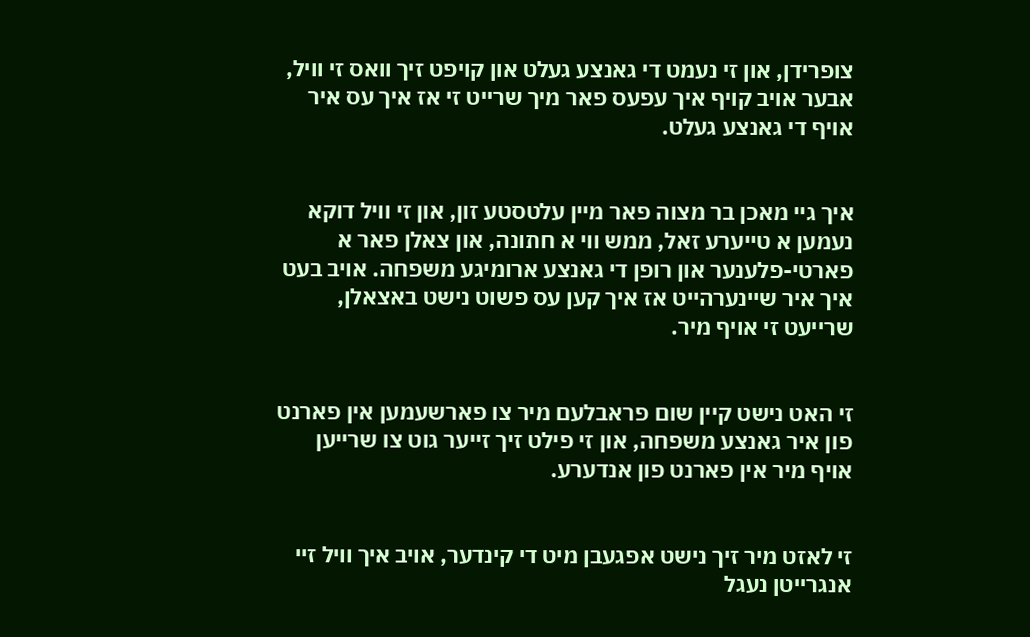צופרידן, און זי נעמט די גאנצע געלט און קויפט זיך וואס זי וויל, אבער אויב קויף איך עפעס פאר מיך שרייט זי אז איך עס איר אויף די גאנצע געלט.


איך גיי מאכן בר מצוה פאר מיין עלטסטע זון, און זי וויל דוקא נעמען א טייערע זאל, ממש ווי א חתונה, און צאלן פאר א פארטי-פלענער און רופן די גאנצע ארומיגע משפחה. אויב בעט איך איר שיינערהייט אז איך קען עס פשוט נישט באצאלן, שרייעט זי אויף מיר.


זי האט נישט קיין שום פראבלעם מיר צו פארשעמען אין פארנט פון איר גאנצע משפחה, און זי פילט זיך זייער גוט צו שרייען אויף מיר אין פארנט פון אנדערע.


זי לאזט מיר זיך נישט אפגעבן מיט די קינדער, אויב איך וויל זיי אנגרייטן נעגל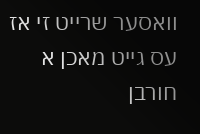וואסער שרייט זי אז עס גייט מאכן א חורבן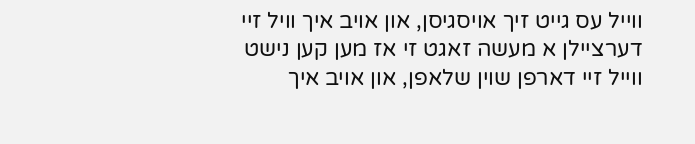ווייל עס גייט זיך אויסגיסן, און אויב איך וויל זיי דערציילן א מעשה זאגט זי אז מען קען נישט ווייל זיי דארפן שוין שלאפן, און אויב איך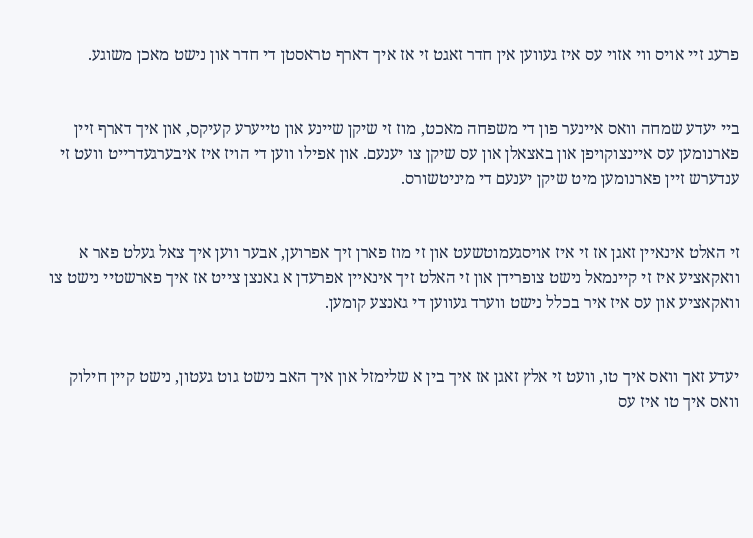פרעג זיי אויס ווי אזוי עס איז געווען אין חדר זאגט זי אז איך דארף טראסטן די חדר און נישט מאכן משוגע.


ביי יעדע שמחה וואס איינער פון די משפחה מאכט, מוז זי שיקן שיינע און טייערע קעיקס, און איך דארף זיין פארנומען עס איינצוקויפן און באצאלן און עס שיקן צו יענעם. און אפילו ווען די הויז איז איבערגעדרייט וועט זי ענדערש זיין פארנומען מיט שיקן יענעם די מיניטשורס.


זי האלט אינאיין זאגן אז זי איז אויסגעמוטשעט און זי מוז פארן זיך אפרוען, אבער ווען איך צאל געלט פאר א וואקאציע איז זי קיינמאל נישט צופרידן און זי האלט זיך אינאיין אפרעדן א גאנצן צייט אז איך פארשטיי נישט צו וואקאציע און עס איז איר בכלל נישט ווערד געווען די גאנצע קומען.


יעדע זאך וואס איך טו, וועט זי אלץ זאגן אז איך בין א שלימזל און איך האב נישט גוט געטון, נישט קיין חילוק וואס איך טו איז עס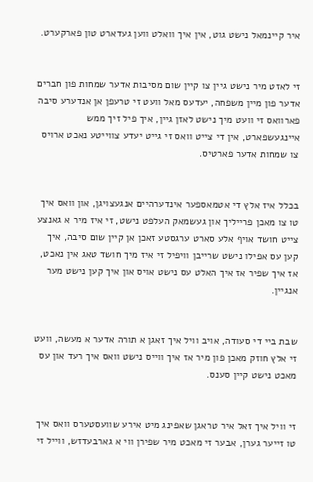איר קיינמאל נישט גוט, אין איך וואלט ווען געדארט טון פארקערט.


זי לאזט מיר נישט גיין צו קיין שום מסיבות אדער שמחות פון חברים אדער פון מיין משפחה, יעדעס מאל וועט זי טרעפן אן אנדערע סיבה פארוואס זי וועט מיך נישט לאזן גיין, איך פיל זיך ממש איינגעשפארט, אין די צייט וואס זי גייט יעדע צווייטע נאכט ארויס צו שמחות אדער פארטיס.


בכלל איז אלץ די אטמאספער אינדערהיים אנגעצויגן, און וואס איך טו צו מאכן פרייליך און געשמאק העלפט נישט, זי איז מיר א גאנצע צייט חושד אויף אלע סארט ערגסטע זאכן אן קיין שום סיבה, איך קען עס אפילו נישט שרייבן וויפיל זי איז מיך חושד טאג אין נאכט, אז איך שפיר אז איך האלט עס נישט אויס און איך קען נישט מער אנגיין.


שבת ביי די סעודה, אויב וויל איך זאגן א תורה אדער א מעשה, וועט זי אלץ חוזק מאכן פון מיר אז איך ווייס נישט וואס איך רעד און עס מאכט נישט קיין סענס.


זי וויל איך זאל איר טראגן שאפינג מיט אירע שוועסטערס וואס איך טו זייער גערן, אבער זי מאכט מיר שפירן ווי א גארבעדזש, ווייל זי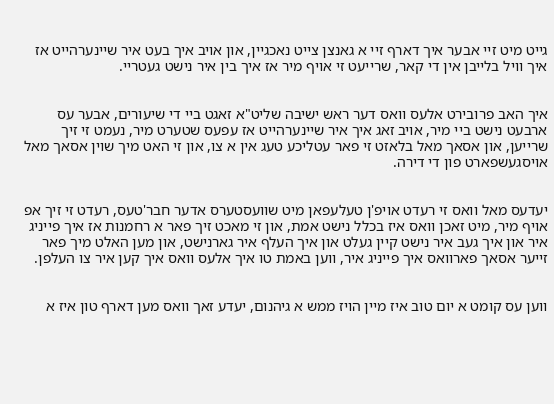גייט מיט זיי אבער איך דארף זיי א גאנצן צייט נאכגיין, און אויב איך בעט איר שיינערהייט אז איך וויל בלייבן אין די קאר, שרייעט זי אויף מיר אז איך בין איר נישט געטריי.


איך האב פרובירט אלעס וואס דער ראש ישיבה שליט"א זאגט ביי די שיעורים, אבער עס ארבעט נישט ביי מיר, אויב זאג איך איר שיינערהייט אז עפעס שטערט מיר, נעמט זי זיך שרייען, און אסאך מאל בלאזט זי פאר עטליכע טעג אין א צו, און זי האט מיך שוין אסאך מאל אויסגעשפארט פון די דירה.


יעדעס מאל וואס זי רעדט אויפ'ן טעלעפאן מיט שוועסטערס אדער חבר'טעס, רעדט זי זיך אפ אויף מיר, מיט זאכן וואס איז בכלל נישט אמת, און זי מאכט זיך פאר א רחמנות אז איך פייניג איר און איך געב איר נישט קיין געלט און איך העלף איר גארנישט, און מען האלט מיך פאר זייער אסאך פארוואס איך פייניג איר, ווען באמת טו איך אלעס וואס איך קען איר צו העלפן.


ווען עס קומט א יום טוב איז מיין הויז ממש א גיהנום, יעדע זאך וואס מען דארף טון איז א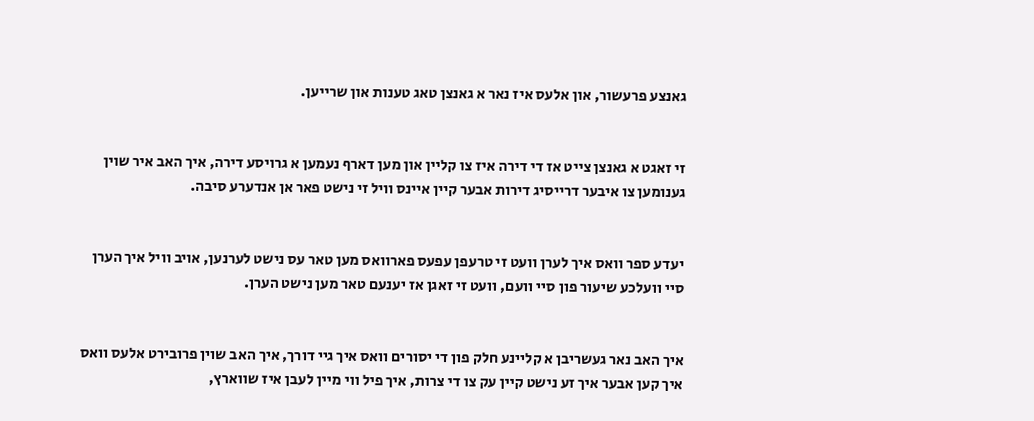גאנצע פרעשור, און אלעס איז נאר א גאנצן טאג טענות און שרייען.


זי זאגט א גאנצן צייט אז די דירה איז צו קליין און מען דארף נעמען א גרויסע דירה, איך האב איר שוין גענומען צו איבער דרייסיג דירות אבער קיין איינס וויל זי נישט פאר אן אנדערע סיבה.


יעדע ספר וואס איך לערן וועט זי טרעפן עפעס פארוואס מען טאר עס נישט לערנען, אויב וויל איך הערן סיי וועלכע שיעור פון סיי וועם, וועט זי זאגן אז יענעם טאר מען נישט הערן.


איך האב נאר געשריבן א קליינע חלק פון די יסורים וואס איך גיי דורך, איך האב שוין פרובירט אלעס וואס איך קען אבער איך זע נישט קיין עק צו די צרות, איך פיל ווי מיין לעבן איז שווארץ,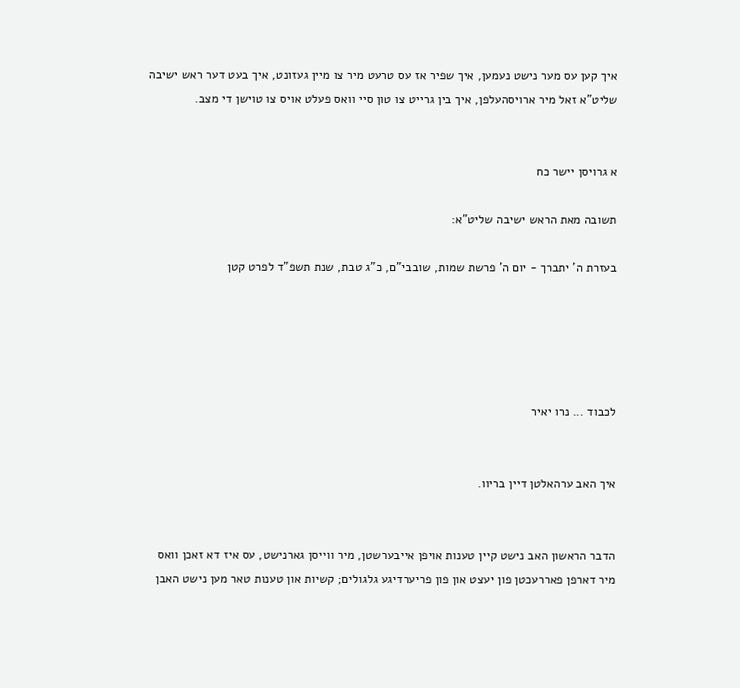איך קען עס מער נישט נעמען, איך שפיר אז עס טרעט מיר צו מיין געזונט, איך בעט דער ראש ישיבה שליט"א זאל מיר ארויסהעלפן, איך בין גרייט צו טון סיי וואס פעלט אויס צו טוישן די מצב.


א גרויסן יישר כח

תשובה מאת הראש ישיבה שליט"א:

בעזרת ה' יתברך - יום ה' פרשת שמות, שובבי"ם, כ"ג טבת, שנת תשפ"ד לפרט קטן





לכבוד ... נרו יאיר


איך האב ערהאלטן דיין בריוו.


הדבר הראשון האב נישט קיין טענות אויפן אייבערשטן, מיר ווייסן גארנישט, עס איז דא זאכן וואס מיר דארפן פאררעכטן פון יעצט און פון פריערדיגע גלגולים; קשיות און טענות טאר מען נישט האבן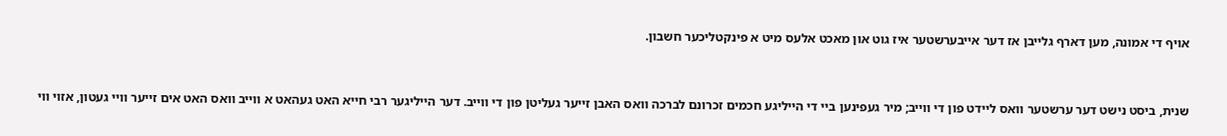אויף די אמונה, מען דארף גלייבן אז דער אייבערשטער איז גוט און מאכט אלעס מיט א פינקטליכער חשבון.


שנית, ביסט נישט דער ערשטער וואס ליידט פון די ווייב; מיר געפינען ביי די הייליגע חכמים זכרונם לברכה וואס האבן זייער געליטן פון די ווייב. דער הייליגער רבי חייא האט געהאט א ווייב וואס האט אים זייער וויי געטון, אזוי ווי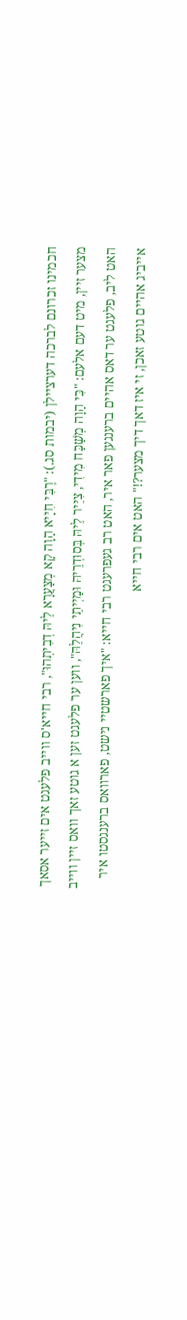חכמינו זכרונם לברכה דערציילן (יבמות סג.): "רֶבִּי חִיָיא הַוָה קָא מְצַעֲרָא לֵיהּ דְבִיתְהוּ", רבי חייא'ס ווייב פלעגט אים זייער אסאך מצער זיין, מיט דעם אלעם: "כִּי הַוָה מְשַׁכַּח מִידִי, צִיֵּיר לֵיהּ בְּסוּדְרֵיהּ וּמַיְיתֵי נִיהֲלֵהּ", ווען ער פלעגט זען א גוטע זאך וואס זיין ווייב האט ליב, פלעגט ער דאס אהיים ברענגען פאר איר, האט רב געפרעגט רבי חייא: "איך פארשטיי נישט, פארוואס ברענגסטו איר אייביג אהיים גוטע זאכן, זי איז דאך דיך מצער?!" האט אים רבי חייא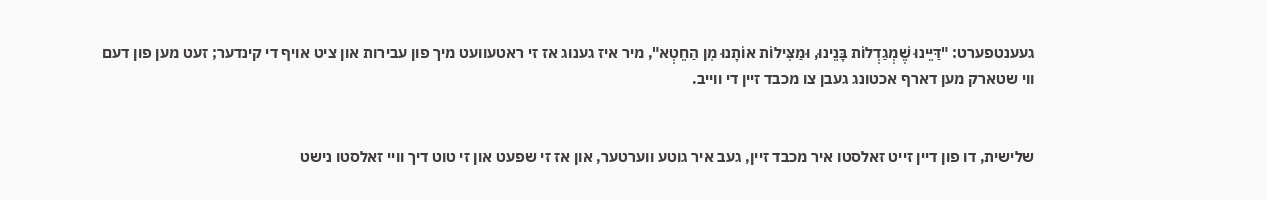געענטפערט: "דַּיֵּינוּ שֶׁמְגַדְלוֹת בָּנֵינוּ, וּמַצִּילוֹת אוֹתָנוּ מִן הַחֵטְא", מיר איז גענוג אז זי ראטעוועט מיך פון עבירות און ציט אויף די קינדער; זעט מען פון דעם ווי שטארק מען דארף אכטונג געבן צו מכבד זיין די ווייב.


שלישית, דו פון דיין זייט זאלסטו איר מכבד זיין, געב איר גוטע ווערטער, און אז זי שפעט און זי טוט דיך וויי זאלסטו נישט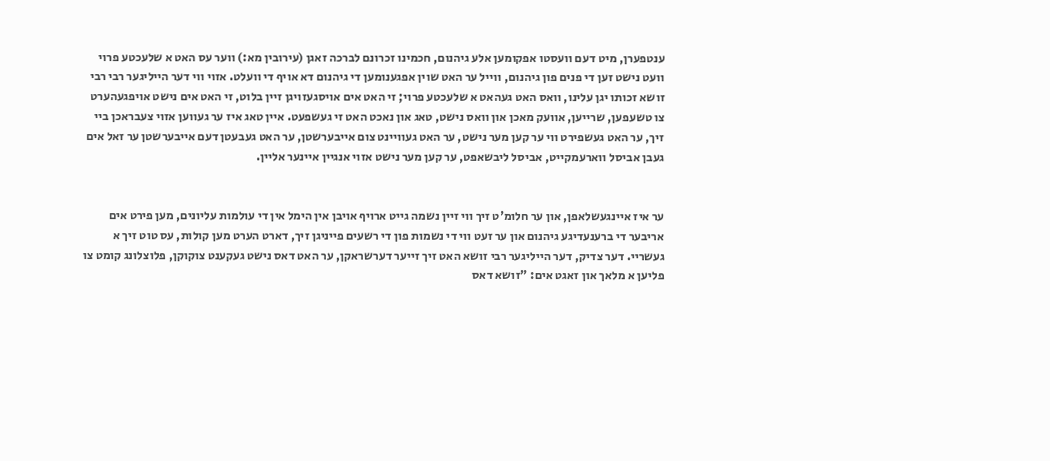ענטפערן, מיט דעם וועסטו אפקומען אלע גיהנום, חכמינו זכרונם לברכה זאגן (עירובין מא:) ווער עס האט א שלעכטע פרוי וועט נישט זען די פנים פון גיהנום, ווייל ער האט שוין אפגענומען די גיהנום דא אויף די וועלט. אזוי ווי דער הייליגער רבי רבי זושא זכותו יגן עלינו, וואס האט געהאט א שלעכטע פרוי; זי האט אים אויסגעזויגן זיין בלוט, זי האט אים נישט אויפגעהערט צו טשעפען, שרייען, אוועק מאכן און וואס נישט, טאג און נאכט האט זי געשפעט. איין טאג איז ער געווען אזוי צעבראכן ביי זיך, ער האט געשפירט ווי ער קען מער נישט, ער האט געוויינט צום אייבערשטן, ער האט געבעטן דעם אייבערשטן ער זאל אים געבן אביסל ווארעמקייט, אביסל ליבשאפט, ער קען מער נישט אזוי אנגיין איינער אליין.


ער איז איינגעשלאפן, און ער חלומ'ט זיך ווי זיין נשמה גייט ארויף אויבן אין הימל אין די עולמות עליונים, מען פירט אים אריבער די ברענעדיגע גיהנום און ער זעט ווי די נשמות פון די רשעים פייניגן זיך, דארט הערט מען קולות, עס טוט זיך א געשריי. דער צדיק, דער הייליגער רבי זושא האט זיך זייער דערשראקן, ער האט דאס נישט געקענט צוקוקן, פלוצלונג קומט צו פליען א מלאך און זאגט אים: "זושא דאס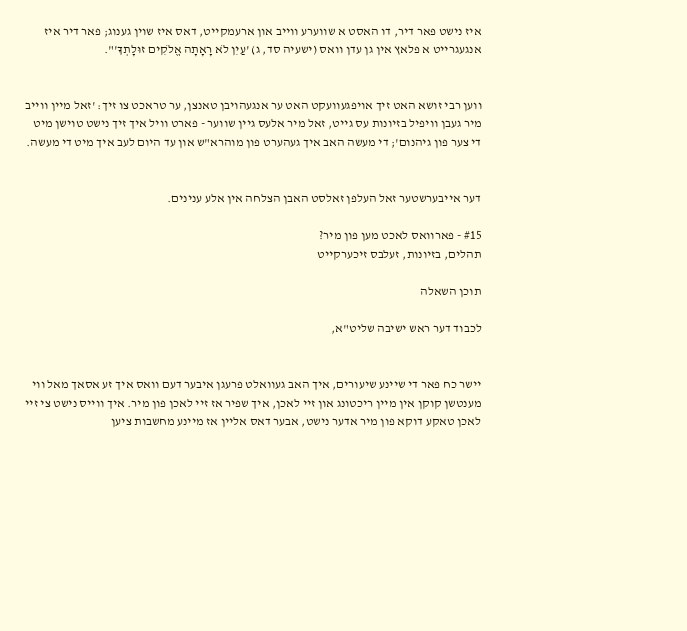איז נישט פאר דיר, דו האסט א שווערע ווייב און ארעמקייט, דאס איז שוין גענוג; פאר דיר איז אנגעגרייט א פלאץ אין גן עדן וואס (ישעיה סד, ג) 'עַיִן לֹא רָאָתָה אֱלֹקִים זוּלָתְךָ'".


ווען רבי זושא האט זיך אויפגעוועקט האט ער אנגעהויבן טאנצן, ער טראכט צו זיך: 'זאל מיין ווייב מיר געבן וויפיל בזיונות עס גייט, זאל מיר אלעס גיין שווער - פארט וויל איך זיך נישט טוישן מיט די צער פון גיהנום'; די מעשה האב איך געהערט פון מוהרא"ש און עד היום לעב איך מיט די מעשה.


דער אייבערשטער זאל העלפן זאלסט האבן הצלחה אין אלע ענינים.

#15 - פארוואס לאכט מען פון מיר?
תהלים, בזיונות, זעלבס זיכערקייט

תוכן השאלה

לכבוד דער ראש ישיבה שליט"א,


יישר כח פאר די שיינע שיעורים, איך האב געוואלט פרעגן איבער דעם וואס איך זע אסאך מאל ווי מענטשן קוקן אין מיין ריכטונג און זיי לאכן, איך שפיר אז זיי לאכן פון מיר. איך ווייס נישט צי זיי לאכן טאקע דוקא פון מיר אדער נישט, אבער דאס אליין אז מיינע מחשבות ציען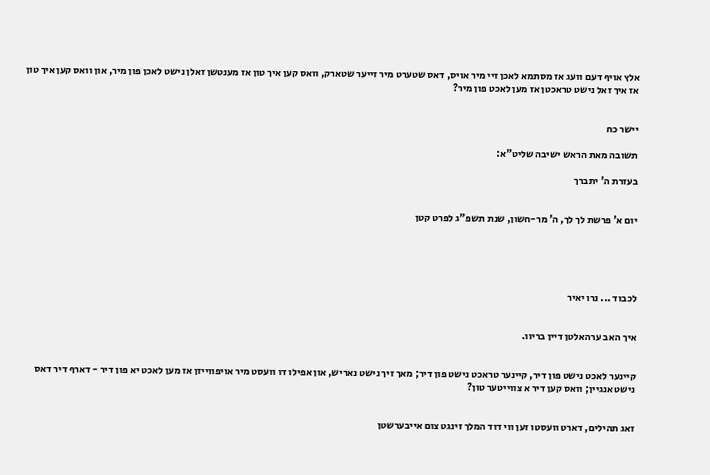אלץ אויף דעם וועג אז מסתמא לאכן זיי מיר אויס, דאס שטערט מיר זייער שטארק, וואס קען איך טון אז מענטשן זאלן נישט לאכן פון מיר, און וואס קען איך טון אז איך זאל נישט טראכטן אז מען לאכט פון מיר?


יישר כח

תשובה מאת הראש ישיבה שליט"א:

בעזרת ה' יתברך


יום א' פרשת לך לך, ה' מר-חשון, שנת תשפ"ג לפרט קטן





לכבוד ... נרו יאיר


איך האב ערהאלטן דיין בריוו.


קיינער לאכט נישט פון דיר, קיינער טראכט נישט פון דיר; מאך זיך נישט נאריש, און אפילו דו וועסט מיר אויפווייזן אז מען לאכט יא פון דיר - דארף דיר דאס נישט אנגיין; וואס קען דיר א צווייטער טון?


זאג תהילים, דארט וועסטו זען ווי דוד המלך זינגט צום אייבערשטן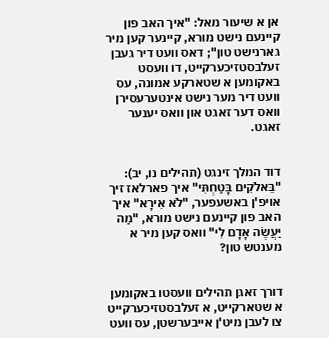אן א שיעור מאל: "איך האב פון קיינעם נישט מורא, קיינער קען מיר גארנישט טון"; דאס וועט דיר געבן זעלבסטזיכערקייט, דו וועסט באקומען א שטארקע אמונה, עס וועט דיר מער נישט אינטערעסירן וואס דער זאגט און וואס יענער זאגט.


דוד המלך זינגט (תהילים נו, יב): "בֵּאלֹקִים בָּטַחְתִּי" איך פארלאז זיך אויפ'ן באשעפער, "לֹא אִירָא" איך האב פון קיינעם נישט מורא, "מַה יַּעֲשֶׂה אָדָם לִי" וואס קען מיר א מענטש טון?


דורך זאגן תהילים וועסטו באקומען א שטארקייט, א זעלבסטזיכערקייט צו לעבן מיט'ן אייבערשטן, עס וועט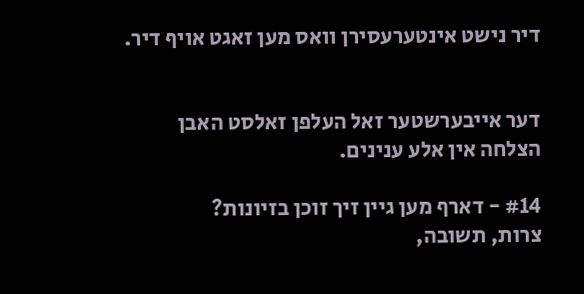דיר נישט אינטערעסירן וואס מען זאגט אויף דיר.


דער אייבערשטער זאל העלפן זאלסט האבן הצלחה אין אלע ענינים.

#14 - דארף מען גיין זיך זוכן בזיונות?
צרות, תשובה,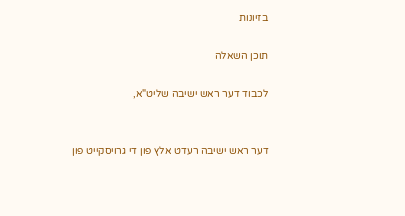בזיונות

תוכן השאלה

לכבוד דער ראש ישיבה שליט"א,


דער ראש ישיבה רעדט אלץ פון די גרויסקייט פון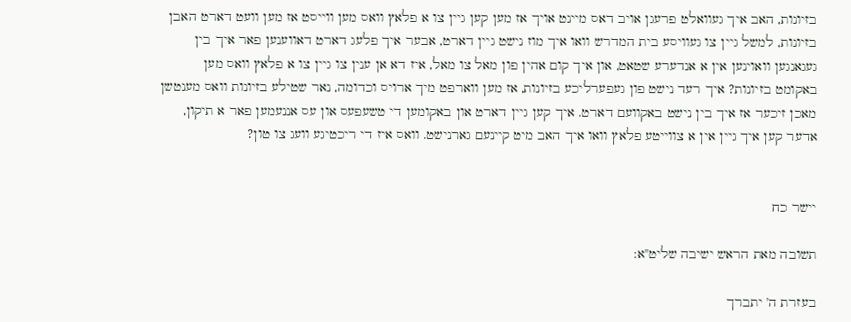בזיונות, האב איך געוואלט פרעגן אויב דאס מיינט אויך אז מען קען גיין צו א פלאץ וואס מען ווייסט אז מען וועט דארט האבן בזיונות, למשל גיין צו געוויסע בית המדרש וואו איך מוז נישט גיין דארט, אבער איך פלעג דארט דאווענען פאר איך בין געגאנגען וואוינען אין א אנדערע שטאט, און איך קום אהין פון מאל צו מאל, איז דא אן ענין צו גיין צו א פלאץ וואס מען באקומט בזיונות? איך רעד נישט פון געפערליכע בזיונות, אז מען ווארפט מיך ארויס וכדומה, נאר שטילע בזיונות וואס מענטשן מאכן זיכער אז איך בין נישט באקוועם דארט. איך קען גיין דארט און באקומען די טשעפעס און עס אננעמען פאר א תיקון, אדער קען איך גיין אין א צווייטע פלאץ וואו איך האב מיט קיינעם גארנישט. וואס איז די ריכטיגע וועג צו טון?


יישר כח

תשובה מאת הראש ישיבה שליט"א:

בעזרת ה' יתברך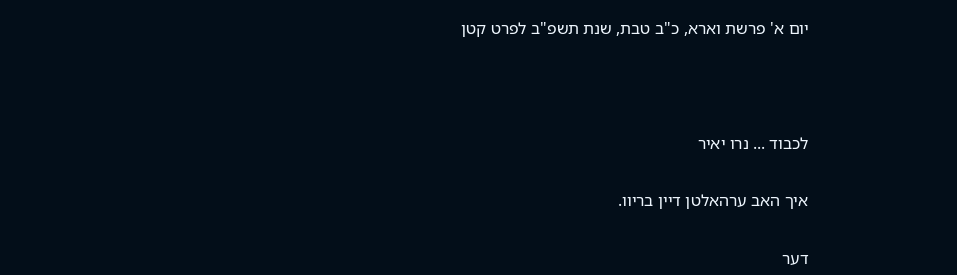יום א' פרשת וארא, כ"ב טבת, שנת תשפ"ב לפרט קטן





לכבוד ... נרו יאיר


איך האב ערהאלטן דיין בריוו.


דער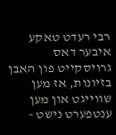רבי רעדט טאקע איבער דאס גרויסקייט פון האבן בזיונות, אז מען שווייגט און מען ענטפערט נישט -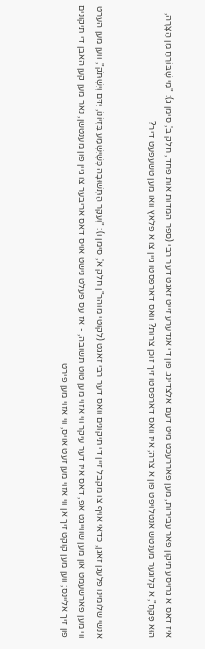איז דאס א גרויסע תיקון פאר עבירות, מען פאררעכט מיט דעם אלצדינג. פון די אנדערע זייט זאגט דער רבי (ספר המדות אות פחד, חלק ב', סימן ג): "מִי שֶׁבּוֹרֵחַ מִן הַצָּרָה, הוּא פִּקֵּחַ", א קלוגער מענטש אנטלויפט פון א צרה; איז וואס דארפסטו זיך זוכן צרות? וואס דארפסטו גיין צו א פלאץ וואו מען טשעפעט דיר?


אנשי שלומינו פלעגן זאגן, כדאי אויף צו מקבל זיין די תיקונים וואס דער רבי זאגט (לקוטי מוהר"ן חלק א', סימן ו): "וְעִקַּר הַתְּשׁוּבָה כְּשֶׁיִּשְׁמַע בִּזְיוֹנוֹ, יִדּם וְיִשְׁתֹּק", ווען מען הערט ווי מען פארשעמט און מען שווייגט אפ, דאס איז דער עיקר ווי אזוי מען טוט תשובה, - אז עס פעלט נישט אויס דאס אריבער צו גיין פון מענטשן, נאר מען קען האבן די תיקונים פון זיך אליינס; ווען מען קוקט זיך אן ווי אזוי מען זעט אויס, ווי אזוי מען פירט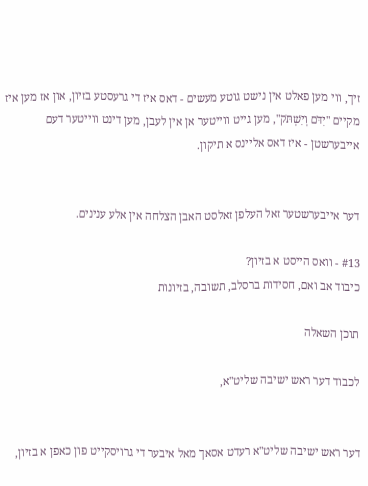זיך, ווי מען פאלט אין נישט גוטע מעשים - דאס איז די גרעסטע בזיון, און אז מען איז מקיים "יִדֹּם וְיִשְׁתֹּק", מען גייט ווייטער אן אין לעבן, מען דינט ווייטער דעם אייבערשטן - איז דאס אליינס א תיקון.


דער אייבערשטער זאל העלפן זאלסט האבן הצלחה אין אלע ענינים.

#13 - וואס הייסט א בזיון?
כיבוד אב ואם, חסידות ברסלב, תשובה, בזיונות

תוכן השאלה

לכבוד דער ראש ישיבה שליט"א,


דער ראש ישיבה שליט"א רעדט אסאך מאל איבער די גרויסקייט פון כאפן א בזיון,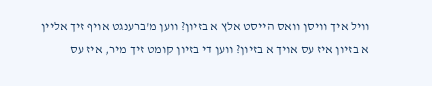וויל איך וויסן וואס הייסט אלץ א בזיון? ווען מ'ברענגט אויף זיך אליין א בזיון איז עס אויך א בזיון? ווען די בזיון קומט זיך מיר, איז עס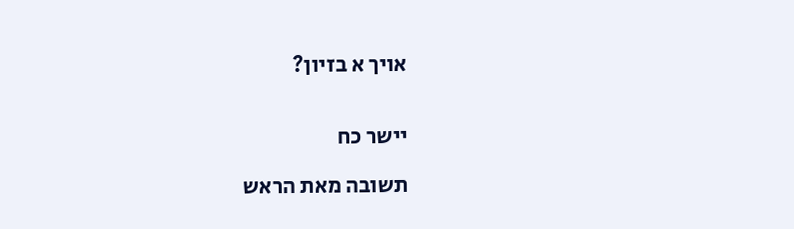אויך א בזיון?


יישר כח

תשובה מאת הראש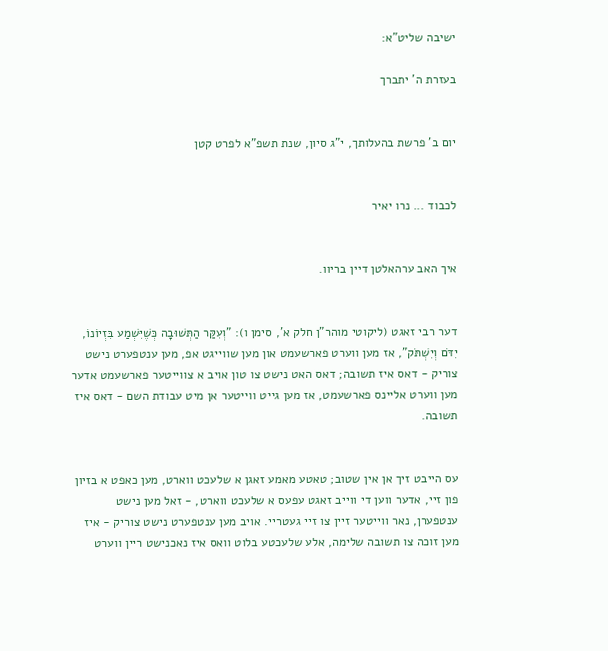ישיבה שליט"א:

בעזרת ה' יתברך


יום ב' פרשת בהעלותך, י"ג סיון, שנת תשפ"א לפרט קטן


לכבוד ... נרו יאיר


איך האב ערהאלטן דיין בריוו.


דער רבי זאגט (ליקוטי מוהר"ן חלק א', סימן ו): "וְעִקַּר הַתְּשׁוּבָה כְּשֶׁיִּשְׁמַע בִּזְיוֹנוֹ, יִדֹּם וְיִשְׁתֹּק", אז מען ווערט פארשעמט און מען שווייגט אפ, מען ענטפערט נישט צוריק - דאס איז תשובה; דאס האט נישט צו טון אויב א צווייטער פארשעמט אדער מען ווערט אליינס פארשעמט, אז מען גייט ווייטער אן מיט עבודת השם - דאס איז תשובה.


עס הייבט זיך אן אין שטוב; טאטע מאמע זאגן א שלעכט ווארט, מען כאפט א בזיון פון זיי, אדער ווען די ווייב זאגט עפעס א שלעכט ווארט, - זאל מען נישט ענטפערן, נאר ווייטער זיין צו זיי געטריי. אויב מען ענטפערט נישט צוריק - איז מען זוכה צו תשובה שלימה, אלע שלעכטע בלוט וואס איז נאכנישט ריין ווערט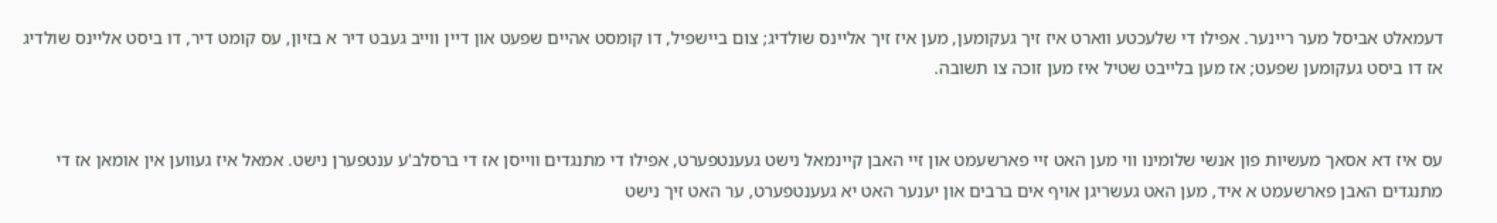דעמאלט אביסל מער ריינער. אפילו די שלעכטע ווארט איז זיך געקומען, מען איז זיך אליינס שולדיג; צום ביישפיל, דו קומסט אהיים שפעט און דיין ווייב געבט דיר א בזיון, עס קומט דיר, דו ביסט אליינס שולדיג אז דו ביסט געקומען שפעט; אז מען בלייבט שטיל איז מען זוכה צו תשובה.


עס איז דא אסאך מעשיות פון אנשי שלומינו ווי מען האט זיי פארשעמט און זיי האבן קיינמאל נישט געענטפערט, אפילו די מתנגדים ווייסן אז די ברסלב'ע ענטפערן נישט. אמאל איז געווען אין אומאן אז די מתנגדים האבן פארשעמט א איד, מען האט געשריגן אויף אים ברבים און יענער האט יא געענטפערט, ער האט זיך נישט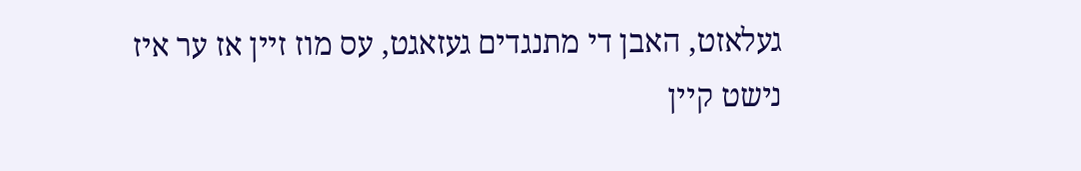געלאזט, האבן די מתנגדים געזאגט, עס מוז זיין אז ער איז נישט קיין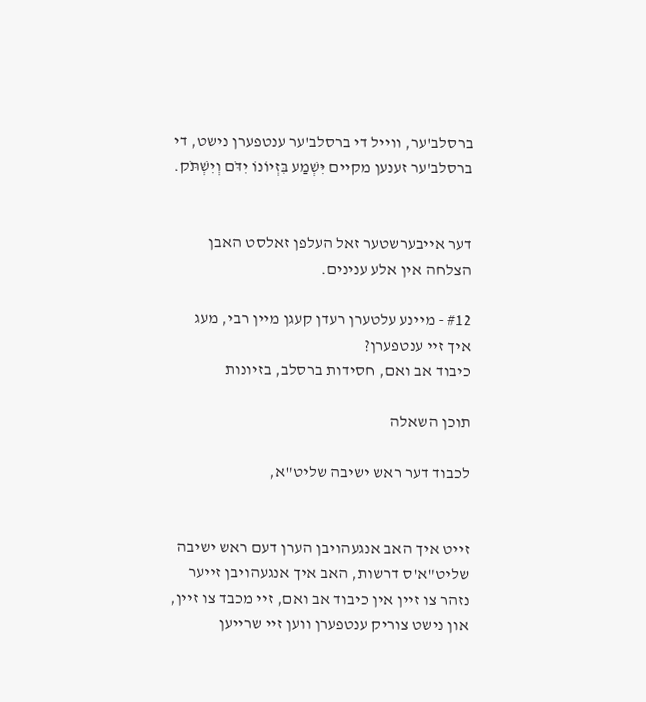ברסלב'ער, ווייל די ברסלב'ער ענטפערן נישט, די ברסלב'ער זענען מקיים יִּשְׁמַע בִּזְיוֹנוֹ יִדֹּם וְיִשְׁתֹּק.


דער אייבערשטער זאל העלפן זאלסט האבן הצלחה אין אלע ענינים.

#12 - מיינע עלטערן רעדן קעגן מיין רבי, מעג איך זיי ענטפערן?
כיבוד אב ואם, חסידות ברסלב, בזיונות

תוכן השאלה

לכבוד דער ראש ישיבה שליט"א,


זייט איך האב אנגעהויבן הערן דעם ראש ישיבה שליט"א'ס דרשות, האב איך אנגעהויבן זייער נזהר צו זיין אין כיבוד אב ואם, זיי מכבד צו זיין, און נישט צוריק ענטפערן ווען זיי שרייען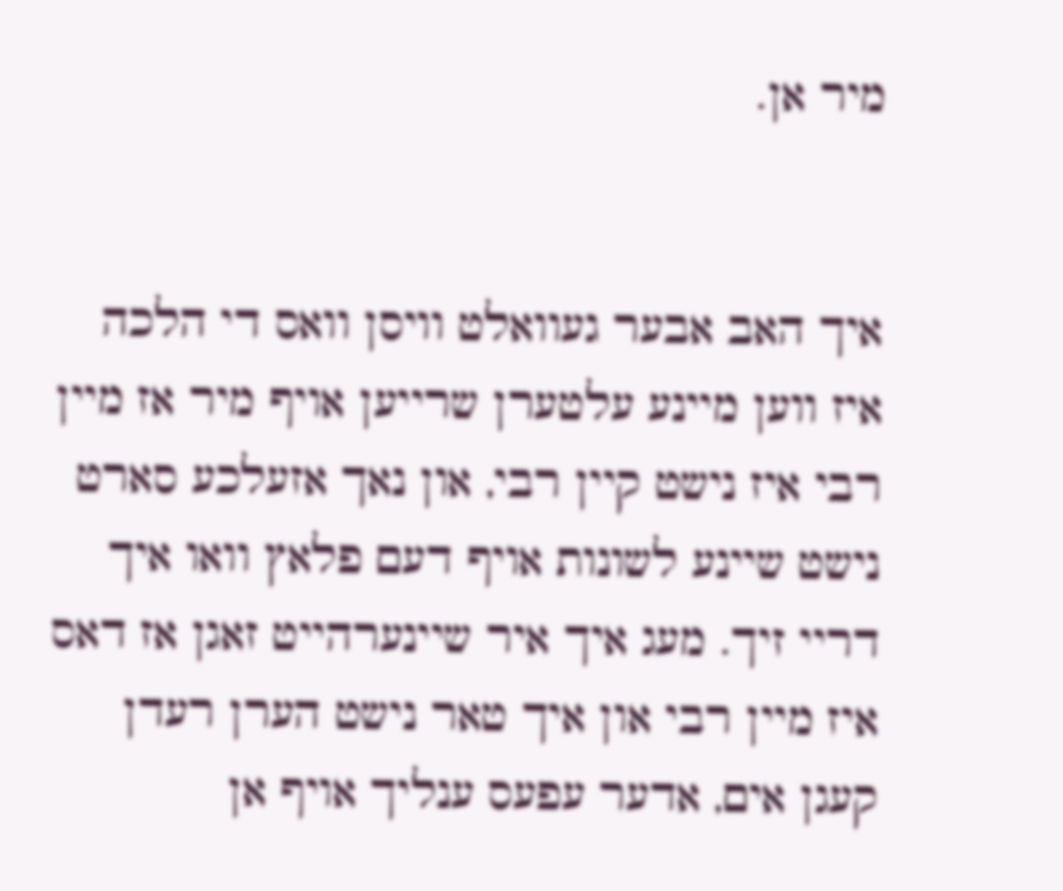מיר אן.


איך האב אבער געוואלט וויסן וואס די הלכה איז ווען מיינע עלטערן שרייען אויף מיר אז מיין רבי איז נישט קיין רבי, און נאך אזעלכע סארט נישט שיינע לשונות אויף דעם פלאץ וואו איך דריי זיך. מעג איך איר שיינערהייט זאגן אז דאס איז מיין רבי און איך טאר נישט הערן רעדן קעגן אים, אדער עפעס ענליך אויף אן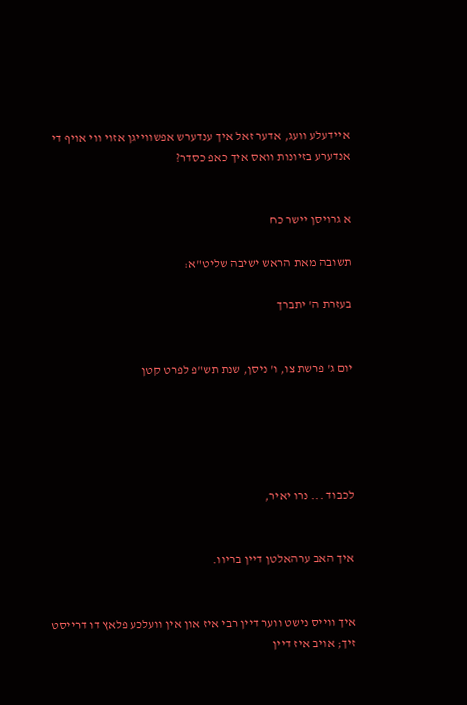איידעלע וועג, אדער זאל איך ענדערש אפשווייגן אזוי ווי אויף די אנדערע בזיונות וואס איך כאפ כסדר?


א גרויסן יישר כח

תשובה מאת הראש ישיבה שליט"א:

בעזרת ה' יתברך


יום ג' פרשת צו, ו' ניסן, שנת תש"פ לפרט קטן





לכבוד ... נרו יאיר,


איך האב ערהאלטן דיין בריוו.


איך ווייס נישט ווער דיין רבי איז און אין וועלכע פלאץ דו דרייסט זיך; אויב איז דיין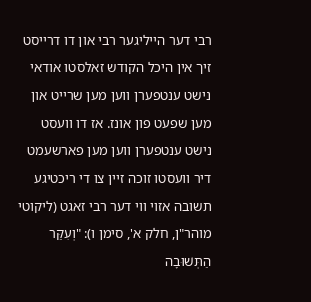רבי דער הייליגער רבי און דו דרייסט זיך אין היכל הקודש זאלסטו אודאי נישט ענטפערן ווען מען שרייט און מען שפעט פון אונז. אז דו וועסט נישט ענטפערן ווען מען פארשעמט דיר וועסטו זוכה זיין צו די ריכטיגע תשובה אזוי ווי דער רבי זאגט (ליקוטי מוהר"ן, חלק א', סימן ו): "וְעִקַּר הַתְּשׁוּבָה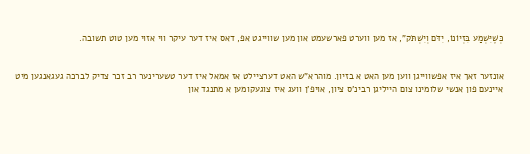כְּשֶׁיִּשְׁמַע בִּזְיוֹנוֹ, יִדֹּם וְיִשְׁתֹּק", אז מען ווערט פארשעמט און מען שווייגט אפ, דאס איז דער עיקר ווי אזוי מען טוט תשובה.


אונזער זאך איז אפשווייגן ווען מען האט א בזיון. מוהרא"ש האט דערציילט אז אמאל איז דער טשערינער רב זכר צדיק לברכה געגאנגען מיט איינעם פון אנשי שלומינו צום הייליגן רבינ'ס ציון, אויפ'ן וועג איז צוגעקומען א מתנגד און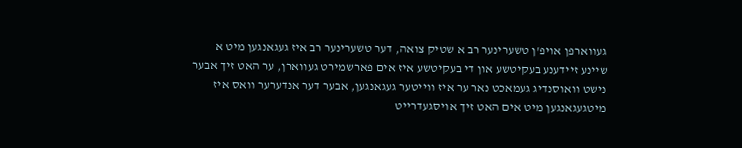געווארפן אויפ'ן טשערינער רב א שטיק צואה, דער טשערינער רב איז געגאנגען מיט א שיינע זיידענע בעקיטשע און די בעקיטשע איז אים פארשמירט געווארן, ער האט זיך אבער נישט וואוסנדיג געמאכט נאר ער איז ווייטער געגאנגען, אבער דער אנדערער וואס איז מיטגעגאנגען מיט אים האט זיך אויסגעדרייט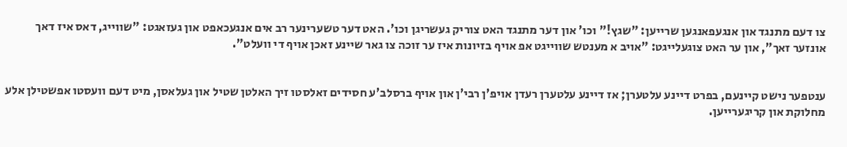צו דעם מתנגד און אנגעפאנגען שרייען: "שגץ!" וכו' און דער מתנגד האט צוריק געשריגן וכו'. האט דער טשערינער רב אים אנגעכאפט און געזאגט: "שווייג, דאס איז דאך אונזער זאך", און ער האט צוגעלייגט: "אויב א מענטש שווייגט אפ אויף בזיונות איז ער זוכה צו גאר שיינע זאכן אויף די וועלט".


ענטפער נישט קיינעם, בפרט דיינע עלטערן; אז דיינע עלטערן רעדן אויפ'ן רבי'ן און אויף ברסלב'ע חסידים זאלסטו זיך האלטן שטיל און געלאסן, מיט דעם וועסטו אפשטילן אלע מחלוקת און קריגערייען.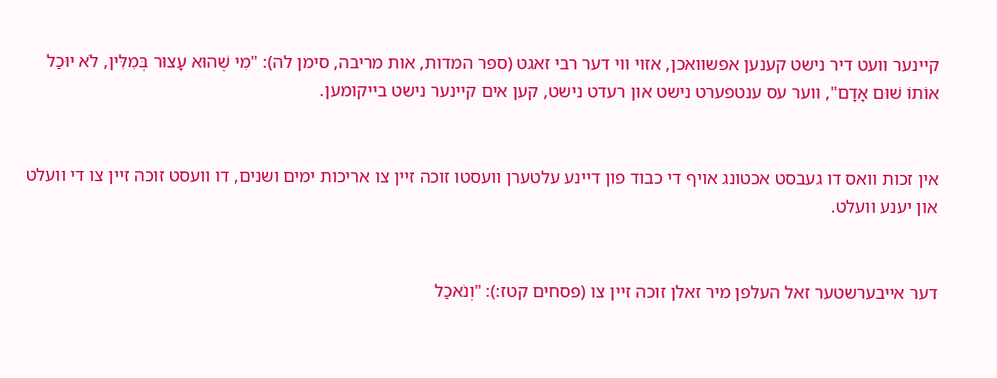קיינער וועט דיר נישט קענען אפשוואכן, אזוי ווי דער רבי זאגט (ספר המדות, אות מריבה, סימן לה): "מִי שֶׁהוּא עָצוּר בְּמִלִּין, לֹא יוּכַל אוֹתוֹ שׁוּם אָדָם", ווער עס ענטפערט נישט און רעדט נישט, קען אים קיינער נישט בייקומען.


אין זכות וואס דו געבסט אכטונג אויף די כבוד פון דיינע עלטערן וועסטו זוכה זיין צו אריכות ימים ושנים, דו וועסט זוכה זיין צו די וועלט און יענע וועלט.


דער אייבערשטער זאל העלפן מיר זאלן זוכה זיין צו (פסחים קטז:): "וְנֹאכַל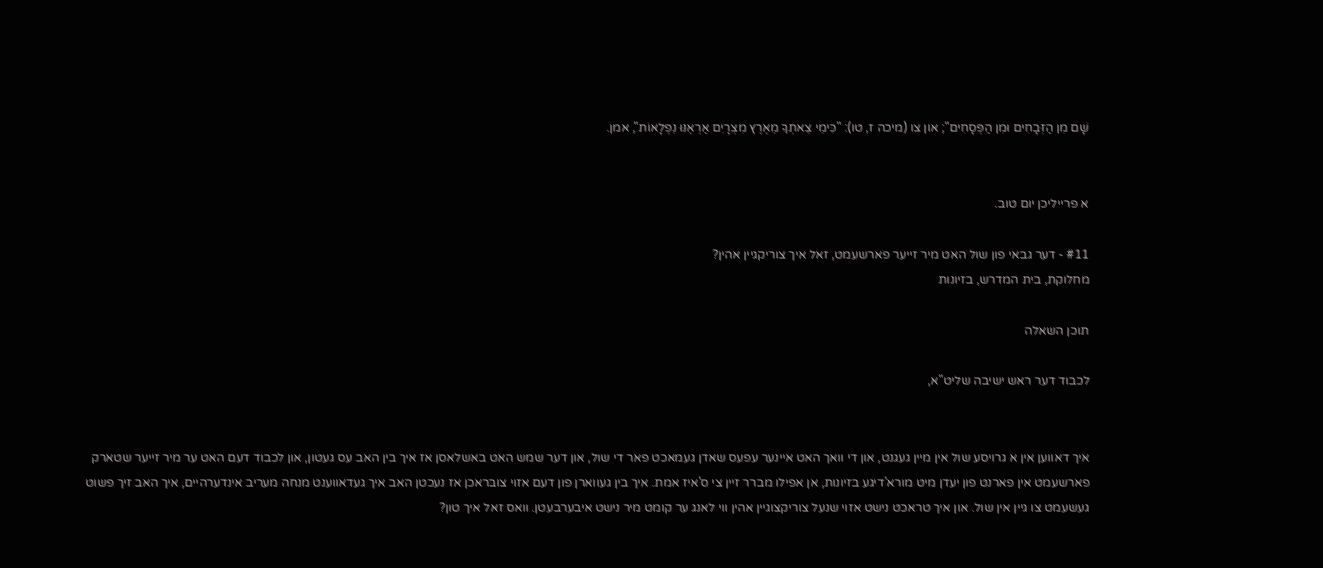שָׁם מִן הַזְּבָחִים וּמִן הַפְּסָחִים"; און צו (מיכה ז, טו): "כִּימֵי צֵאתְךָ מֵאֶרֶץ מִצְרָיִם אַרְאֶנּוּ נִפְלָאוֹת", אמן.


א פרייליכן יום טוב.

#11 - דער גבאי פון שול האט מיר זייער פארשעמט, זאל איך צוריקגיין אהין?
מחלוקת, בית המדרש, בזיונות

תוכן השאלה

לכבוד דער ראש ישיבה שליט"א,


איך דאווען אין א גרויסע שול אין מיין געגנט, און די וואך האט איינער עפעס שאדן געמאכט פאר די שול, און דער שמש האט באשלאסן אז איך בין האב עס געטון, און לכבוד דעם האט ער מיר זייער שטארק פארשעמט אין פארנט פון יעדן מיט מורא'דיגע בזיונות, אן אפילו מברר זיין צי ס'איז אמת. איך בין געווארן פון דעם אזוי צובראכן אז נעכטן האב איך געדאווענט מנחה מעריב אינדערהיים, איך האב זיך פשוט געשעמט צו גיין אין שול. און איך טראכט נישט אזוי שנעל צוריקצוגיין אהין ווי לאנג ער קומט מיר נישט איבערבעטן. וואס זאל איך טון?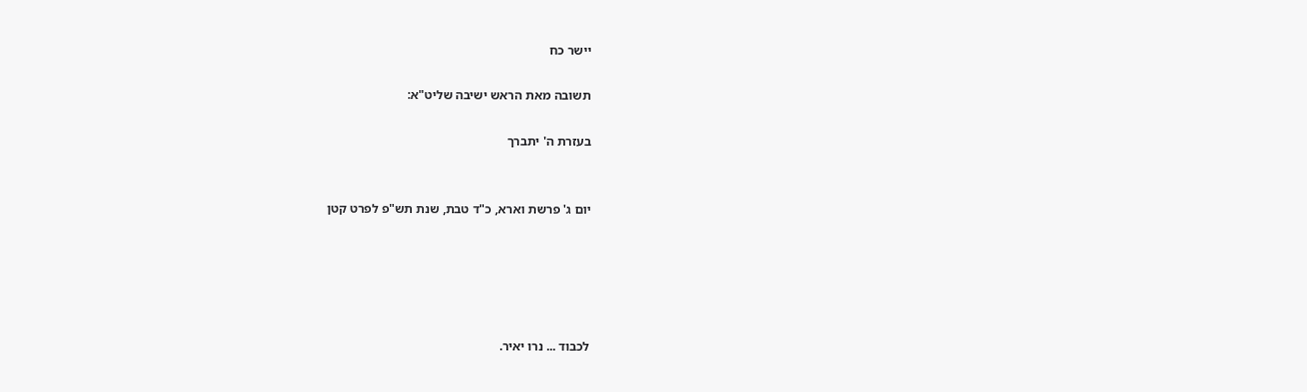יישר כח

תשובה מאת הראש ישיבה שליט"א:

בעזרת ה' יתברך


יום ג' פרשת וארא, כ"ד טבת, שנת תש"פ לפרט קטן





לכבוד ... נרו יאיר.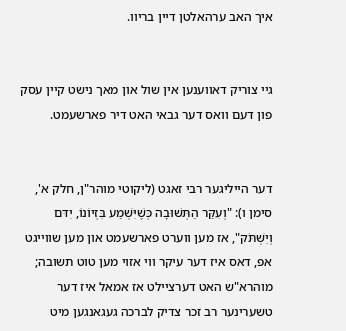איך האב ערהאלטן דיין בריוו.


גיי צוריק דאווענען אין שול און מאך נישט קיין עסק פון דעם וואס דער גבאי האט דיר פארשעמט.


דער הייליגער רבי זאגט (ליקוטי מוהר"ן, חלק א', סימן ו): "וְעִקַּר הַתְּשׁוּבָה כְּשֶׁיִּשְׁמַע בִּזְיוֹנוֹ, יִדּם וְיִשְׁתֹּק", אז מען ווערט פארשעמט און מען שווייגט אפ, דאס איז דער עיקר ווי אזוי מען טוט תשובה; מוהרא"ש האט דערציילט אז אמאל איז דער טשערינער רב זכר צדיק לברכה געגאנגען מיט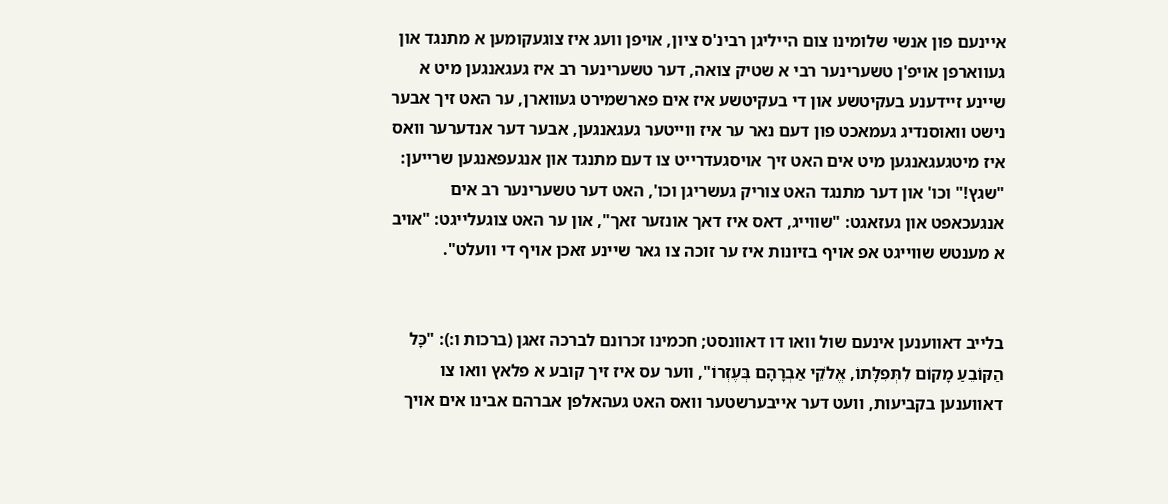איינעם פון אנשי שלומינו צום הייליגן רבינ'ס ציון, אויפן וועג איז צוגעקומען א מתנגד און געווארפן אויפ'ן טשערינער רבי א שטיק צואה, דער טשערינער רב איז געגאנגען מיט א שיינע זיידענע בעקיטשע און די בעקיטשע איז אים פארשמירט געווארן, ער האט זיך אבער נישט וואוסנדיג געמאכט פון דעם נאר ער איז ווייטער געגאנגען, אבער דער אנדערער וואס איז מיטגעגאנגען מיט אים האט זיך אויסגעדרייט צו דעם מתנגד און אנגעפאנגען שרייען: "שגץ!" וכו' און דער מתנגד האט צוריק געשריגן וכו', האט דער טשערינער רב אים אנגעכאפט און געזאגט: "שווייג, דאס איז דאך אונזער זאך", און ער האט צוגעלייגט: "אויב א מענטש שווייגט אפ אויף בזיונות איז ער זוכה צו גאר שיינע זאכן אויף די וועלט".


בלייב דאווענען אינעם שול וואו דו דאוונסט; חכמינו זכרונם לברכה זאגן (ברכות ו:): "כָּל הַקּוֹבֵעַ מָקוֹם לִתְּפִלָּתוֹ, אֱלֹקֵי אַבְרָהָם בְּעֶזְרוֹ", ווער עס איז זיך קובע א פלאץ וואו צו דאווענען בקביעות, וועט דער אייבערשטער וואס האט געהאלפן אברהם אבינו אים אויך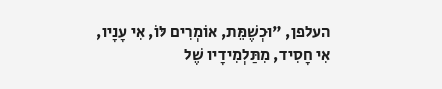העלפן, "וּכְשֶׁמֵּת, אוֹמְרִים לּוֹ, אִי עָנָיו, אִי חָסִיד, מִתַּלְמִידָיו שֶׁל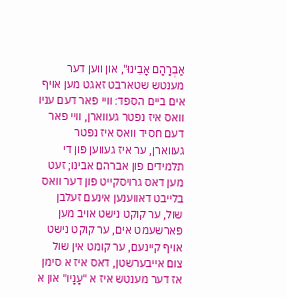אַבְרָהָם אָבִינוּ", און ווען דער מענטש שטארבט זאגט מען אויף אים ביים הספד: וויי פאר דעם עניו וואס איז נפטר געווארן, וויי פאר דעם חסיד וואס איז נפטר געווארן, ער איז געווען פון די תלמידים פון אברהם אבינו; זעט מען דאס גרויסקייט פון דער וואס בלייבט דאווענען אינעם זעלבן שול, ער קוקט נישט אויב מען פארשעמט אים, ער קוקט נישט אויף קיינעם, ער קומט אין שול צום אייבערשטן, דאס איז א סימן אז דער מענטש איז א "עָנָיו" און א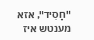"חָסִיד", אזא מענטש איז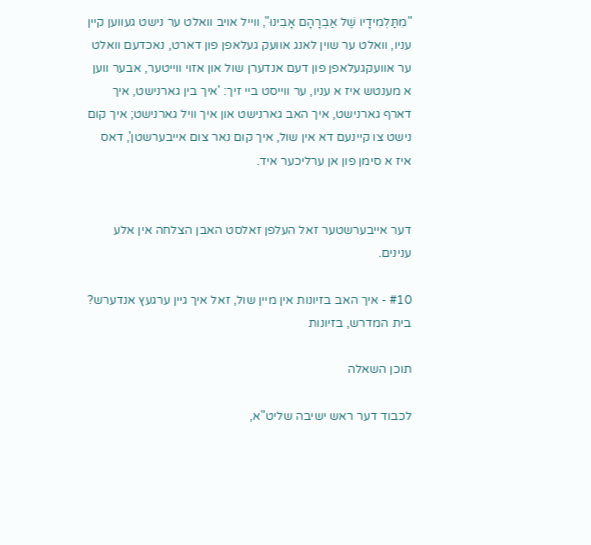"מִתַּלְמִידָיו שֶׁל אַבְרָהָם אָבִינוּ", ווייל אויב וואלט ער נישט געווען קיין עניו, וואלט ער שוין לאנג אוועק געלאפן פון דארט, נאכדעם וואלט ער אוועקגעלאפן פון דעם אנדערן שול און אזוי ווייטער, אבער ווען א מענטש איז א עניו, ער ווייסט ביי זיך: 'איך בין גארנישט, איך דארף גארנישט, איך האב גארנישט און איך וויל גארנישט; איך קום נישט צו קיינעם דא אין שול, איך קום נאר צום אייבערשטן', דאס איז א סימן פון אן ערליכער איד.


דער אייבערשטער זאל העלפן זאלסט האבן הצלחה אין אלע ענינים.

#10 - איך האב בזיונות אין מיין שול, זאל איך גיין ערגעץ אנדערש?
בית המדרש, בזיונות

תוכן השאלה

לכבוד דער ראש ישיבה שליט"א,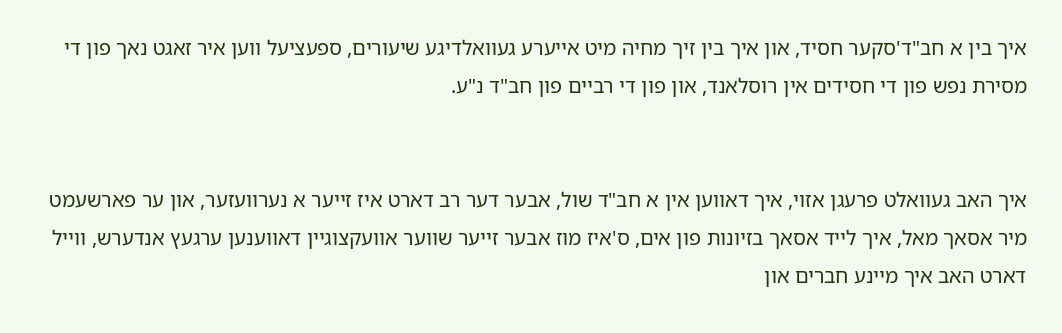איך בין א חב"ד'סקער חסיד, און איך בין זיך מחיה מיט אייערע געוואלדיגע שיעורים, ספעציעל ווען איר זאגט נאך פון די מסירת נפש פון די חסידים אין רוסלאנד, און פון די רביים פון חב"ד נ"ע.


איך האב געוואלט פרעגן אזוי, איך דאווען אין א חב"ד שול, אבער דער רב דארט איז זייער א נערוועזער, און ער פארשעמט מיר אסאך מאל, איך לייד אסאך בזיונות פון אים, ס'איז מוז אבער זייער שווער אוועקצוגיין דאווענען ערגעץ אנדערש, ווייל דארט האב איך מיינע חברים און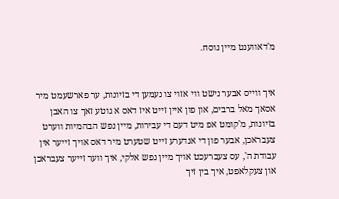מ'דאווענט מיין נוסח.


איך ווייס אבער נישט ווי אזוי צו נעמען די בזיונות, ער פארשעמט מיר אסאך מאל ברבים, און פון איין זייט איז דאס א גוטע זאך צו האבן בזיונות, מ'קומט אפ מיט דעם די עבירות, מיין נפש הבהמיות ווערט צעבראכן, אבער פון די אנדערע זייט שטערט מיר דאס אויך זייער אין עבודת ה', עס צעברעכט אויך מיין נפש אלקי, איך ווער זייער צעבראכן און צעקלאפט, איך בין זיך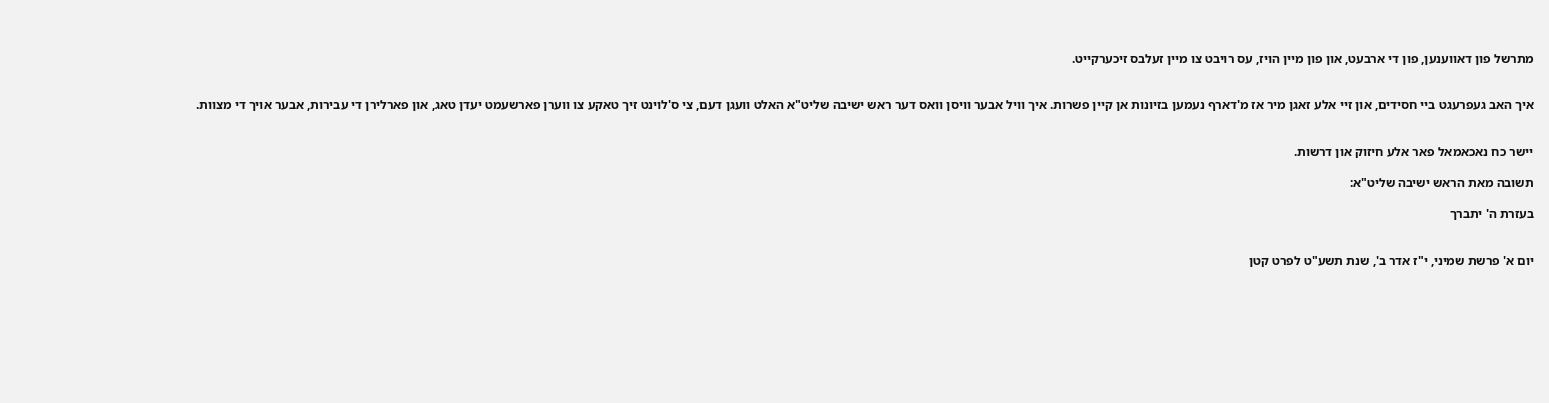מתרשל פון דאווענען, פון די ארבעט, און פון מיין הויז, עס רויבט צו מיין זעלבס זיכערקייט.


איך האב געפרעגט ביי חסידים, און זיי אלע זאגן מיר אז מ'דארף נעמען בזיונות אן קיין פשרות. איך וויל אבער וויסן וואס דער ראש ישיבה שליט"א האלט וועגן דעם, צי ס'לוינט זיך טאקע צו ווערן פארשעמט יעדן טאג, און פארלירן די עבירות, אבער אויך די מצוות.


יישר כח נאכאמאל פאר אלע חיזוק און דרשות.

תשובה מאת הראש ישיבה שליט"א:

בעזרת ה' יתברך


יום א' פרשת שמיני, י"ז אדר ב', שנת תשע"ט לפרט קטן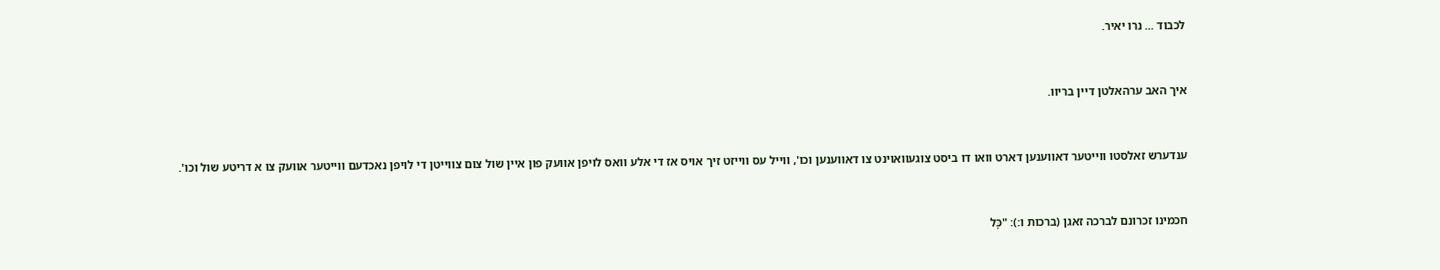לכבוד ... נרו יאיר.


איך האב ערהאלטן דיין בריוו.


ענדערש זאלסטו ווייטער דאווענען דארט וואו דו ביסט צוגעוואוינט צו דאווענען וכו', ווייל עס ווייזט זיך אויס אז די אלע וואס לויפן אוועק פון איין שול צום צווייטן די לויפן נאכדעם ווייטער אוועק צו א דריטע שול וכו'.


חכמינו זכרונם לברכה זאגן (ברכות ו:): "כָּל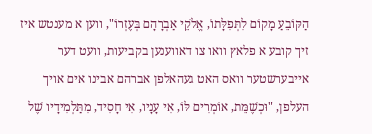הַקּוֹבֵעַ מָקוֹם לִתְּפִלָּתוֹ, אֱלֹקֵי אַבְרָהָם בְּעֶזְרוֹ", ווען א מענטש איז זיך קובע א פלאץ וואו צו דאווענען בקביעות, וועט דער אייבערשטער וואס האט געהאלפן אברהם אבינו אים אויך העלפן, "וּכְשֶׁמֵּת, אוֹמְרִים לּוֹ, אִי עָנָיו, אִי חָסִיד, מִתַּלְמִידָיו שֶׁל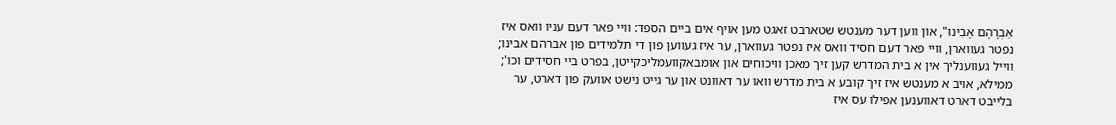אַבְרָהָם אָבִינוּ", און ווען דער מענטש שטארבט זאגט מען אויף אים ביים הספד: וויי פאר דעם עניו וואס איז נפטר געווארן, וויי פאר דעם חסיד וואס איז נפטר געווארן, ער איז געווען פון די תלמידים פון אברהם אבינו; ווייל געווענליך אין א בית המדרש קען זיך מאכן וויכוחים און אומבאקוועמליכקייטן, בפרט ביי חסידים וכו'; ממילא, אויב א מענטש איז זיך קובע א בית מדרש וואו ער דאוונט און ער גייט נישט אוועק פון דארט, ער בלייבט דארט דאווענען אפילו עס איז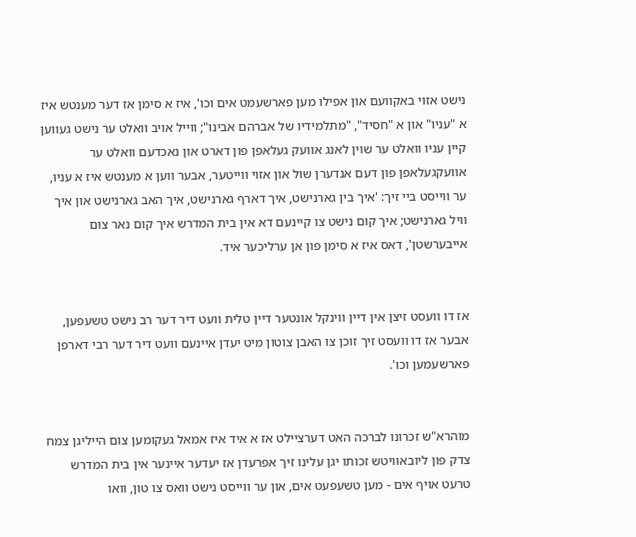נישט אזוי באקוועם און אפילו מען פארשעמט אים וכו', איז א סימן אז דער מענטש איז א "עניו" און א "חסיד", "מתלמידיו של אברהם אבינו"; ווייל אויב וואלט ער נישט געווען קיין עניו וואלט ער שוין לאנג אוועק געלאפן פון דארט און נאכדעם וואלט ער אוועקגעלאפן פון דעם אנדערן שול און אזוי ווייטער, אבער ווען א מענטש איז א עניו, ער ווייסט ביי זיך: 'איך בין גארנישט, איך דארף גארנישט, איך האב גארנישט און איך וויל גארנישט; איך קום נישט צו קיינעם דא אין בית המדרש איך קום נאר צום אייבערשטן', דאס איז א סימן פון אן ערליכער איד.


אז דו וועסט זיצן אין דיין ווינקל אונטער דיין טלית וועט דיר דער רב נישט טשעפען, אבער אז דו וועסט זיך זוכן צו האבן צוטון מיט יעדן איינעם וועט דיר דער רבי דארפן פארשעמען וכו'.


מוהרא"ש זכרונו לברכה האט דערציילט אז א איד איז אמאל געקומען צום הייליגן צמח צדק פון ליובאוויטש זכותו יגן עלינו זיך אפרעדן אז יעדער איינער אין בית המדרש טרעט אויף אים - מען טשעפעט אים, און ער ווייסט נישט וואס צו טון, וואו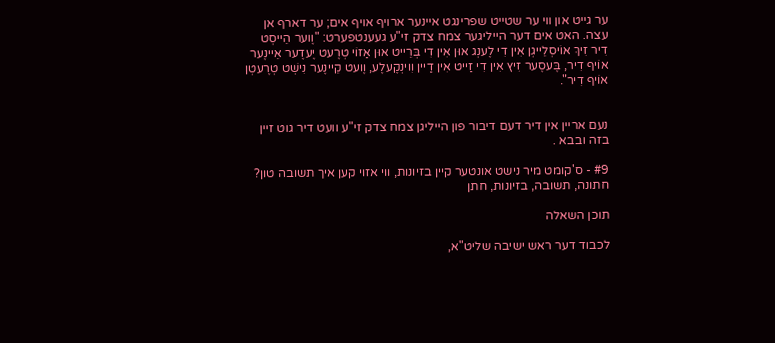ער גייט און ווי ער שטייט שפרינגט איינער ארויף אויף אים; ער דארף אן עצה. האט אים דער הייליגער צמח צדק זי"ע געענטפערט: "וֶוער הֵייסְט דִיר זִיךְ אוֹיסְלֵייגְן אִין דִי לֶענְג אוּן אִין דִי בְּרֵייט אוּן אַזוֹי טְרֶעט יֶעדֶער אֵיינֶער אוֹיף דִיר, בֶּעסֶער זִיץ אִין דִי זַייט אִין דַיין וִוינְקֶעלֶע, וֶועט קֵיינֶער נִישְׁט טְרֶעטְן אוֹיף דִיר".


נעם אריין אין דיר דעם דיבור פון הייליגן צמח צדק זי"ע וועט דיר גוט זיין בזה ובבא .

#9 - ס'קומט מיר נישט אונטער קיין בזיונות, ווי אזוי קען איך תשובה טון?
חתונה, תשובה, בזיונות, חתן

תוכן השאלה

לכבוד דער ראש ישיבה שליט"א,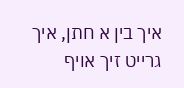איך בין א חתן, איך גרייט זיך אויף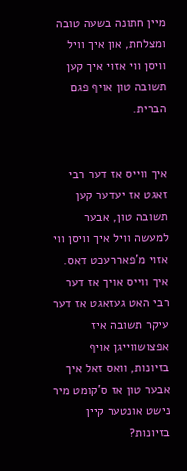מיין חתונה בשעה טובה ומצלחת, און איך וויל וויסן ווי אזוי איך קען תשובה טון אויף פגם הברית.


איך ווייס אז דער רבי זאגט אז יעדער קען תשובה טון, אבער למעשה וויל איך וויסן ווי אזוי מ'פאררעכט דאס. איך ווייס אויך אז דער רבי האט געזאגט אז דער עיקר תשובה איז אפצושווייגן אויף בזיונות, וואס זאל איך אבער טון אז ס'קומט מיר נישט אונטער קיין בזיונות?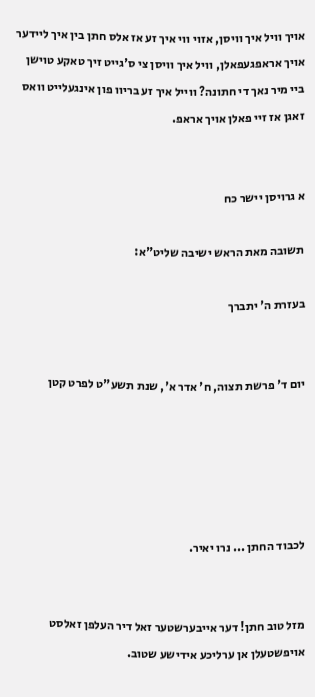אויך וויל איך וויסן, אזוי ווי איך זע אז אלס חתן בין איך ליידער אויך אראפגעפאלן, וויל איך וויסן צי ס'גייט זיך טאקע טוישן ביי מיר נאך די חתונה? ווייל איך זע בריוו פון אינגעלייט וואס זאגן אז זיי פאלן אויך אראפ.


א גרויסן יישר כח

תשובה מאת הראש ישיבה שליט"א:

בעזרת ה' יתברך


יום ד' פרשת תצוה, ח' אדר א', שנת תשע"ט לפרט קטן





לכבוד החתן ... נרו יאיר.


מזל טוב חתן! דער אייבערשטער זאל דיר העלפן זאלסט אויפשטעלן אן ערליכע אידישע שטוב.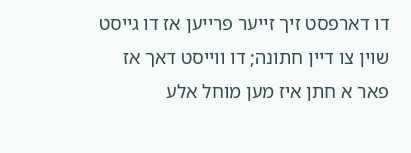דו דארפסט זיך זייער פרייען אז דו גייסט שוין צו דיין חתונה; דו ווייסט דאך אז פאר א חתן איז מען מוחל אלע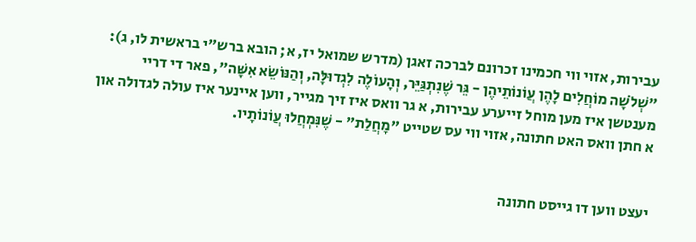עבירות, אזוי ווי חכמינו זכרונם לברכה זאגן (מדרש שמואל יז, א; הובא ברש"י בראשית לו, ג): "שְׁלֹשָׁה מוֹחֲלִים לָהֶן עֲוֹנוֹתֵיהֶן - גֵּר שֶׁנִתְגַּיֵּר, וְהָעוֹלֶה לִגְדוּלָּה, וְהַנּוֹשֵׂא אִשָּׁה", פאר די דריי מענטשן איז מען מוחל זייערע עבירות, א גר וואס איז זיך מגייר, ווען איינער איז עולה לגדולה און א חתן וואס האט חתונה, אזוי ווי עס שטייט "מָחֲלַת" - שֶׁנִּמְחֲלוּ עֲוֹנוֹתָיו.


יעצט ווען דו גייסט חתונה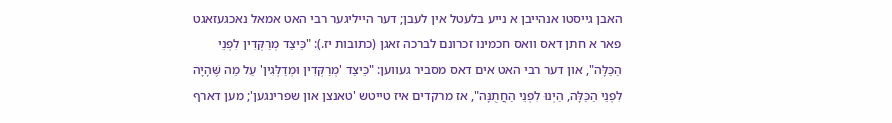האבן גייסטו אנהייבן א נייע בלעטל אין לעבן; דער הייליגער רבי האט אמאל נאכגעזאגט פאר א חתן דאס וואס חכמינו זכרונם לברכה זאגן (כתובות יז.): "כֵּיצַד מְרַקְּדִין לִפְנֵי הַכַּלָּה", און דער רבי האט אים דאס מסביר געווען: "כֵּיצַד 'מְרַקְּדִין וּמְדַלְּגִין' עַל מַה שֶּׁהָיָה לִפְנֵי הַכַּלָּה, הַיְנוּ לִפְנֵי הַחֲתֻנָּה", אז מרקדים איז טייטש 'טאנצן און שפרינגען'; מען דארף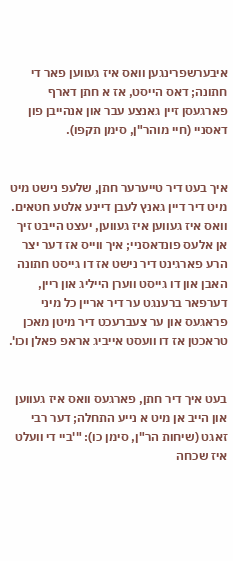איבערשפרינגען וואס איז געווען פאר די חתונה; דאס הייסט, אז א חתן דארף פארגעסן זיין גאנצע עבר און אנהייבן פון דאסניי (חיי מוהר"ן, סימן תקפו).


איך בעט דיר טייערער חתן, שלעפ נישט מיט מיט דיר דיין גאנץ לעבן דיינע אלטע חטאים. וואס איז געווען איז געווען, יעצט הייבט זיך אן אלעס פונדאסניי; איך ווייס אז דער יצר הרע פארגינט דיר נישט אז דו גייסט חתונה האבן און דו גייסט ווערן הייליג און ריין, דערפאר ברענגט ער דיר אריין כל מיני פראגעס און ער צעברעכט דיר מיטן מאכן טראכטן אז דו וועסט אייביג אראפ פאלן וכו'.


בעט איך דיר חתן, פארגעס וואס איז געווען און הייב אן מיט א נייע התחלה; דער רבי זאגט (שיחות הר"ן, סימן כו): "'ביי די וועלט איז שכחה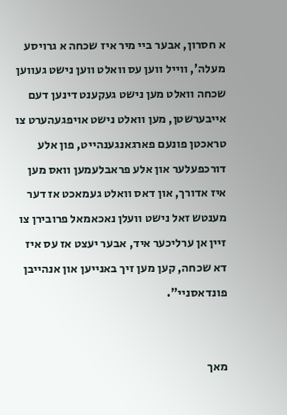א חסרון, אבער ביי מיר איז שכחה א גרויסע מעלה', ווייל ווען עס וואלט ווען נישט געווען שכחה וואלט מען נישט געקענט דינען דעם אייבערשטן, מען וואלט נישט אויפגעהערט צו טראכטן פונעם פארגאנגענהייט, פון אלע דורכפעלער און אלע פראבלעמען וואס מען איז אדורך, און דאס וואלט געמאכט אז דער מענטש זאל נישט וועלן נאכאמאל פרובירן צו זיין אן ערליכער איד, אבער יעצט אז עס איז דא שכחה, קען מען זיך באנייען און אנהייבן פונדאסניי".


מאך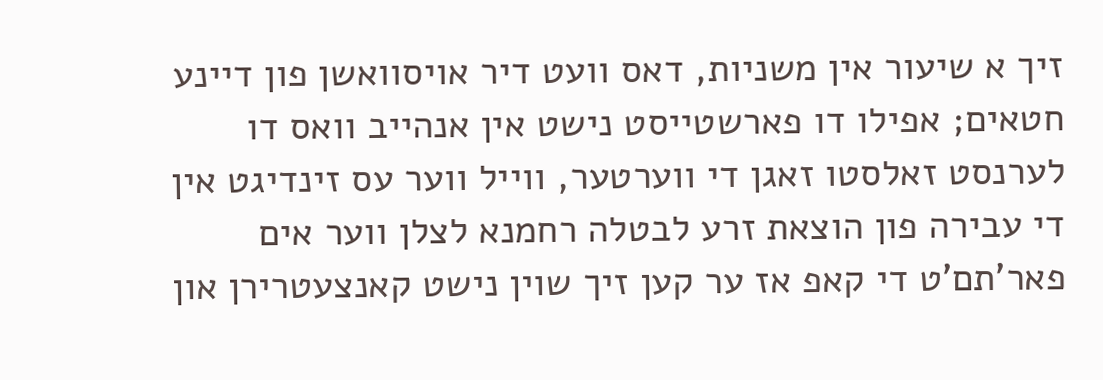זיך א שיעור אין משניות, דאס וועט דיר אויסוואשן פון דיינע חטאים; אפילו דו פארשטייסט נישט אין אנהייב וואס דו לערנסט זאלסטו זאגן די ווערטער, ווייל ווער עס זינדיגט אין די עבירה פון הוצאת זרע לבטלה רחמנא לצלן ווער אים פאר'תם'ט די קאפ אז ער קען זיך שוין נישט קאנצעטרירן און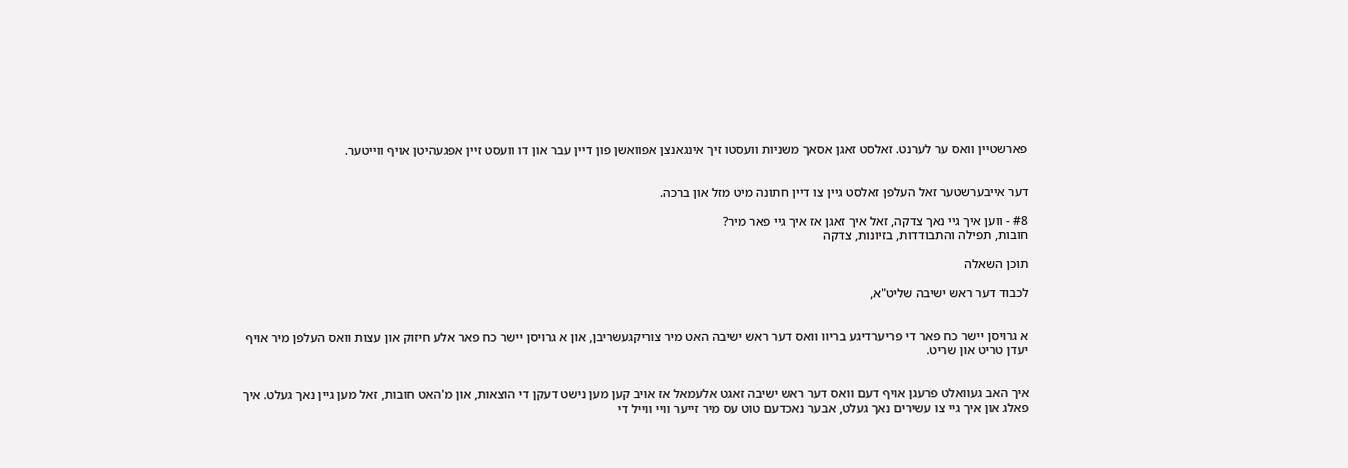פארשטיין וואס ער לערנט. זאלסט זאגן אסאך משניות וועסטו זיך אינגאנצן אפוואשן פון דיין עבר און דו וועסט זיין אפגעהיטן אויף ווייטער.


דער אייבערשטער זאל העלפן זאלסט גיין צו דיין חתונה מיט מזל און ברכה.

#8 - ווען איך גיי נאך צדקה, זאל איך זאגן אז איך גיי פאר מיר?
חובות, תפילה והתבודדות, בזיונות, צדקה

תוכן השאלה

לכבוד דער ראש ישיבה שליט"א,


א גרויסן יישר כח פאר די פריערדיגע בריוו וואס דער ראש ישיבה האט מיר צוריקגעשריבן, און א גרויסן יישר כח פאר אלע חיזוק און עצות וואס העלפן מיר אויף יעדן טריט און שריט.


איך האב געוואלט פרעגן אויף דעם וואס דער ראש ישיבה זאגט אלעמאל אז אויב קען מען נישט דעקן די הוצאות, און מ'האט חובות, זאל מען גיין נאך געלט. איך פאלג און איך גיי צו עשירים נאך געלט, אבער נאכדעם טוט עס מיר זייער וויי ווייל די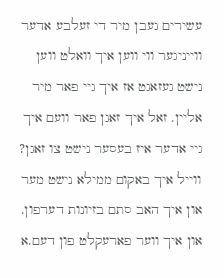עשירים געבן מיר די זעלבע אדער ווייניגער ווי ווען איך וואלט ווען נישט געזאגט אז איך גיי פאר מיר אליין. זאל איך זאגן פאר וועם איך גיי אדער איז בעסער נישט צו זאגן? ווייל איך באקום ממילא נישט מער און איך האב סתם בזיונות דערפון. און איך ווער פארעקלט פון דעם.א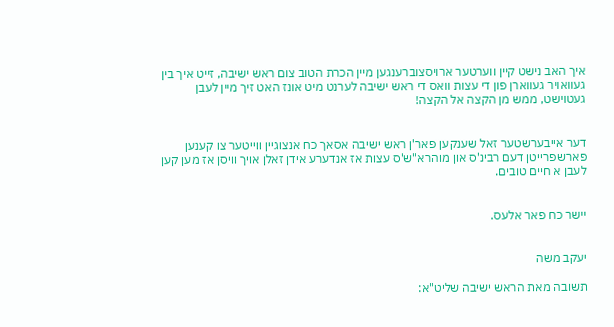איך האב נישט קיין ווערטער ארויסצוברענגען מיין הכרת הטוב צום ראש ישיבה, זייט איך בין געוואויר געווארן פון די עצות וואס די ראש ישיבה לערנט מיט אונז האט זיך מיין לעבן געטוישט, ממש מן הקצה אל הקצה!


דער אייבערשטער זאל שענקען פאר'ן ראש ישיבה אסאך כח אנצוגיין ווייטער צו קענען פארשפרייטן דעם רבינ'ס און מוהרא"ש'ס עצות אז אנדערע אידן זאלן אויך וויסן אז מען קען לעבן א חיים טובים.


יישר כח פאר אלעס.


יעקב משה

תשובה מאת הראש ישיבה שליט"א: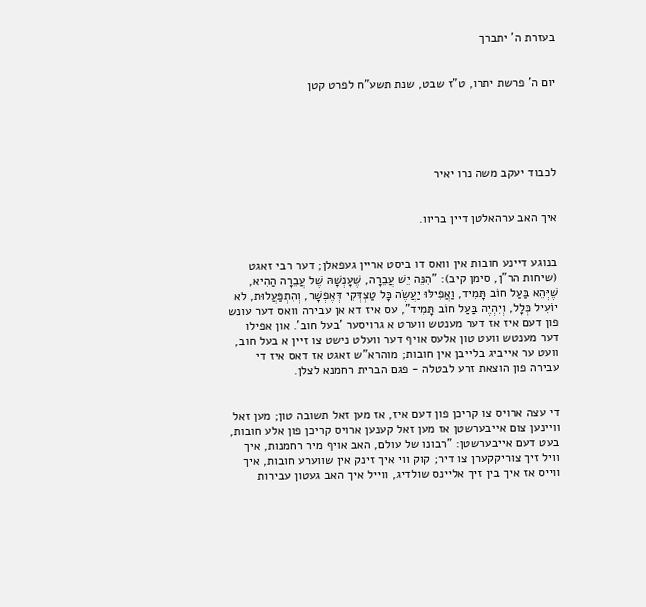בעזרת ה' יתברך


יום ה' פרשת יתרו, ט"ז שבט, שנת תשע"ח לפרט קטן





לכבוד יעקב משה נרו יאיר


איך האב ערהאלטן דיין בריוו.


בנוגע דיינע חובות אין וואס דו ביסט אריין געפאלן; דער רבי זאגט (שיחות הר"ן, סימן קיב): "הִנֵּה יֵשׁ עֲבֵרָה, שֶׁעָנְשָׁהּ שֶׁל עֲבֵרָה הַהִיא, שֶׁיְּהֵא בַּעַל חוֹב תָּמִיד, וַאֲפִילּוּ יַעֲשֶׂה כָּל טַצְדְּקִי דְּאֶפְשָׁר, וְהִתְפַּעֲלוּת, לא יוֹעִיל כְּלָל, וְיִהְיֶה בַּעַל חוֹב תָּמִיד", עס איז דא אן עבירה וואס דער עונש פון דעם איז אז דער מענטש ווערט א גרויסער 'בעל חוב'. און אפילו דער מענטש וועט טון אלעס אויף דער וועלט נישט צו זיין א בעל חוב, וועט ער אייביג בלייבן אין חובות; מוהרא"ש זאגט אז דאס איז די עבירה פון הוצאת זרע לבטלה - פגם הברית רחמנא לצלן.


די עצה ארויס צו קריכן פון דעם איז, אז מען זאל תשובה טון; מען זאל וויינען צום אייבערשטן אז מען זאל קענען ארויס קריכן פון אלע חובות, בעט דעם אייבערשטן: "רבונו של עולם, האב אויף מיר רחמנות, איך וויל זיך צוריקקערן צו דיר; קוק ווי איך זינק אין שווערע חובות, איך ווייס אז איך בין זיך אליינס שולדיג, ווייל איך האב געטון עבירות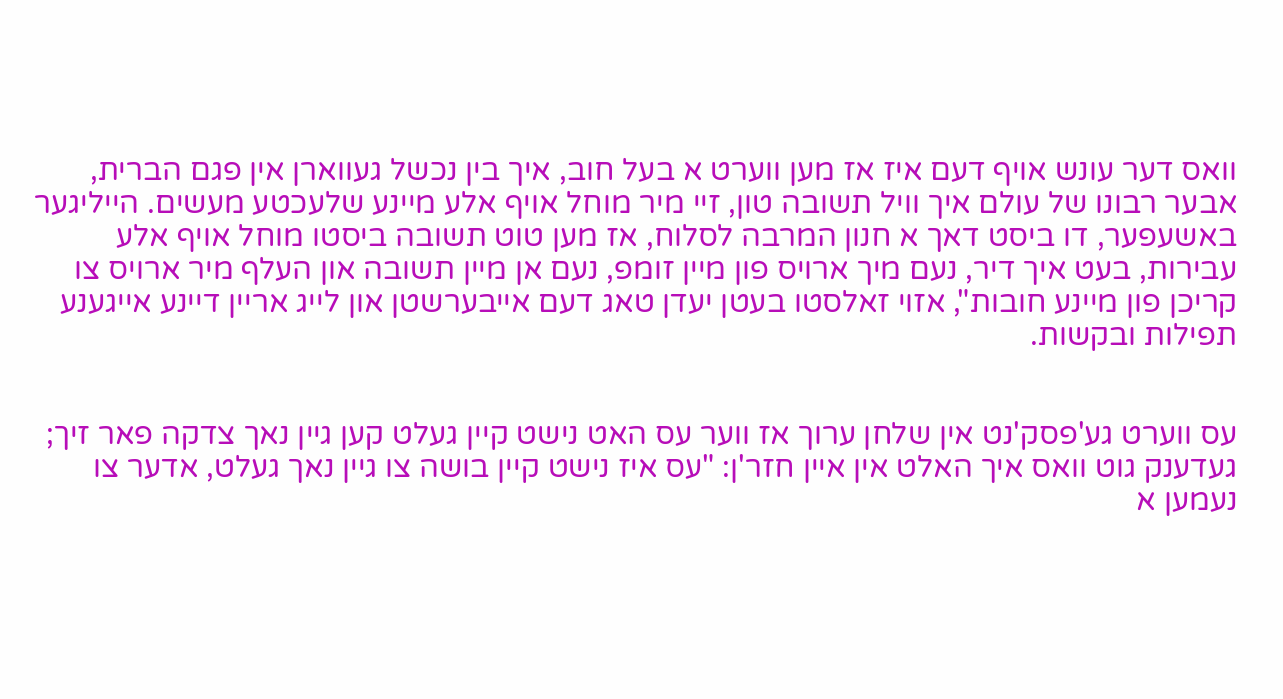וואס דער עונש אויף דעם איז אז מען ווערט א בעל חוב, איך בין נכשל געווארן אין פגם הברית, אבער רבונו של עולם איך וויל תשובה טון, זיי מיר מוחל אויף אלע מיינע שלעכטע מעשים. הייליגער באשעפער, דו ביסט דאך א חנון המרבה לסלוח, אז מען טוט תשובה ביסטו מוחל אויף אלע עבירות, בעט איך דיר, נעם מיך ארויס פון מיין זומפ, נעם אן מיין תשובה און העלף מיר ארויס צו קריכן פון מיינע חובות", אזוי זאלסטו בעטן יעדן טאג דעם אייבערשטן און לייג אריין דיינע אייגענע תפילות ובקשות.


עס ווערט גע'פסק'נט אין שלחן ערוך אז ווער עס האט נישט קיין געלט קען גיין נאך צדקה פאר זיך; געדענק גוט וואס איך האלט אין איין חזר'ן: "עס איז נישט קיין בושה צו גיין נאך געלט, אדער צו נעמען א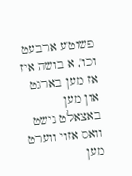פשוט'ע ארבעט וכו', א בושה איז אז מען בארגט און מען באצאלט נישט וואס אזוי ווערט מען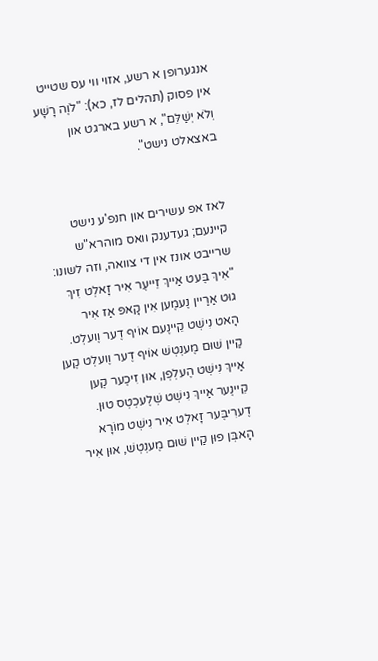אנגערופן א רשע, אזוי ווי עס שטייט אין פסוק (תהלים לז, כא): "לֹוֶה רָשָׁע וְלֹא יְשַׁלֵּם", א רשע בארגט און באצאלט נישט".


לאז אפ עשירים און חנפ'ע נישט קיינעם; געדענק וואס מוהרא"ש שרייבט אונז אין די צוואה, וזה לשונו: "אִיךְ בֶּעט אַייךְ זֵייעֶר אִיר זָאלְט זִיךְ גוּט אַרַיין נֶעמֶען אִין קָאפּ אַז אִיר הָאט נִישְׁט קֵיינֶעם אוֹיף דֶער וֶועלְט. קַיין שׁוּם מֶענְטְשׁ אוֹיף דֶער וֶועלְט קֶען אַייךְ נִישְׁט הֶעלְפְן, אוּן זִיכֶער קֶען קֵיינֶער אַייךְ נִישְׁט שְׁלֶעכְטְס טוּן. דֶערִיבֶּער זָאלְט אִיר נִישְׁט מוֹרָא הָאבְּן פוּן קַיין שׁוּם מֶענְטְשׁ, אוּן אִיר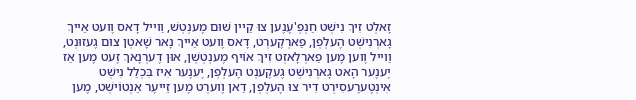זָאלְט זִיךְ נִישְׁט חַנְפְ'עֶנֶען צוּ קַיין שׁוּם מֶענְטְשׁ, וַוייל דָאס וֶועט אַייךְ גָארְנִישְׁט הֶעלְפְן, פַארְקֶערְט, דָאס וֶועט אַייךְ נָאר שָׁאטְן צוּם גֶעזוּנְט, וַוייל וֶוען מֶען פַארְלָאזְט זִיךְ אוֹיף מֶענְטְשְׁן, אוּן דֶערְנָאךְ זֶעט מֶען אַז יֶענֶער הָאט גָארְנִישְׁט גֶעקֶענְט הֶעלְפְן, יֶענֶער אִיז בִּכְלַל נִישְׁט אִינְטֶערֶעסִירְט דִיר צוּ הֶעלְפְן, דַאן וֶוערְט מֶען זֵייעֶר אַנְטוֹישְׁט, מֶען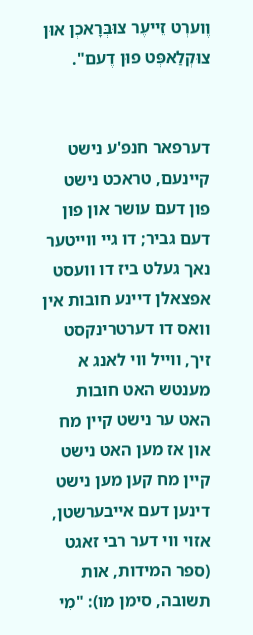וֶוערְט זֵייעֶר צוּבְּרָאכְן אוּן צוּקְלַאפְּט פוּן דֶעם".


דערפאר חנפ'ע נישט קיינעם, טראכט נישט פון דעם עושר און פון דעם גביר; דו גיי ווייטער נאך געלט ביז דו וועסט אפצאלן דיינע חובות אין וואס דו דערטרינקסט זיך, ווייל ווי לאנג א מענטש האט חובות האט ער נישט קיין מח און אז מען האט נישט קיין מח קען מען נישט דינען דעם אייבערשטן, אזוי ווי דער רבי זאגט (ספר המידות, אות תשובה, סימן מו): "מִי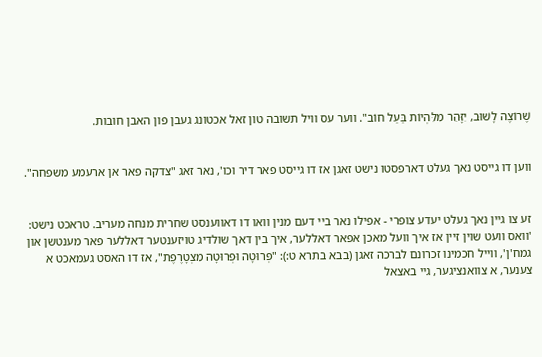שֶׁרוֹצֶה לָשׁוּב, יִזָּהֵר מִלִּהְיוֹת בַּעַל חוֹב". ווער עס וויל תשובה טון זאל אכטונג געבן פון האבן חובות.


ווען דו גייסט נאך געלט דארפסטו נישט זאגן אז דו גייסט פאר דיר וכו', נאר זאג "צדקה פאר אן ארעמע משפחה".


זע צו גיין נאך געלט יעדע צופרי - אפילו נאר ביי דעם מנין וואו דו דאווענסט שחרית מנחה מעריב. טראכט נישט: 'וואס וועט שוין זיין אז איך וועל מאכן אפאר דאללער, איך בין דאך שולדיג טויזענטער דאללער פאר מענטשן און גמח'ן', ווייל חכמינו זכרונם לברכה זאגן (בבא בתרא ט:): "פְּרוּטָה וּפְרוּטָה מִצְטָרֶפֶת", אז דו האסט געמאכט א צענער, א צוואנציגער, גיי באצאל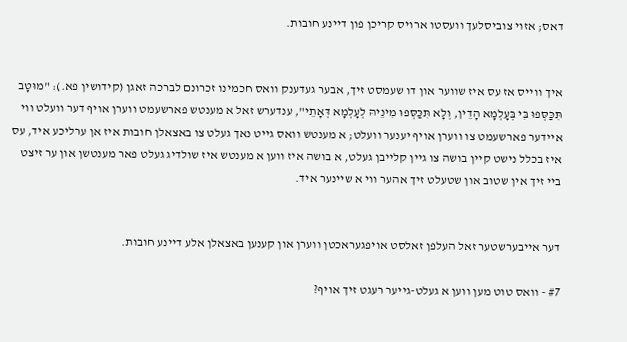דאס; אזוי צוביסלעך וועסטו ארויס קריכן פון דיינע חובות.


איך ווייס אז עס איז שווער און דו שעמסט זיך, אבער געדענק וואס חכמינו זכרונם לברכה זאגן (קידושין פא.): "מוּטָב תִּכַּסְּפוּ בִּי בְּעָלְמָא הָדֵין, וְלָא תִּכַּסְּפוּ מִינֵיהּ לְעָלְמָא דְּאָתֵי", ענדערש זאל א מענטש פארשעמט ווערן אויף דער וועלט ווי איידער פארשעמט צו ווערן אויף יענער וועלט; א מענטש וואס גייט נאך געלט צו באצאלן חובות איז אן ערליכע איד, עס איז בכלל נישט קיין בושה צו גיין קלייבן געלט, א בושה איז ווען א מענטש איז שולדיג געלט פאר מענטשן און ער זיצט ביי זיך אין שטוב און שטעלט זיך אהער ווי א שיינער איד.


דער אייבערשטער זאל העלפן זאלסט אויפגעראכטן ווערן און קענען באצאלן אלע דיינע חובות.

#7 - וואס טוט מען ווען א געלט-גייער רעגט זיך אויף?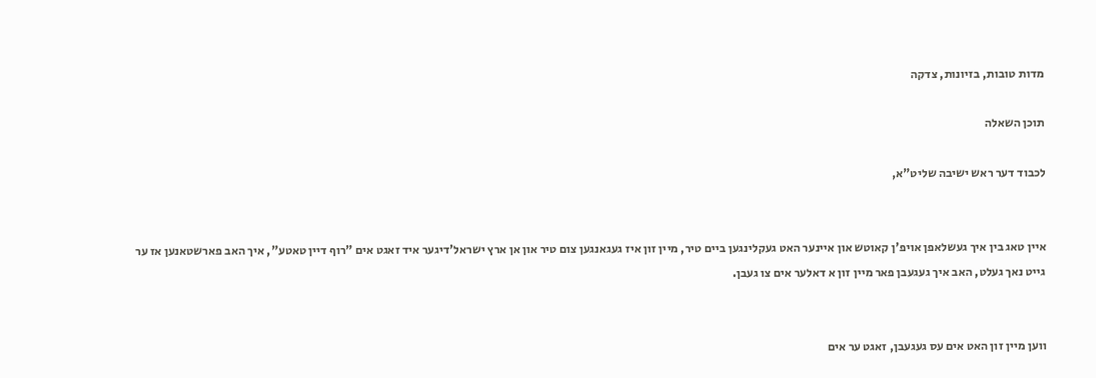מדות טובות, בזיונות, צדקה

תוכן השאלה

לכבוד דער ראש ישיבה שליט"א,


איין טאג בין איך געשלאפן אויפ'ן קאוטש און איינער האט געקלינגען ביים טיר, מיין זון איז געגאנגען צום טיר און אן ארץ ישראל'דיגער איד זאגט אים "רוף דיין טאטע", איך האב פארשטאנען אז ער גייט נאך געלט, האב איך געגעבן פאר מיין זון א דאלער אים צו געבן.


ווען מיין זון האט אים עס געגעבן, זאגט ער אים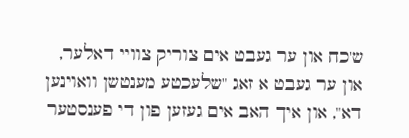ש'כח און ער געבט אים צוריק צוויי דאלער, און ער געבט א זאג "שלעכטע מענטשן וואוינען דא", און איך האב אים געזען פון די פענסטער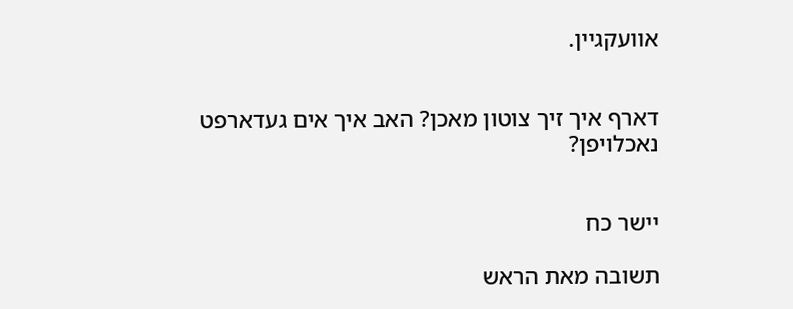אוועקגיין.


דארף איך זיך צוטון מאכן? האב איך אים געדארפט נאכלויפן?


יישר כח

תשובה מאת הראש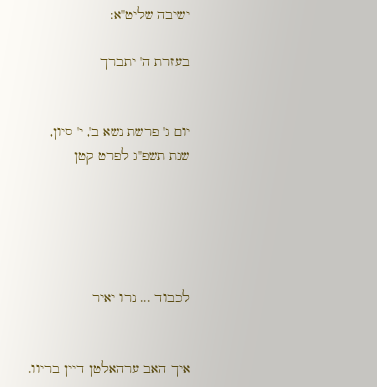ישיבה שליט"א:

בעזרת ה' יתברך


יום ג' פרשת נשא ב', י' סיון, שנת תשפ"ג לפרט קטן





לכבוד ... נרו יאיר


איך האב ערהאלטן דיין בריוו.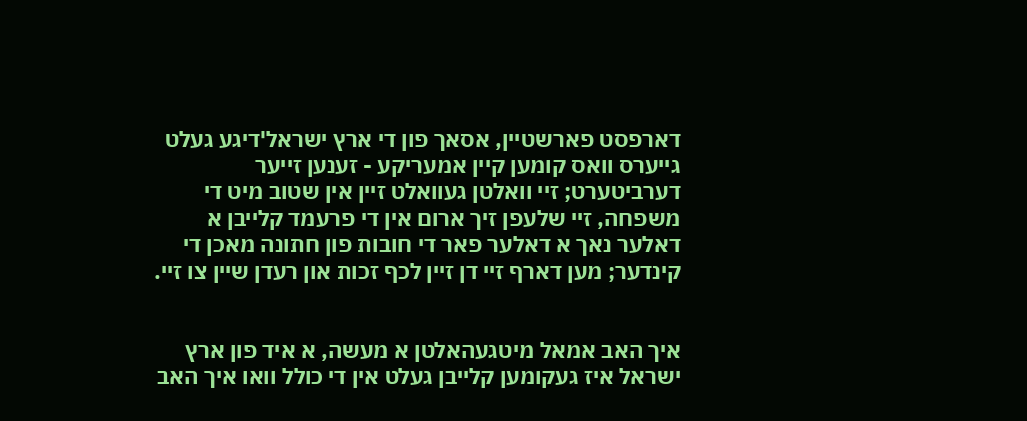דארפסט פארשטיין, אסאך פון די ארץ ישראל'דיגע געלט גייערס וואס קומען קיין אמעריקע - זענען זייער דערביטערט; זיי וואלטן געוואלט זיין אין שטוב מיט די משפחה, זיי שלעפן זיך ארום אין די פרעמד קלייבן א דאלער נאך א דאלער פאר די חובות פון חתונה מאכן די קינדער; מען דארף זיי דן זיין לכף זכות און רעדן שיין צו זיי.


איך האב אמאל מיטגעהאלטן א מעשה, א איד פון ארץ ישראל איז געקומען קלייבן געלט אין די כולל וואו איך האב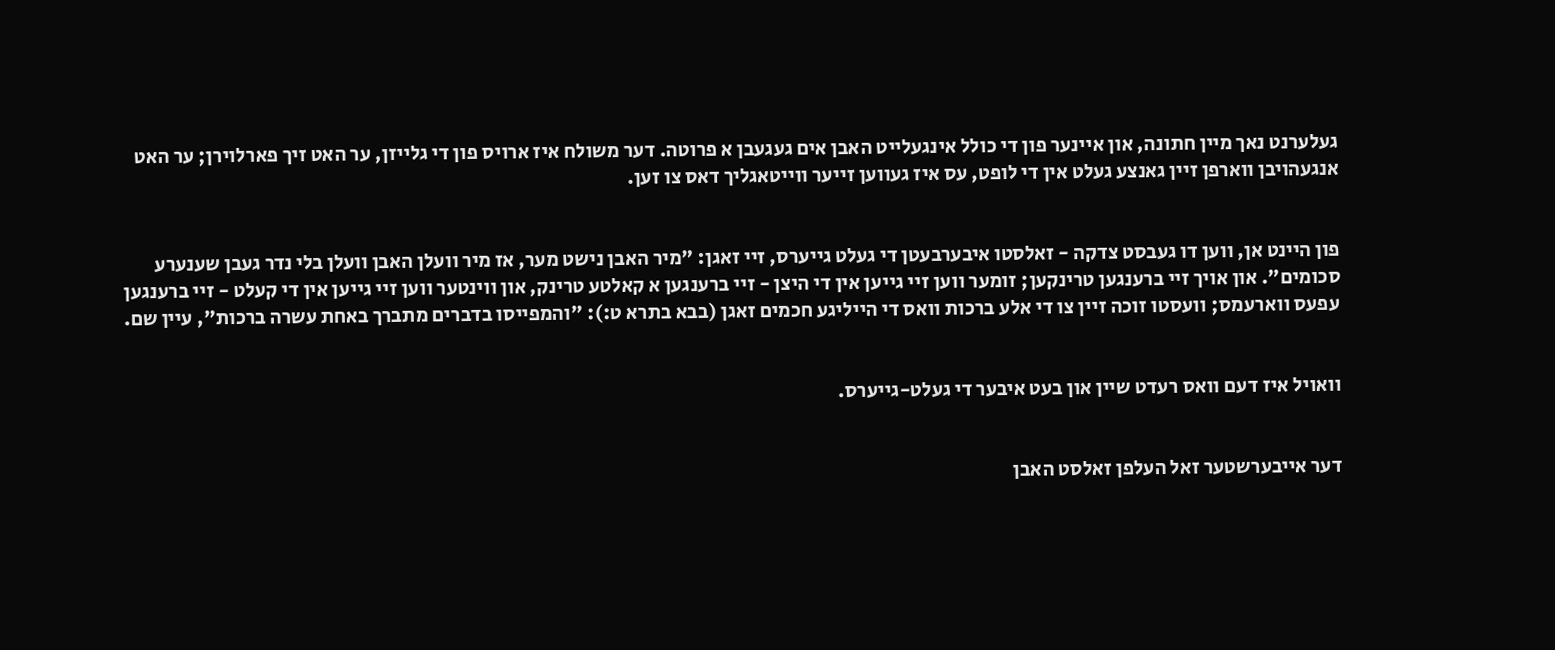געלערנט נאך מיין חתונה, און איינער פון די כולל אינגעלייט האבן אים געגעבן א פרוטה. דער משולח איז ארויס פון די גלייזן, ער האט זיך פארלוירן; ער האט אנגעהויבן ווארפן זיין גאנצע געלט אין די לופט, עס איז געווען זייער ווייטאגליך דאס צו זען.


פון היינט אן, ווען דו געבסט צדקה - זאלסטו איבערבעטן די געלט גייערס, זיי זאגן: "מיר האבן נישט מער, אז מיר וועלן האבן וועלן בלי נדר געבן שענערע סכומים". און אויך זיי ברענגען טרינקען; זומער ווען זיי גייען אין די היצן - זיי ברענגען א קאלטע טרינק, און ווינטער ווען זיי גייען אין די קעלט - זיי ברענגען עפעס ווארעמס; וועסטו זוכה זיין צו די אלע ברכות וואס די הייליגע חכמים זאגן (בבא בתרא ט:): "והמפייסו בדברים מתברך באחת עשרה ברכות", עיין שם.


וואויל איז דעם וואס רעדט שיין און בעט איבער די געלט-גייערס.


דער אייבערשטער זאל העלפן זאלסט האבן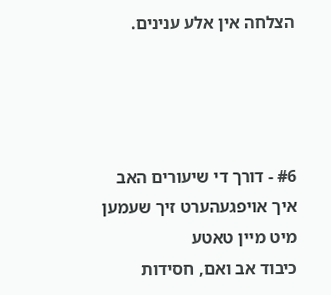הצלחה אין אלע ענינים.




#6 - דורך די שיעורים האב איך אויפגעהערט זיך שעמען מיט מיין טאטע
כיבוד אב ואם, חסידות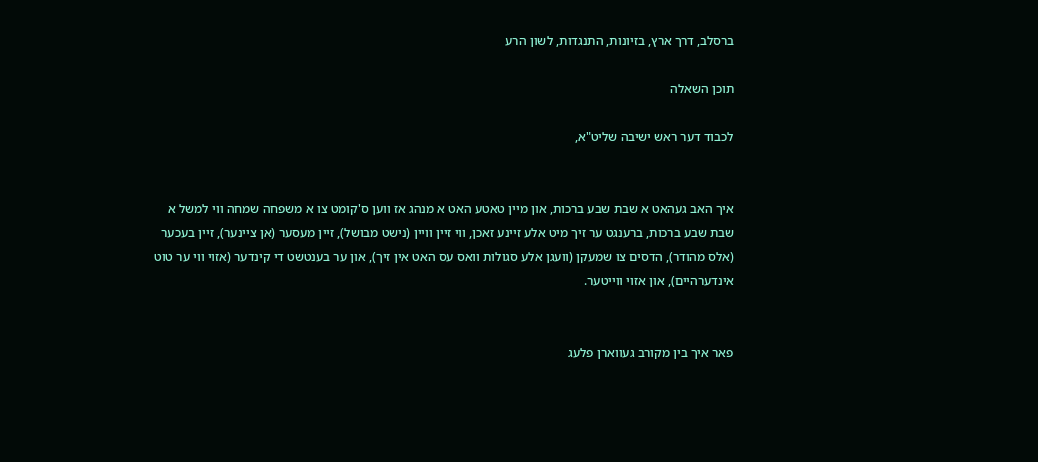ברסלב, דרך ארץ, בזיונות, התנגדות, לשון הרע

תוכן השאלה

לכבוד דער ראש ישיבה שליט"א,


איך האב געהאט א שבת שבע ברכות, און מיין טאטע האט א מנהג אז ווען ס'קומט צו א משפחה שמחה ווי למשל א שבת שבע ברכות, ברענגט ער זיך מיט אלע זיינע זאכן, ווי זיין וויין (נישט מבושל), זיין מעסער (אן ציינער), זיין בעכער (אלס מהודר), הדסים צו שמעקן (וועגן אלע סגולות וואס עס האט אין זיך), און ער בענטשט די קינדער (אזוי ווי ער טוט אינדערהיים), און אזוי ווייטער.


פאר איך בין מקורב געווארן פלעג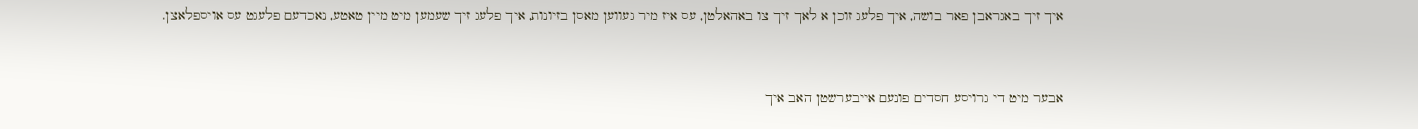איך זיך באגראבן פאר בושה, איך פלעג זוכן א לאך זיך צו באהאלטן, עס איז מיר געווען מאסן בזיונות, איך פלעג זיך שעמען מיט מיין טאטע, נאכדעם פלעגט עס אויספלאצן.


אבער מיט די גרויסע חסדים פונעם אייבערשטן האב איך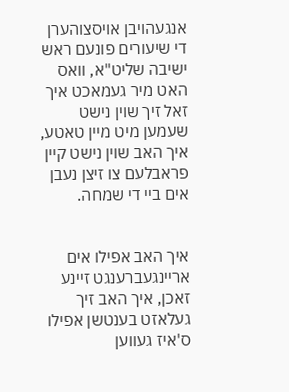אנגעהויבן אויסצוהערן די שיעורים פונעם ראש ישיבה שליט"א, וואס האט מיר געמאכט איך זאל זיך שוין נישט שעמען מיט מיין טאטע, איך האב שוין נישט קיין פראבלעם צו זיצן נעבן אים ביי די שמחה.


איך האב אפילו אים אריינגעברענגט זיינע זאכן, איך האב זיך געלאזט בענטשן אפילו ס'איז געווען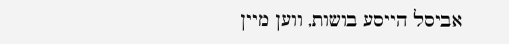אביסל הייסע בושות, ווען מיין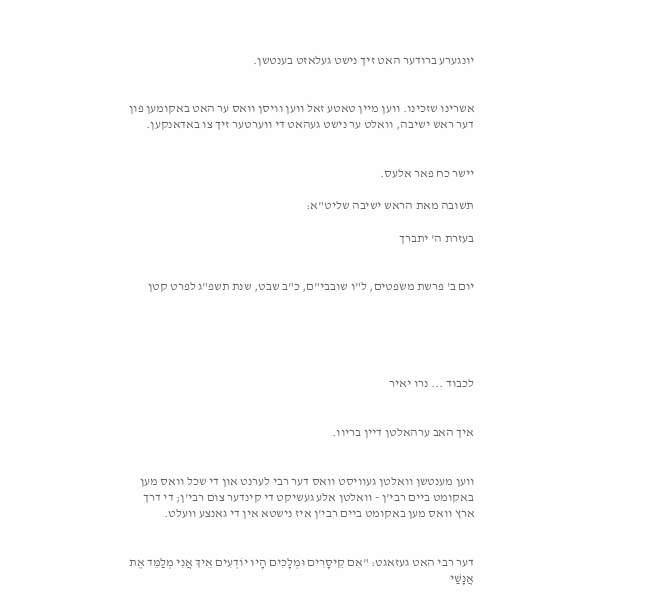יונגערע ברודער האט זיך נישט געלאזט בענטשן.


אשרינו שזכינו. ווען מיין טאטע זאל ווען וויסן וואס ער האט באקומען פון דער ראש ישיבה, וואלט ער נישט געהאט די ווערטער זיך צו באדאנקען.


יישר כח פאר אלעס.

תשובה מאת הראש ישיבה שליט"א:

בעזרת ה' יתברך


יום ב' פרשת משפטים, ל"ו שובבי"ם, כ"ב שבט, שנת תשפ"ג לפרט קטן





לכבוד ... נרו יאיר


איך האב ערהאלטן דיין בריוו.


ווען מענטשן וואלטן געוויסט וואס דער רבי לערנט און די שכל וואס מען באקומט ביים רבי'ן - וואלטן אלע געשיקט די קינדער צום רבי'ן; די דרך ארץ וואס מען באקומט ביים רבי'ן איז נישטא אין די גאנצע וועלט.


דער רבי האט געזאגט: "אִם קֵיסָרִים וּמְלָכִים הָיוּ יוֹדְעִים אֵיךְ אֲנִי מְלַמֵּד אֶת אֲנָשַׁי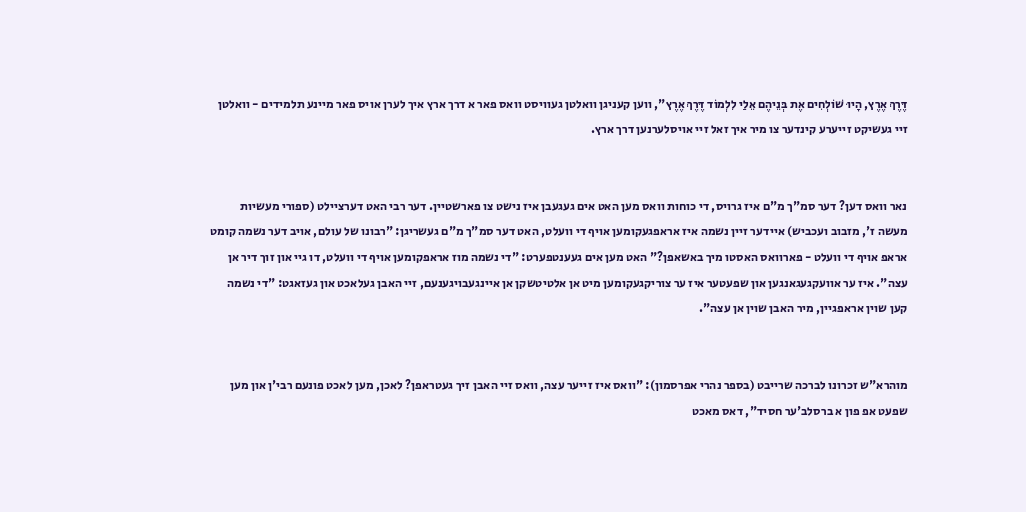דֶּרֶךְ אֶרֶץ, הָיוּ שׁוֹלְחִים אֶת בְּנֵיהֶם אֵלַי לִלְמוֹד דֶּרֶךְ אֶרֶץ", ווען קעניגן וואלטן געוויסט וואס פאר א דרך ארץ איך לערן אויס פאר מיינע תלמידים - וואלטן זיי געשיקט זייערע קינדער צו מיר איך זאל זיי אויסלערנען דרך ארץ.


נאר וואס דען? דער סמ"ך מ"ם איז גרויס, די כוחות וואס מען האט אים געגעבן איז נישט צו פארשטיין. דער רבי האט דערציילט (ספורי מעשיות מעשה ז', מזבוב ועכביש) איידער זיין נשמה איז אראפגעקומען אויף די וועלט, האט דער סמ"ך מ"ם געשריגן: "רבונו של עולם, אויב דער נשמה קומט אראפ אויף די וועלט - פארוואס האסטו מיך באשאפן?" האט מען אים געענטפערט: "די נשמה מוז אראפקומען אויף די וועלט, דו גיי און זוך דיר אן עצה". איז ער אוועקגעגאנגען און שפעטער איז ער צוריקגעקומען מיט אן אלטיטשקן אן איינגעבויגענעם, זיי האבן געלאכט און געזאגט: "די נשמה קען שוין אראפגיין, מיר האבן שוין אן עצה".


מוהרא"ש זכרונו לברכה שרייבט (בספר נהרי אפרסמון): "וואס איז זייער עצה, וואס זיי האבן זיך געטראפן? לאכן, מען לאכט פונעם רבי'ן און מען שפעט אפ פון א ברסלב'ער חסיד", דאס מאכט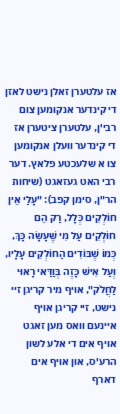אז עלטערן זאלן נישט לאזן די קינדער אנקומען צום רבי'ן, עלטערן ציטערן אז די קינדער וועלן אנקומען צו א שלעכטע פלאץ. דער רבי האט געזאגט (שיחות הר"ן, סימן קפב): "עָלַי אֵין חוֹלְקִים כְּלָל, רַק הֵם חוֹלְקִים עַל מִי שֶׁעָשָׂה כָּךְ, כְּמוֹ שֶׁבּוֹדִים הַחוֹלְקִים עָלָיו, וְעַל אִישׁ כָּזֶה בְּוַדַּאי רָאוּי לַחֲלֹק", אויף מיר קריגן זיי נישט, זיי קריגן אויף איינעם וואס מען זאגט אויף אים די אלע לשון הרע'ס, און אויף אים דארף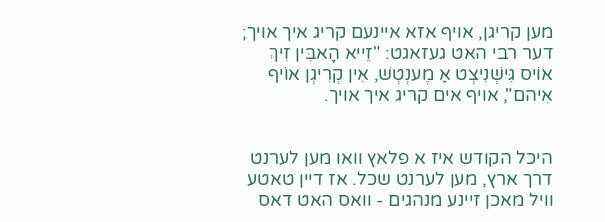מען קריגן, אויף אזא איינעם קריג איך אויך; דער רבי האט געזאגט: "זֵייא הָאבִּין זִיךְ אוֹיס גִּישְׁנִיצְט אַ מֶענְטְשׁ, אִין קְרִיגְן אוֹיף אִיהם", אויף אים קריג איך אויך.


היכל הקודש איז א פלאץ וואו מען לערנט דרך ארץ, מען לערנט שכל. אז דיין טאטע וויל מאכן זיינע מנהגים - וואס האט דאס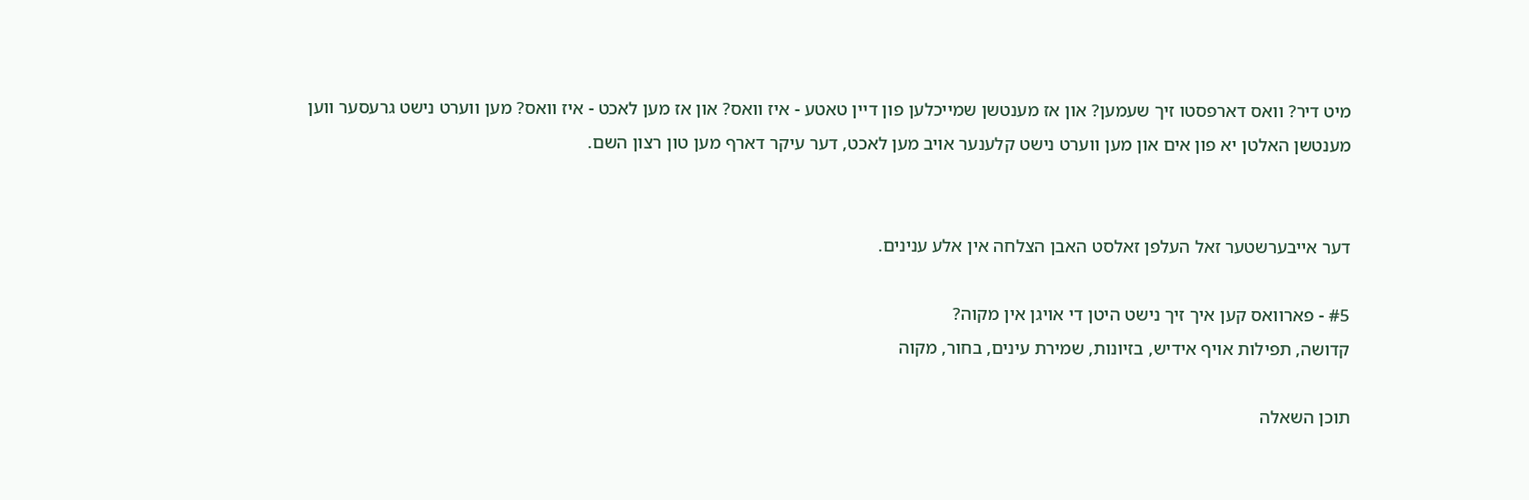מיט דיר? וואס דארפסטו זיך שעמען? און אז מענטשן שמייכלען פון דיין טאטע - איז וואס? און אז מען לאכט - איז וואס? מען ווערט נישט גרעסער ווען מענטשן האלטן יא פון אים און מען ווערט נישט קלענער אויב מען לאכט, דער עיקר דארף מען טון רצון השם.


דער אייבערשטער זאל העלפן זאלסט האבן הצלחה אין אלע ענינים.

#5 - פארוואס קען איך זיך נישט היטן די אויגן אין מקוה?
קדושה, תפילות אויף אידיש, בזיונות, שמירת עינים, בחור, מקוה

תוכן השאלה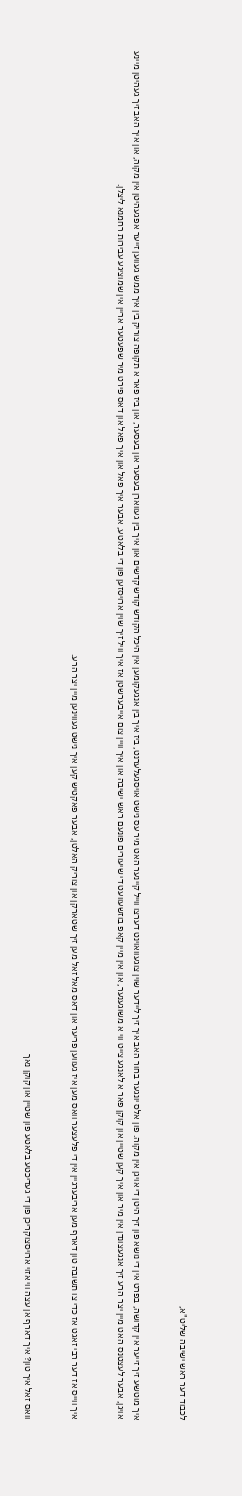לכבוד דער ראש ישיבה שליט"א,


איך מוטשע זיך זייער אין קדושה, בפרט אין די נושא פון זיך היטן די אויגן אין מקוה. פון אלס יונגער בחור האב איך זיך ליידער שוין צוגעוואוינט דערצו ווייל קיינער האט מיר עס נישט אויסגעלערנט, ביז איך בין אנגעקומען אין היכל הקודש קודש קדשים און איך בין געווארן בעסער און בעסער, און ביז פאר א תקופה צוריק בין איך ממש געווען זייער אפגעהיטן אין מקוה, און איך האב זיך געהיטן מיינע אויגן, אבער לעצטנס האט מיין יצר הרע זיך אנגעצונדן אין מיר און איך קען שטיין און קוקן פאר א לאנגע צייט ווי א משוגענער, און אין מיין קאפ בוזשעוועט די שיעורים פונעם ראש ישיבה און איך וויין צום אייבערשטן אז איך וויל זיך שוין ארויסזען פון די בלאטע, אבער איך פאל און איך פאל און דאס פירט מיר שפעטער אריין אין שמוציגע עבירות רחמנא ליצלן.


איך ווייס אז דער רבי זאגט אז כדי צו תשובה טון דארף מען אריבערגיין אין די פלעצער וואס מען איז געווען פריער און דאס מאל זאל מען זיך שטארקן און צוריק האלטן, אבער פאקטיש קען איך נישט געווינען מיין יצר הרע.


וואס זאל איך טון? איך דארף אן עצה ווי אזוי ארויסצוקריכן פון די געדיכטע בלאטע פון שטיין און קוקן נאך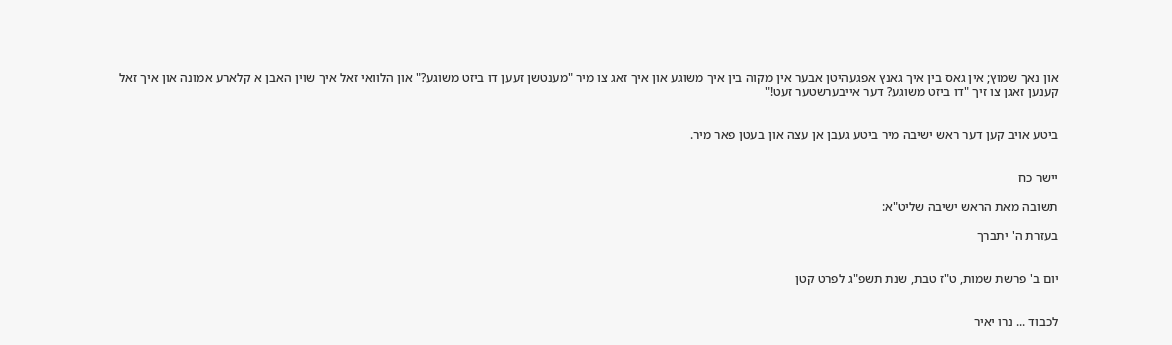און נאך שמוץ; אין גאס בין איך גאנץ אפגעהיטן אבער אין מקוה בין איך משוגע און איך זאג צו מיר "מענטשן זעען דו ביזט משוגע?" און הלוואי זאל איך שוין האבן א קלארע אמונה און איך זאל קענען זאגן צו זיך "דו ביזט משוגע? דער אייבערשטער זעט!"


ביטע אויב קען דער ראש ישיבה מיר ביטע געבן אן עצה און בעטן פאר מיר.


יישר כח

תשובה מאת הראש ישיבה שליט"א:

בעזרת ה' יתברך


יום ב' פרשת שמות, ט"ז טבת, שנת תשפ"ג לפרט קטן


לכבוד ... נרו יאיר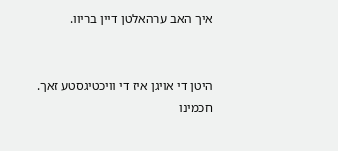איך האב ערהאלטן דיין בריוו.


היטן די אויגן איז די וויכטיגסטע זאך. חכמינו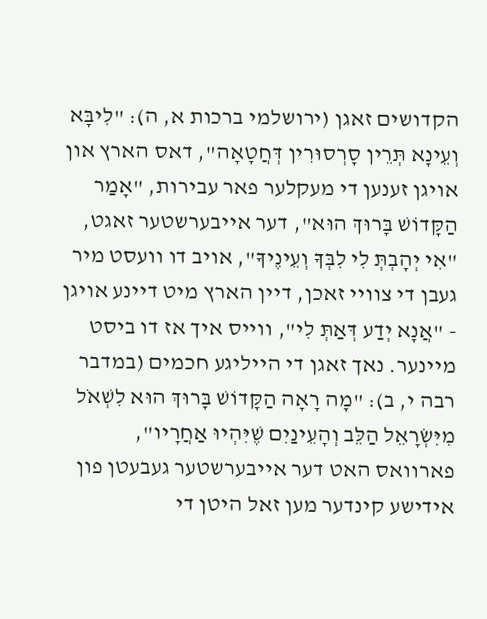הקדושים זאגן (ירושלמי ברכות א, ה): "לִיבָּא וְעֵינָא תְּרֵין סָרְסוּרִין דְּחֲטָאָה", דאס הארץ און אויגן זענען די מעקלער פאר עבירות, "אָמַר הַקָּדוֹשׁ בָּרוּךְ הוּא", דער אייבערשטער זאגט, "אִי יְהָבְתְּ לִי לִבְּךָ וְעֵינֶיךָ", אויב דו וועסט מיר געבן די צוויי זאכן, דיין הארץ מיט דיינע אויגן - "אֲנָא יְדַע דְּאַתְּ לִי", ווייס איך אז דו ביסט מיינער. נאך זאגן די הייליגע חכמים (במדבר רבה י, ב): "מָה רָאָה הַקָּדוֹשׁ בָּרוּךְ הוּא לִשְׁאֹל מִיִּשְׂרָאֵל הַלֵּב וְהָעֵינַיִם שֶׁיִּהְיוּ אַחֲרָיו", פארוואס האט דער אייבערשטער געבעטן פון אידישע קינדער מען זאל היטן די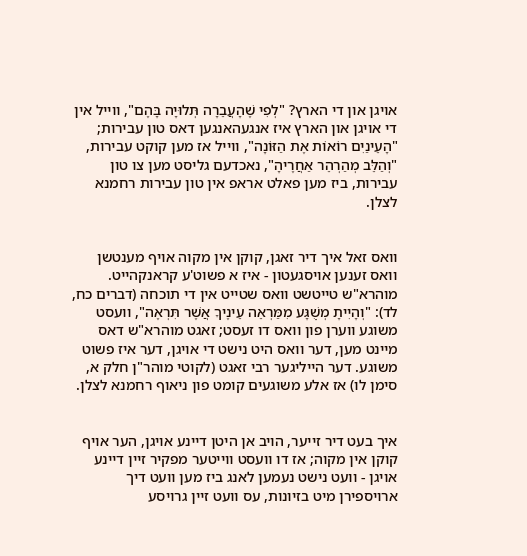אויגן און די הארץ? "לְפִי שֶׁהָעֲבֵרָה תְּלוּיָה בָּהֶם", ווייל אין די אויגן און הארץ איז אנגעהאנגען דאס טון עבירות; "הָעֵינַיִם רוֹאוֹת אֶת הַזּוֹנָה", ווייל אז מען קוקט עבירות, "וְהַלֵּב מְהַרְהֵר אַחֲרֶיהָ", נאכדעם גליסט מען צו טון עבירות, ביז מען פאלט אראפ אין טון עבירות רחמנא לצלן.


וואס זאל איך דיר זאגן, קוקן אין מקוה אויף מענטשן וואס זענען אויסגעטון - איז א פשוט'ע קראנקהייט. מוהרא"ש טייטשט וואס שטייט אין די תוכחה (דברים כח, לד): "וְהָיִיתָ מְשֻׁגָּע מִמַּרְאֵה עֵינֶיךָ אֲשֶׁר תִּרְאֶה", וועסט משוגע ווערן פון וואס דו זעסט; זאגט מוהרא"ש דאס מיינט מען, דער וואס היט נישט די אויגן, דער איז פשוט משוגע. דער הייליגער רבי זאגט (לקוטי מוהר"ן חלק א, סימן לו) אז אלע משוגעים קומט פון ניאוף רחמנא לצלן.


איך בעט דיר זייער, הויב אן היטן דיינע אויגן, הער אויף קוקן אין מקוה; אז דו וועסט ווייטער מפקיר זיין דיינע אויגן - וועט נישט נעמען לאנג ביז מען וועט דיך ארויספירן מיט בזיונות, עס וועט זיין גרויסע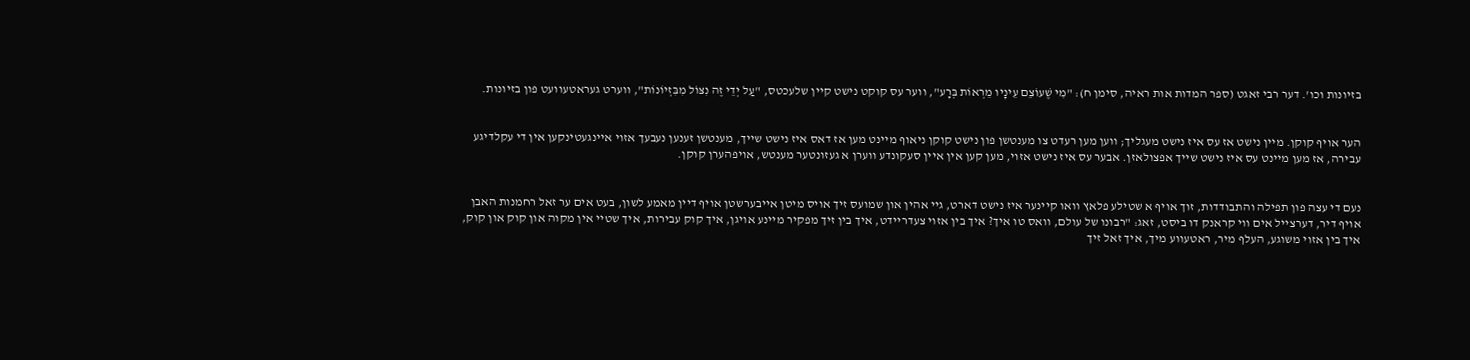בזיונות וכו'. דער רבי זאגט (ספר המדות אות ראיה, סימן ח): "מִי שֶׁעוֹצֵם עֵינָיו מֵרְאוֹת בְּרָע", ווער עס קוקט נישט קיין שלעכטס, "עַל יְדֵי זֶה נִצּוֹל מִבִּזְיוֹנוֹת", ווערט געראטעוועט פון בזיונות.


הער אויף קוקן. מיין נישט אז עס איז נישט מעגליך; ווען מען רעדט צו מענטשן פון נישט קוקן ניאוף מיינט מען אז דאס איז נישט שייך, מענטשן זענען נעבעך אזוי איינגעטינקען אין די עקלדיגע עבירה, אז מען מיינט עס איז נישט שייך אפצולאזן. אבער עס איז נישט אזוי, מען קען אין איין סעקונדע ווערן א געזונטער מענטש, אויפהערן קוקן.


נעם די עצה פון תפילה והתבודדות, זוך אויף א שטילע פלאץ וואו קיינער איז נישט דארט, גיי אהין און שמועס זיך אויס מיטן אייבערשטן אויף דיין מאמע לשון, בעט אים ער זאל רחמנות האבן אויף דיר, דערצייל אים ווי קראנק דו ביסט, זאג: "רבונו של עולם, וואס טו איך? איך בין אזוי צעדריידט, איך בין זיך מפקיר מיינע אויגן, איך קוק עבירות, איך שטיי אין מקוה און קוק און קוק, איך בין אזוי משוגע, העלף מיר, ראטעווע מיך, איך זאל זיך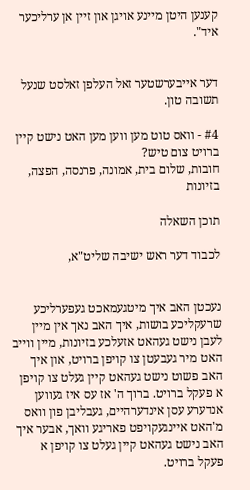קענען היטן מיינע אויגן און זיין אן ערליכער איד".


דער אייבערשטער זאל העלפן זאלסט שנעל תשובה טון.

#4 - וואס טוט מען ווען מען האט נישט קיין ברויט צום טיש?
חובות, שלום בית, אמונה, פרנסה, הפצה, בזיונות

תוכן השאלה

לכבוד דער ראש ישיבה שליט"א,


נעכטן האב איך מיטגעמאכט געפערליכע שרעקליכע בושות, איך האב נאך אין מיין לעבן נישט געהאט אזעלכע בזיונות, מיין ווייב האט מיר געבעטן צו קויפן ברויט, און איך האב פשוט נישט געהאט קיין געלט צו קויפן א פעקל ברויט. ברוך ה' אז עס איז געווען אנדערע עסן אינדערהיים, געבליבן פון וואס מ'האט איינגעקויפט פאריגע וואך, אבער איך האב נישט געהאט קיין געלט צו קויפן א פעקל ברויט.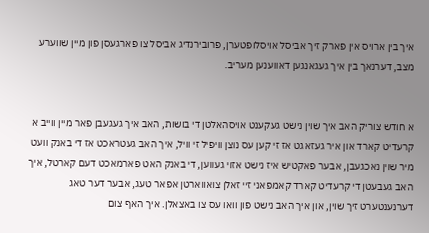איך בין ארויס אין פארק זיך אביסל אויסלופטערן, פרובירנדיג אביסל צו פארגעסן פון מיין שווערע מצב, דערנאך בין איך געגאנגען דאווענען מעריב.


א חודש צוריק האב איך שוין נישט געקענט אויסהאלטן די בושות, האב איך געגעבן פאר מיין ווייב א קרעדיט קארד און איר געזאגט אז זי קען עס נוצן וויפיל זי וויל, איך האב געטראכט אז די באנק וועט מיר שוין נאכגעבן, אבער פאקטיש איז נישט אזוי געווען, די באנק האט פארמאכט דעם קארטל, איך האב געבעטן די קרעדיט קארד קאמפאני זיי זאלן צואווארטן אפאר טעג, אבער דער טאג דערנענטערט זיך שוין, און איך האב נישט פון וואו עס צו באצאלן. איך האף צום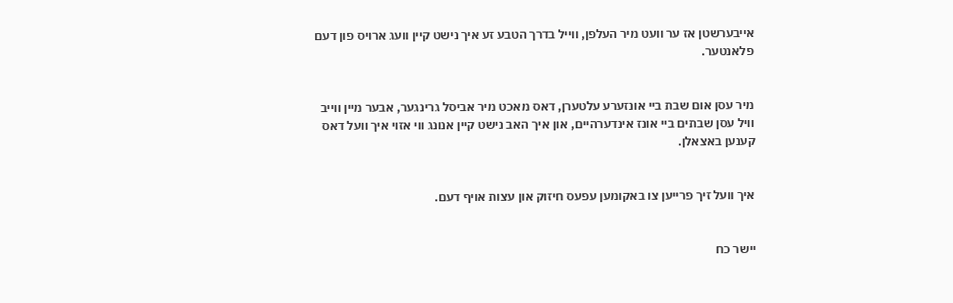אייבערשטן אז ער וועט מיר העלפן, ווייל בדרך הטבע זע איך נישט קיין וועג ארויס פון דעם פלאנטער.


מיר עסן אום שבת ביי אונזערע עלטערן, דאס מאכט מיר אביסל גרינגער, אבער מיין ווייב וויל עסן שבתים ביי אונז אינדערהיים, און איך האב נישט קיין אנונג ווי אזוי איך וועל דאס קענען באצאלן.


איך וועל זיך פרייען צו באקומען עפעס חיזוק און עצות אויף דעם.


יישר כח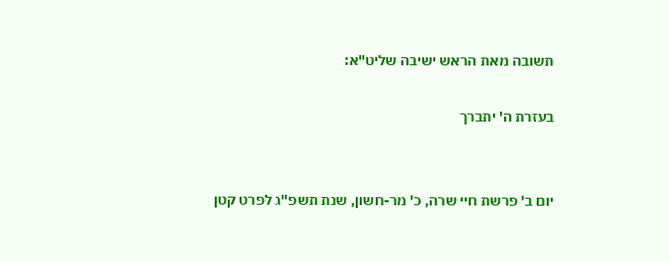תשובה מאת הראש ישיבה שליט"א:

בעזרת ה' יתברך


יום ב' פרשת חיי שרה, כ' מר-חשון, שנת תשפ"ג לפרט קטן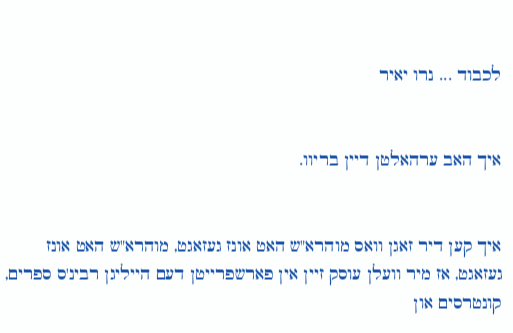לכבוד ... נרו יאיר


איך האב ערהאלטן דיין בריוו.


איך קען דיר זאגן וואס מוהרא"ש האט אונז געזאגט, מוהרא"ש האט אונז געזאגט, אז מיר וועלן עוסק זיין אין פארשפרייטן דעם הייליגן רבינ'ס ספרים, קונטרסים און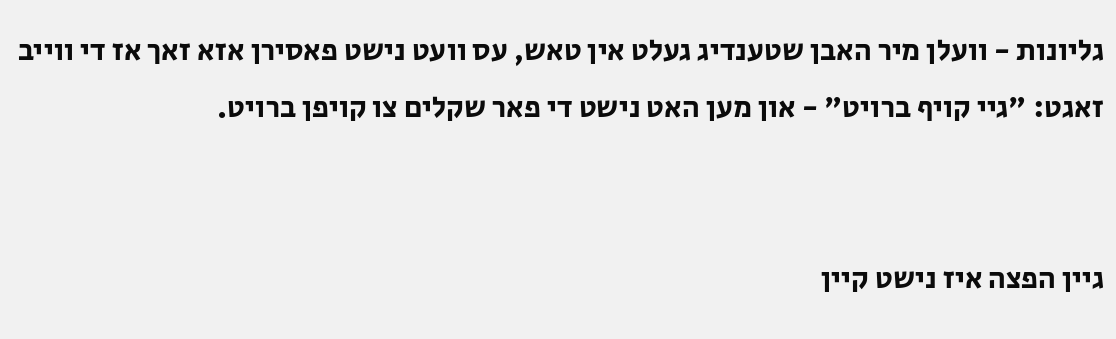גליונות - וועלן מיר האבן שטענדיג געלט אין טאש, עס וועט נישט פאסירן אזא זאך אז די ווייב זאגט: "גיי קויף ברויט" - און מען האט נישט די פאר שקלים צו קויפן ברויט.


גיין הפצה איז נישט קיין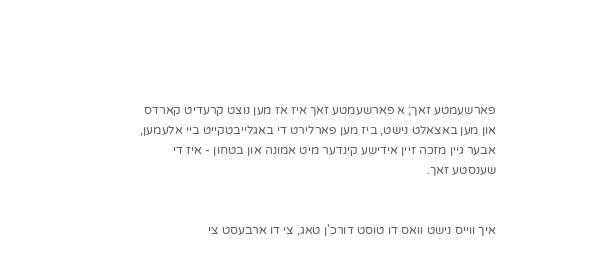פארשעמטע זאך; א פארשעמטע זאך איז אז מען נוצט קרעדיט קארדס און מען באצאלט נישט, ביז מען פארלירט די באגלייבטקייט ביי אלעמען, אבער גיין מזכה זיין אידישע קינדער מיט אמונה און בטחון - איז די שענסטע זאך.


איך ווייס נישט וואס דו טוסט דורכ'ן טאג, צי דו ארבעסט צי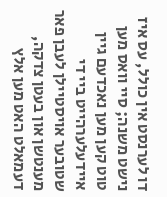דו לערנסט אין כולל, עס איז נישט משנה; סיי וואס מען טוט קען מען נאכדעם גיין איידעלערהייט ביי די שטובער אויסטיילן לעבן פאר מענטשן און בעטן צדקה, דעמאלט האט מען אלץ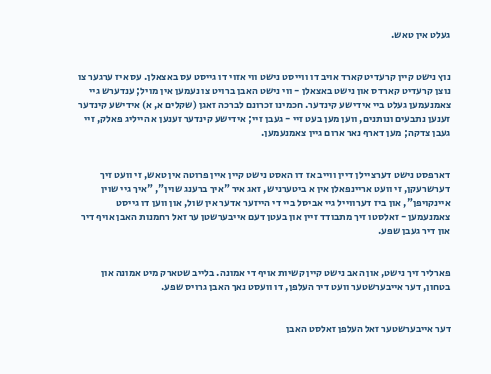געלט אין טאש.


נוץ נישט קיין קרעדיט קארד אויב דו ווייסט נישט ווי אזוי דו גייסט עס באצאלן. עס איז ערגער צו נוצן קרעדיט קארדס און נישט באצאלן - ווי נישט האבן ברויט צו נעמען אין מויל; ענדערש גיי צאמנעמען געלט ביי אידישע קינדער. חכמינו זכרונם לברכה זאגן (שקלים א, א) אידישע קינדער זענען נתבעים ונותנים, ווען מען בעט זיי - געבן זיי; אידישע קינדער זענען א הייליג פאלק, זיי געבן צדקה; מען דארף נאר ארום גיין צאמנעמען.


דארפסט נישט דערציילן דיין ווייב אז דו האסט נישט קיין איין פרוטה אין טאש, זי וועט זיך דערשרעקן, זי וועט אריינפאלן אין א ביטערניש, זאג איר "איך ברענג שוין", "איך גיי שוין איינקויפן", און ביז דערווייל גיי אביסל ביי די הייזער אדער אין שול, און ווען דו גייסט צאמנעמען - זאלסטו זיך מתבודד זיין און בעטן דעם אייבערשטן ער זאל רחמנות האבן אויף דיר און דיר געבן שפע.


פארליר זיך נישט, און האב נישט קיין קשיות אויף די אמונה. בלייב שטארק מיט אמונה און בטחון, דער אייבערשטער וועט דיר העלפן, דו וועסט נאך האבן גרויס שפע.


דער אייבערשטער זאל העלפן זאלסט האבן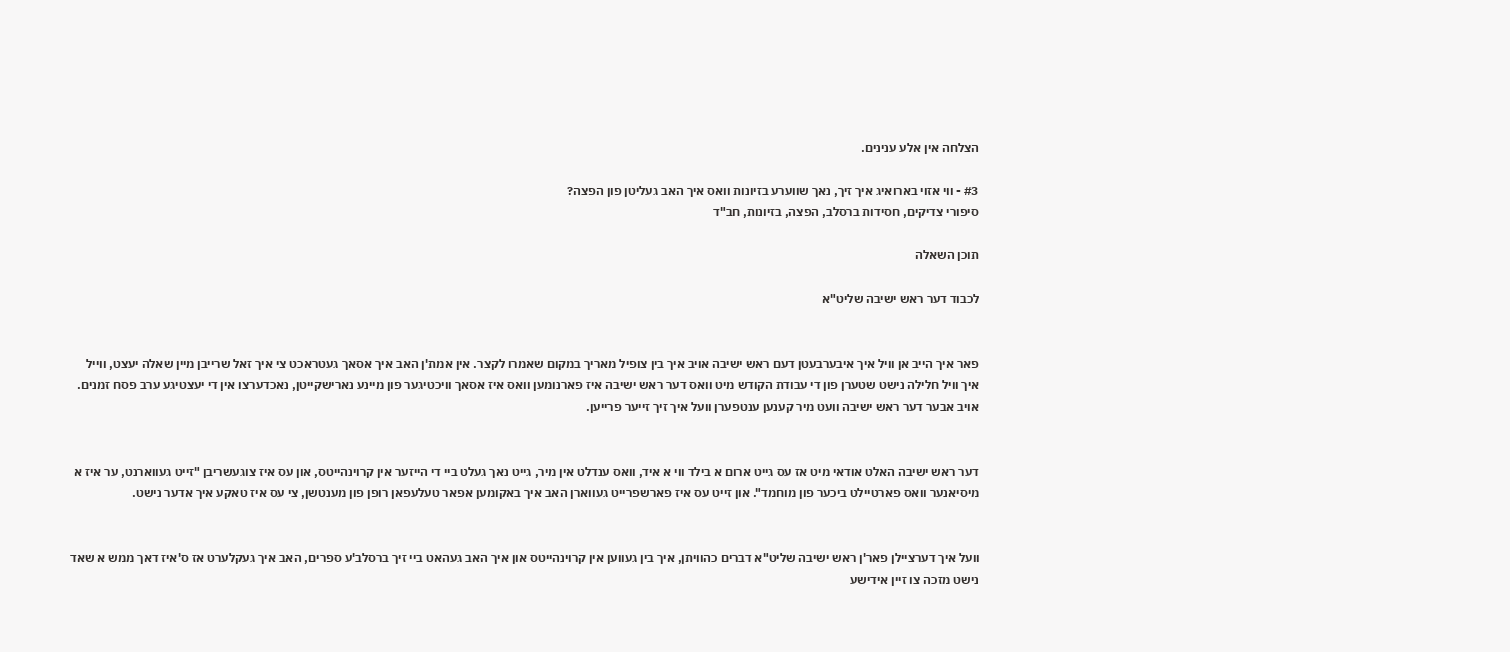הצלחה אין אלע ענינים.

#3 - ווי אזוי בארואיג איך זיך, נאך שווערע בזיונות וואס איך האב געליטן פון הפצה?
סיפורי צדיקים, חסידות ברסלב, הפצה, בזיונות, חב"ד

תוכן השאלה

לכבוד דער ראש ישיבה שליט"א


פאר איך הייב אן וויל איך איבערבעטן דעם ראש ישיבה אויב איך בין צופיל מאריך במקום שאמרו לקצר. אין אמת'ן האב איך אסאך געטראכט צי איך זאל שרייבן מיין שאלה יעצט, ווייל איך וויל חלילה נישט שטערן פון די עבודת הקודש מיט וואס דער ראש ישיבה איז פארנומען וואס איז אסאך וויכטיגער פון מיינע נארישקייטן, נאכדערצו אין די יעצטיגע ערב פסח זמנים. אויב אבער דער ראש ישיבה וועט מיר קענען ענטפערן וועל איך זיך זייער פרייען.


דער ראש ישיבה האלט אודאי מיט אז עס גייט ארום א בילד ווי א איד, וואס ענדלט אין מיר, גייט נאך געלט ביי די הייזער אין קרוינהייטס, און עס איז צוגעשריבן "זייט געווארנט, ער איז א מיסיאנער וואס פארטיילט ביכער פון מוחמד". און זייט עס איז פארשפרייט געווארן האב איך באקומען אפאר טעלעפאן רופן פון מענטשן, צי עס איז טאקע איך אדער נישט.


וועל איך דערציילן פאר'ן ראש ישיבה שליט"א דברים כהוויתן, איך בין געווען אין קרוינהייטס און איך האב געהאט ביי זיך ברסלב'ע ספרים, האב איך געקלערט אז ס'איז דאך ממש א שאד נישט מזכה צו זיין אידישע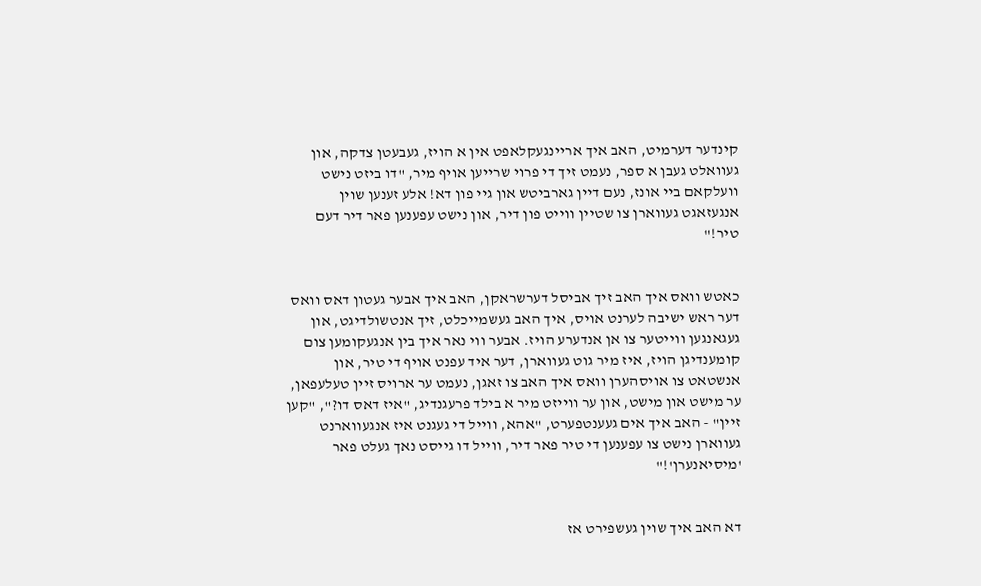קינדער דערמיט, האב איך אריינגעקלאפט אין א הויז, געבעטן צדקה, און געוואלט געבן א ספר, נעמט זיך די פרוי שרייען אויף מיר, "דו ביזט נישט וועלקאם ביי אונז, נעם דיין גארביטש און גיי פון דא! אלע זענען שוין אנגעזאגט געווארן צו שטיין ווייט פון דיר, און נישט עפענען פאר דיר דעם טיר!"


כאטש וואס איך האב זיך אביסל דערשראקן, האב איך אבער געטון דאס וואס דער ראש ישיבה לערנט אויס, איך האב געשמייכלט, זיך אנטשולדיגט, און געגאנגען ווייטער צו אן אנדערע הויז. אבער ווי נאר איך בין אנגעקומען צום קומענדיגן הויז, איז מיר גוט געווארן, דער איד עפנט אויף די טיר, און אנשטאט צו אויסהערן וואס איך האב צו זאגן, נעמט ער ארויס זיין טעלעפאן, ער מישט און מישט, און ער ווייזט מיר א בילד פרעגנדיג, "איז דאס דו?", "קען זיין" - האב איך אים געענטפערט, "אהא, ווייל די געגנט איז אנגעווארנט געווארן נישט צו עפענען די טיר פאר דיר, ווייל דו גייסט נאך געלט פאר 'מיסיאנערן'!"


דא האב איך שוין געשפירט אז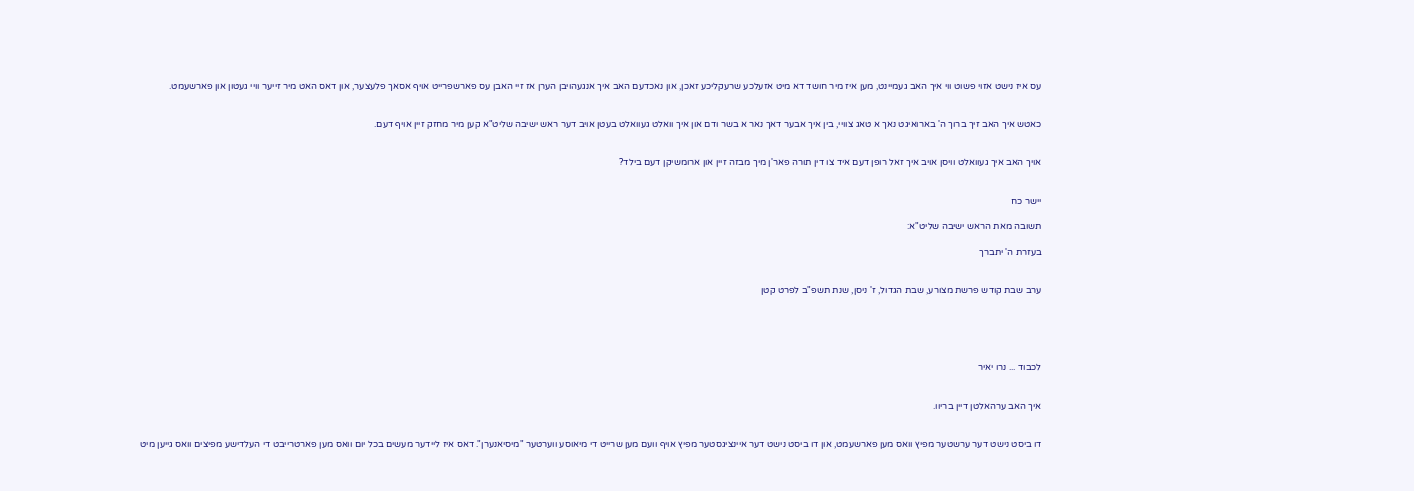עס איז נישט אזוי פשוט ווי איך האב געמיינט, מען איז מיר חושד דא מיט אזעלכע שרעקליכע זאכן, און נאכדעם האב איך אנגעהויבן הערן אז זיי האבן עס פארשפרייט אויף אסאך פלעצער, און דאס האט מיר זייער וויי געטון און פארשעמט.


כאטש איך האב זיך ברוך ה' בארואיגט נאך א טאג צוויי, בין איך אבער דאך נאר א בשר ודם און איך וואלט געוואלט בעטן אויב דער ראש ישיבה שליט"א קען מיר מחזק זיין אויף דעם.


אויך האב איך געוואלט וויסן אויב איך זאל רופן דעם איד צו דין תורה פאר'ן מיך מבזה זיין און ארומשיקן דעם בילד?


יישר כח

תשובה מאת הראש ישיבה שליט"א:

בעזרת ה' יתברך


ערב שבת קודש פרשת מצורע, שבת הגדול, ז' ניסן, שנת תשפ"ב לפרט קטן





לכבוד ... נרו יאיר


איך האב ערהאלטן דיין בריוו.


דו ביסט נישט דער ערשטער מפיץ וואס מען פארשעמט, און דו ביסט נישט דער איינציגסטער מפיץ אויף וועם מען שרייט די מיאוסע ווערטער "מיסיאנערן". דאס איז ליידער מעשים בכל יום וואס מען פארטרייבט די העלדישע מפיצים וואס גייען מיט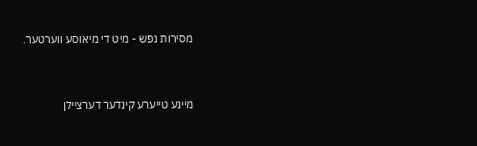מסירות נפש - מיט די מיאוסע ווערטער.


מיינע טייערע קינדער דערציילן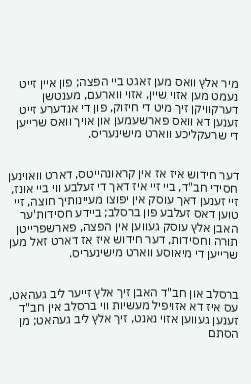מיר אלץ וואס מען זאגט ביי הפצה; פון איין זייט נעמט מען אזוי שיין, אזוי ווארעם, מענטשן דערקוויקן זיך מיט די חיזוק, פון די אנדערע זייט זענען דא וואס פארשעמען און אויך וואס שרייען די שרעקליכע ווארט מישינעריס.


דער חידוש איז אז אין קראונהייטס, דארט וואוינען חסידי חב"ד, ביי זיי איז דאך די זעלבע ווי ביי אונז, זיי זענען דאך עוסק אין יפוצו מעיינותיך חוצה, זיי טוען דאס זעלבע פון ברסלב; ביידע חסידות'ער האבן אלץ עוסק געווען אין הפצה, פארשפרייטן תורה וחסידות, דער חידוש איז אז דארט זאל מען שרייען די מיאוסע ווארט מישינעריס.


ברסלב און חב"ד האבן זיך אלץ זייער ליב געהאט, עס איז דא אזויפיל מעשיות ווי ברסלב אין חב"ד זענען געווען אזוי נאנט, זיך אלץ ליב געהאט; מן הסתם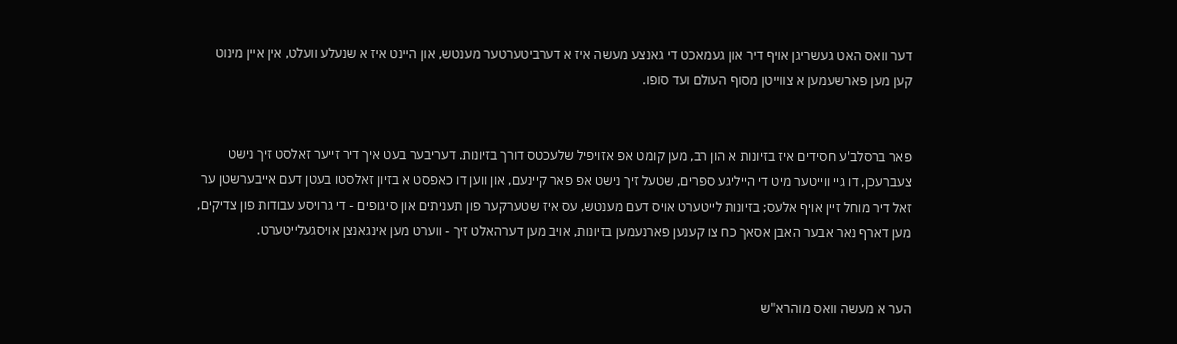דער וואס האט געשריגן אויף דיר און געמאכט די גאנצע מעשה איז א דערביטערטער מענטש, און היינט איז א שנעלע וועלט, אין איין מינוט קען מען פארשעמען א צווייטן מסוף העולם ועד סופו.


פאר ברסלב'ע חסידים איז בזיונות א הון רב, מען קומט אפ אזויפיל שלעכטס דורך בזיונות. דעריבער בעט איך דיר זייער זאלסט זיך נישט צעברעכן, דו גיי ווייטער מיט די הייליגע ספרים, שטעל זיך נישט אפ פאר קיינעם, און ווען דו כאפסט א בזיון זאלסטו בעטן דעם אייבערשטן ער זאל דיר מוחל זיין אויף אלעס; בזיונות לייטערט אויס דעם מענטש, עס איז שטערקער פון תעניתים און סיגופים - די גרויסע עבודות פון צדיקים, מען דארף נאר אבער האבן אסאך כח צו קענען פארנעמען בזיונות, אויב מען דערהאלט זיך - ווערט מען אינגאנצן אויסגעלייטערט.


הער א מעשה וואס מוהרא"ש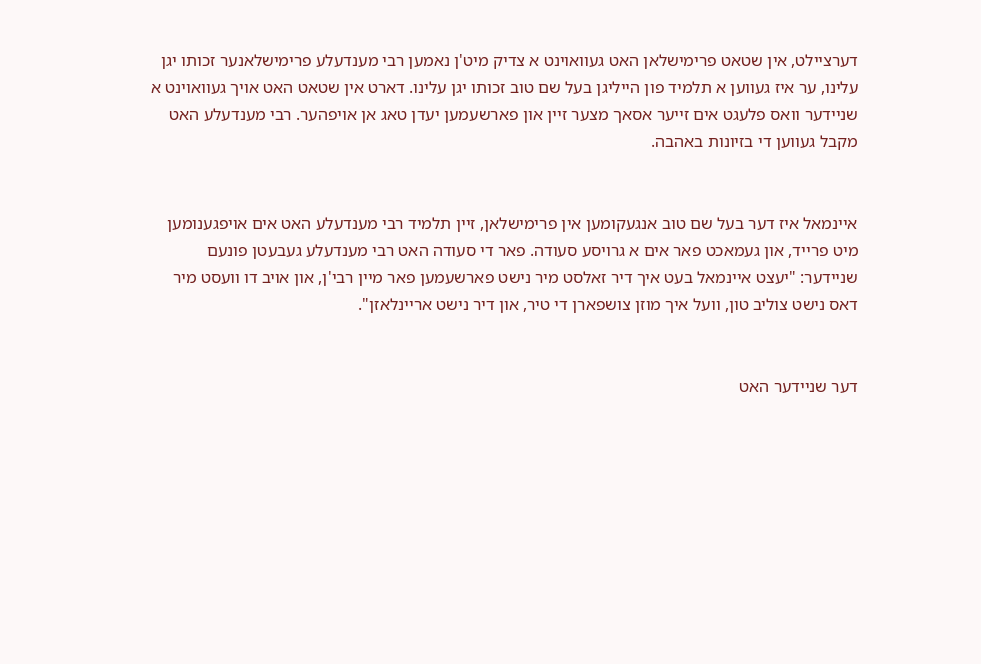דערציילט, אין שטאט פרימישלאן האט געוואוינט א צדיק מיט'ן נאמען רבי מענדעלע פרימישלאנער זכותו יגן עלינו, ער איז געווען א תלמיד פון הייליגן בעל שם טוב זכותו יגן עלינו. דארט אין שטאט האט אויך געוואוינט א שניידער וואס פלעגט אים זייער אסאך מצער זיין און פארשעמען יעדן טאג אן אויפהער. רבי מענדעלע האט מקבל געווען די בזיונות באהבה.


איינמאל איז דער בעל שם טוב אנגעקומען אין פרימישלאן, זיין תלמיד רבי מענדעלע האט אים אויפגענומען מיט פרייד, און געמאכט פאר אים א גרויסע סעודה. פאר די סעודה האט רבי מענדעלע געבעטן פונעם שניידער: "יעצט איינמאל בעט איך דיר זאלסט מיר נישט פארשעמען פאר מיין רבי'ן, און אויב דו וועסט מיר דאס נישט צוליב טון, וועל איך מוזן צושפארן די טיר, און דיר נישט אריינלאזן".


דער שניידער האט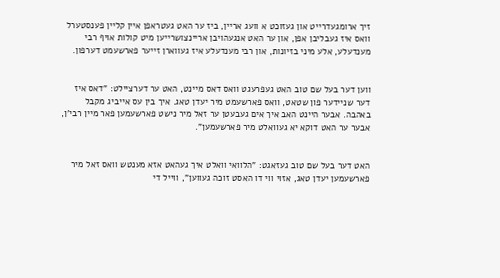זיך ארומגעדרייט און געזוכט א וועג אריין, ביז ער האט געטראפן איין קליין פענסטערל וואס איז געבליבן אפן, און ער האט אנגעהויבן אריינצושרייען מיט קולות אויף רבי מענדעלע, אלע מיני בזיונות, און רבי מענדעלע איז געווארן זייער פארשעמט דערפון.


ווען דער בעל שם טוב האט געפרעגט וואס דאס מיינט, האט ער דערציילט: "דאס איז דער שניידער פון שטאט, וואס פארשעמט מיר יעדן טאג. איך בין עס אייביג מקבל באהבה. אבער היינט האב איך אים געבעטן ער זאל מיר נישט פארשעמען פאר מיין רבי'ן, אבער ער האט דוקא יא געוואלט מיר פארשעמען".


האט דער בעל שם טוב געזאגט: "הלוואי וואלט איך געהאט אזא מענטש וואס זאל מיר פארשעמען יעדן טאג, אזוי ווי דו האסט זוכה געווען", ווייל די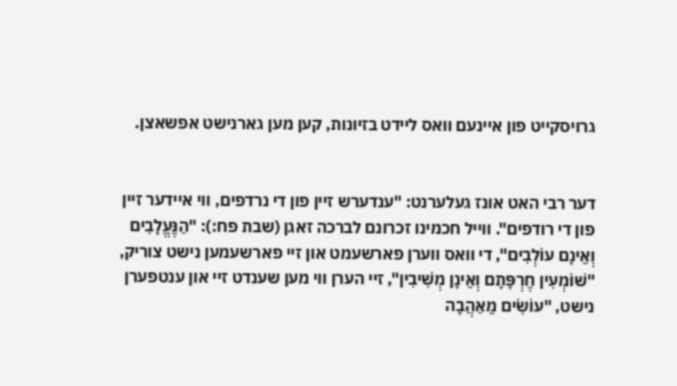גרויסקייט פון איינעם וואס ליידט בזיונות, קען מען גארנישט אפשאצן.


דער רבי האט אונז געלערנט: "ענדערש זיין פון די נרדפים, ווי איידער זיין פון די רודפים". ווייל חכמינו זכרונם לברכה זאגן (שבת פח:): "הַנֶּעֱלָבִים וְאֵינָם עוֹלְבִים", די וואס ווערן פארשעמט און זיי פארשעמען נישט צוריק, "שׁוֹמְעִין חֶרְפָּתָם וְאֵינָן מְשִׁיבִין", זיי הערן ווי מען שענדט זיי און ענטפערן נישט, "עוֹשִׂים מֵאַהֲבָה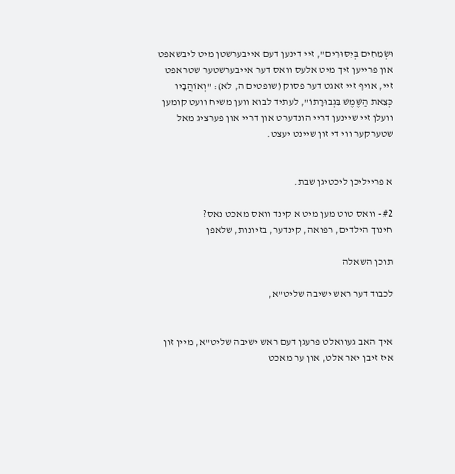וּשְׂמֵחִים בְּיִסּוּרִים", זיי דינען דעם אייבערשטן מיט ליבשאפט און פרייען זיך מיט אלעס וואס דער אייבערשטער שטראפט זיי, אויף זיי זאגט דער פסוק (שופטים ה, לא): "וְאוֹהֲבָיו כְּצֵאת הַשֶּׁמֶשׁ בִּגְבוּרָתוֹ", לעתיד לבוא ווען משיח וועט קומען וועלן זיי שיינען דריי הונדערט און דריי און פערציג מאל שטערקער ווי די זון שיינט יעצט.


א פרייליכן ליכטיגן שבת.

#2 - וואס טוט מען מיט א קינד וואס מאכט נאס?
חינוך הילדים, רפואה, קינדער, בזיונות, שלאפן

תוכן השאלה

לכבוד דער ראש ישיבה שליט"א,


איך האב געוואלט פרעגן דעם ראש ישיבה שליט"א, מיין זון איז זיבן יאר אלט, און ער מאכט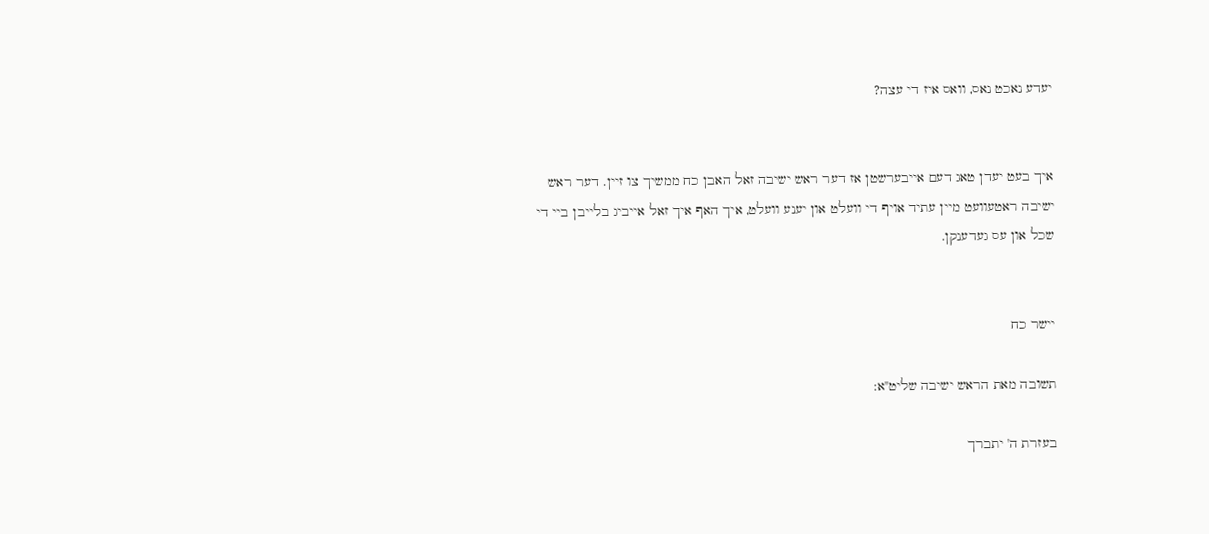יעדע נאכט נאס, וואס איז די עצה?


איך בעט יעדן טאג דעם אייבערשטן אז דער ראש ישיבה זאל האבן כח ממשיך צו זיין. דער ראש ישיבה ראטעוועט מיין עתיד אויף די וועלט און יענע וועלט, איך האף איך זאל אייביג בלייבן ביי די שכל און עס געדענקן.


יישר כח

תשובה מאת הראש ישיבה שליט"א:

בעזרת ה' יתברך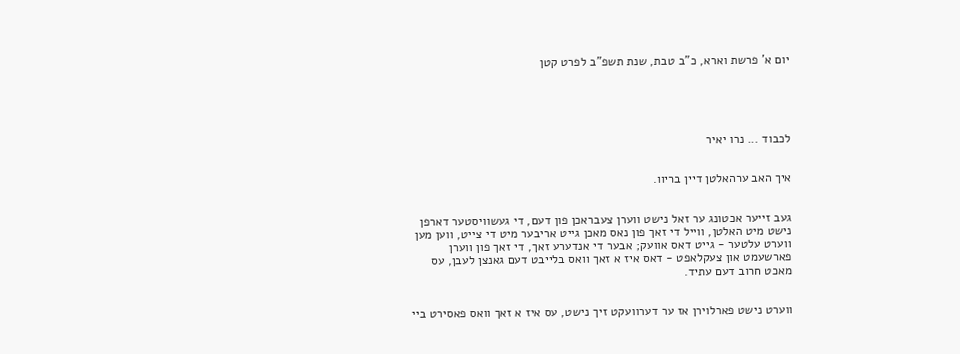יום א' פרשת וארא, כ"ב טבת, שנת תשפ"ב לפרט קטן





לכבוד ... נרו יאיר


איך האב ערהאלטן דיין בריוו.


געב זייער אכטונג ער זאל נישט ווערן צעבראכן פון דעם, די געשוויסטער דארפן נישט מיט האלטן, ווייל די זאך פון נאס מאכן גייט אריבער מיט די צייט, ווען מען ווערט עלטער - גייט דאס אוועק; אבער די אנדערע זאך, די זאך פון ווערן פארשעמט און צעקלאפט - דאס איז א זאך וואס בלייבט דעם גאנצן לעבן, עס מאכט חרוב דעם עתיד.


ווערט נישט פארלוירן אז ער דערוועקט זיך נישט, עס איז א זאך וואס פאסירט ביי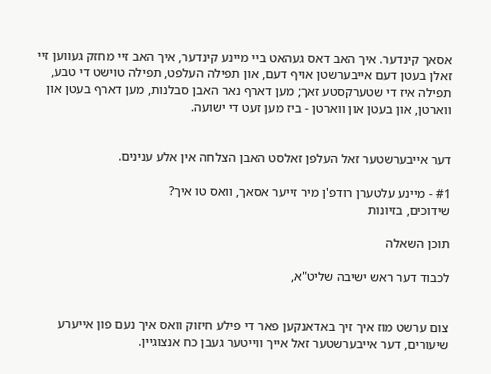אסאך קינדער. איך האב דאס געהאט ביי מיינע קינדער, איך האב זיי מחזק געווען זיי זאלן בעטן דעם אייבערשטן אויף דעם, און תפילה העלפט, תפילה טוישט די טבע, תפילה איז די שטערקסטע זאך; מען דארף נאר האבן סבלנות, מען דארף בעטן און ווארטן, און בעטן און ווארטן - ביז מען זעט די ישועה.


דער אייבערשטער זאל העלפן זאלסט האבן הצלחה אין אלע ענינים.

#1 - מיינע עלטערן רודפ'ן מיר זייער אסאך, וואס טו איך?
שידוכים, בזיונות

תוכן השאלה

לכבוד דער ראש ישיבה שליט"א,


צום ערשט מוז איך זיך באדאנקען פאר די פילע חיזוק וואס איך נעם פון אייערע שיעורים, דער אייבערשטער זאל אייך ווייטער געבן כח אנצוגיין.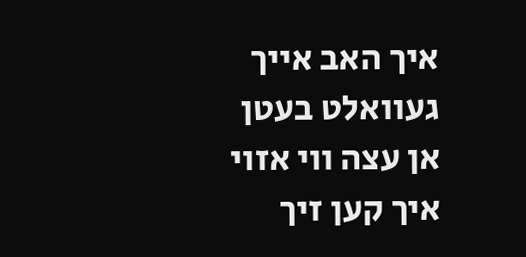איך האב אייך געוואלט בעטן אן עצה ווי אזוי איך קען זיך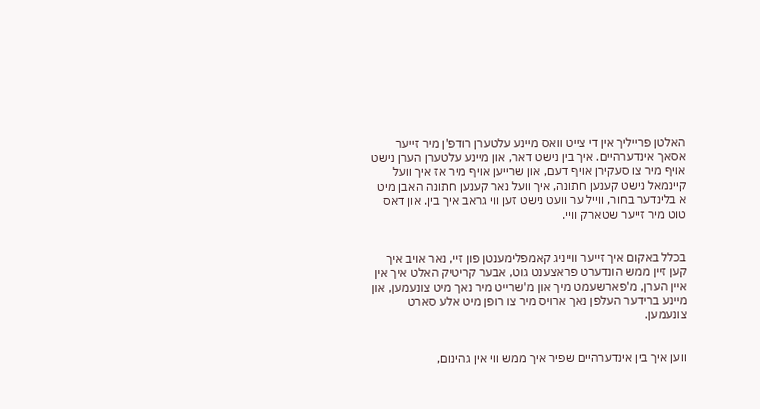האלטן פרייליך אין די צייט וואס מיינע עלטערן רודפ'ן מיר זייער אסאך אינדערהיים. איך בין נישט דאר, און מיינע עלטערן הערן נישט אויף מיר צו סעקירן אויף דעם, און שרייען אויף מיר אז איך וועל קיינמאל נישט קענען חתונה, איך וועל נאר קענען חתונה האבן מיט א בלינדער בחור, ווייל ער וועט נישט זען ווי גראב איך בין. און דאס טוט מיר זייער שטארק וויי.


בכלל באקום איך זייער ווייניג קאמפלימענטן פון זיי, נאר אויב איך קען זיין ממש הונדערט פראצענט גוט, אבער קריטיק האלט איך אין איין הערן, מ'פארשעמט מיך און מ'שרייט מיר נאך מיט צונעמען, און מיינע ברידער העלפן נאך ארויס מיר צו רופן מיט אלע סארט צונעמען.


ווען איך בין אינדערהיים שפיר איך ממש ווי אין גהינום,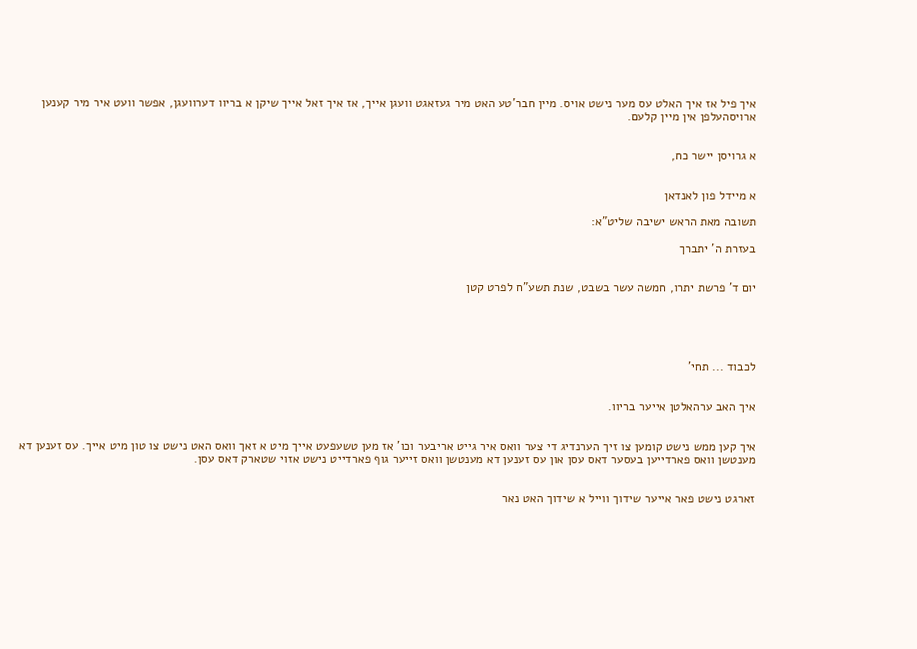איך פיל אז איך האלט עס מער נישט אויס. מיין חבר'טע האט מיר געזאגט וועגן אייך, אז איך זאל אייך שיקן א בריוו דערוועגן, אפשר וועט איר מיר קענען ארויסהעלפן אין מיין קלעם.


א גרויסן יישר כח,


א מיידל פון לאנדאן

תשובה מאת הראש ישיבה שליט"א:

בעזרת ה' יתברך


יום ד' פרשת יתרו, חמשה עשר בשבט, שנת תשע"ח לפרט קטן





לכבוד ... תחי'


איך האב ערהאלטן אייער בריוו.


איך קען ממש נישט קומען צו זיך הערנדיג די צער וואס איר גייט אריבער וכו' אז מען טשעפעט אייך מיט א זאך וואס האט נישט צו טון מיט אייך. עס זענען דא מענטשן וואס פארדייען בעסער דאס עסן און עס זענען דא מענטשן וואס זייער גוף פארדייט נישט אזוי שטארק דאס עסן.


זארגט נישט פאר אייער שידוך ווייל א שידוך האט נאר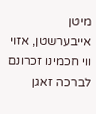מיטן אייבערשטן, אזוי ווי חכמינו זכרונם לברכה זאגן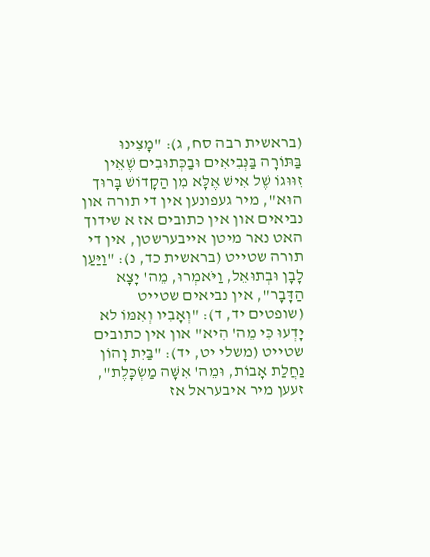(בראשית רבה סח, ג): "מָצִינוּ בַּתּוֹרָה בַּנְּבִיאִים וּבַכְּתוּבִים שֶׁאֵין זִוּוּגוֹ שֶׁל אִישׁ אֶלָּא מִן הַקָדוֹשׁ בָּרוּך הוּא", מיר געפונען אין די תורה און נביאים און אין כתובים אז א שידוך האט נאר מיטן אייבערשטן, אין די תורה שטייט (בראשית כד, נ): "וַיַּעַן לָבָן וּבְתוּאֵל, וַיֹּאמְרוּ, מֵה' יָצָא הַדָּבָר", אין נביאים שטייט (שופטים יד, ד): "וְאָבִיו וְאִמּוֹ לא יָדְעוּ כִּי מֵה' הִיא" און אין כתובים שטייט (משלי יט, יד): "בַּיִת וָהוֹן נַחֲלַת אָבוֹת, וּמֵה' אִשָּׁה מַשְׂכָּלֶת", זעען מיר איבעראל אז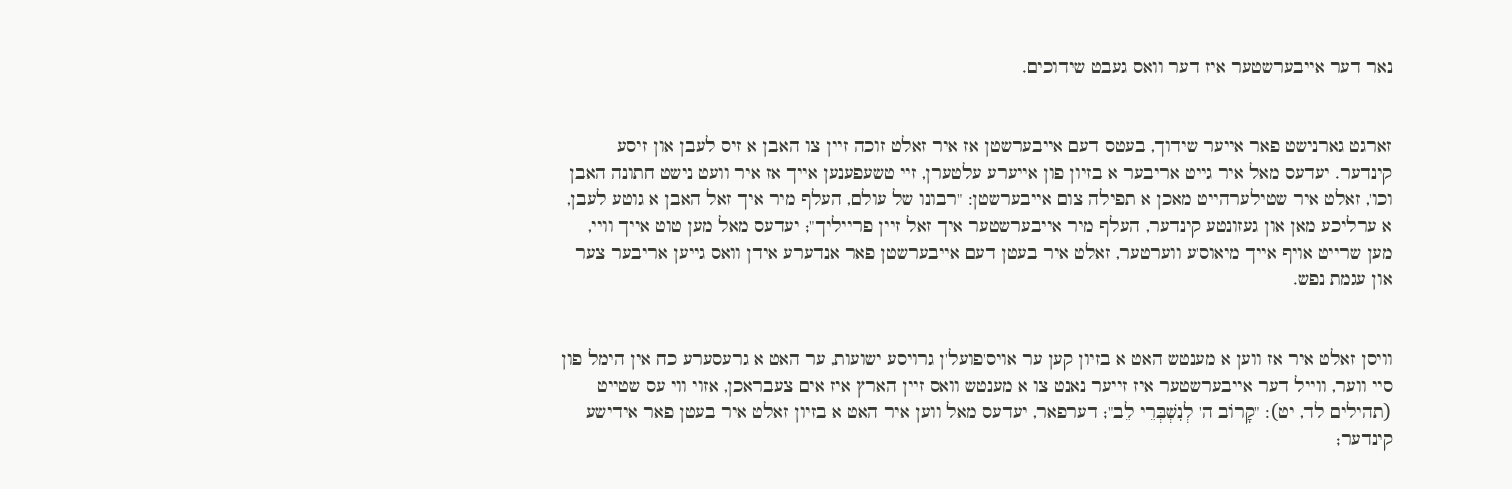נאר דער אייבערשטער איז דער וואס געבט שידוכים.


זארגט גארנישט פאר אייער שידוך, בעטס דעם אייבערשטן אז איר זאלט זוכה זיין צו האבן א זיס לעבן און זיסע קינדער. יעדעס מאל איר גייט אריבער א בזיון פון אייערע עלטערן, זיי טשעפענען אייך אז איר וועט נישט חתונה האבן וכו', זאלט איר שטילערהייט מאכן א תפילה צום אייבערשטן: "רבונו של עולם, העלף מיר איך זאל האבן א גוטע לעבן, א ערליכע מאן און געזונטע קינדער, העלף מיר אייבערשטער איך זאל זיין פרייליך"; יעדעס מאל מען טוט אייך וויי, מען שרייט אויף אייך מיאוס'ע ווערטער, זאלט איר בעטן דעם אייבערשטן פאר אנדערע אידן וואס גייען אריבער צער און עגמת נפש.


וויסן זאלט איר אז ווען א מענטש האט א בזיון קען ער אויס'פועל'ן גרויסע ישועות, ער האט א גרעסערע כח אין הימל פון סיי ווער, ווייל דער אייבערשטער איז זייער נאנט צו א מענטש וואס זיין הארץ איז אים צעבראכן, אזוי ווי עס שטייט (תהילים לד, יט): "קָרוֹב ה' לְנִשְׁבְּרֵי לֵב"; דערפאר, יעדעס מאל ווען איר האט א בזיון זאלט איר בעטן פאר אידישע קינדער;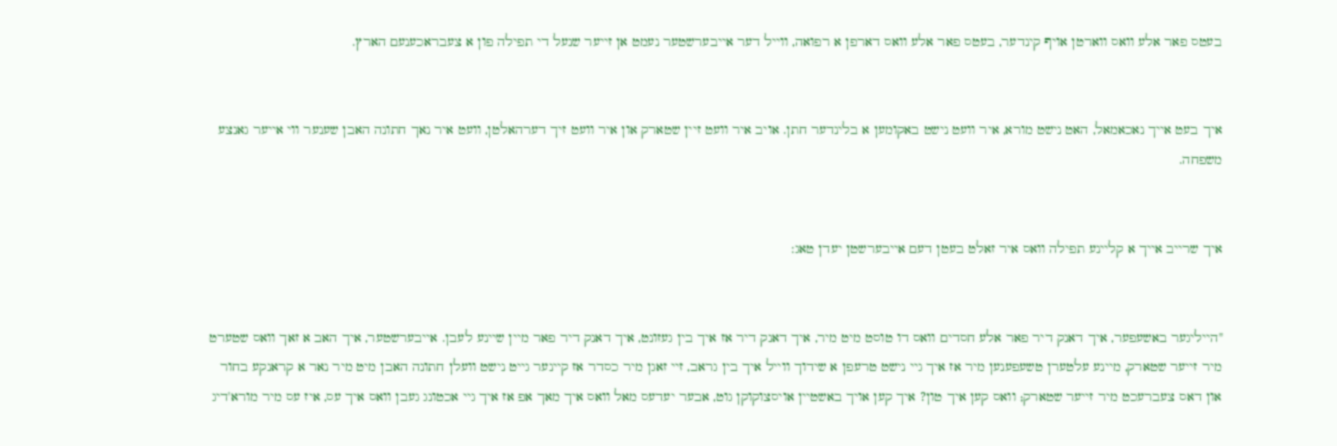בעטס פאר אלע וואס ווארטן אויף קינדער, בעטס פאר אלע וואס דארפן א רפואה, ווייל דער אייבערשטער נעמט אן זייער שנעל די תפילה פון א צעבראכענעם הארץ.


איך בעט אייך נאכאמאל, האט נישט מורא, איר וועט נישט באקומען א בלינדער חתן. אויב איר וועט זיין שטארק און איר וועט זיך דערהאלטן, וועט איר נאך חתונה האבן שענער ווי אייער גאנצע משפחה.


איך שרייב אייך א קליינע תפילה וואס איר זאלט בעטן דעם אייבערשטן יעדן טאג:


"הייליגער באשעפער, איך דאנק דיר פאר אלע חסדים וואס דו טוסט מיט מיר, איך דאנק דיר אז איך בין געזונט, איך דאנק דיר פאר מיין שיינע לעבן. אייבערשטער, איך האב א זאך וואס שטערט מיר זייער שטארק, מיינע עלטערן טשעפענען מיר אז איך גיי נישט טרעפן א שידוך ווייל איך בין גראב, זיי זאגן מיר כסדר אז קיינער גייט נישט וועלן חתונה האבן מיט מיר נאר א קראנקע בחור און דאס צעברעכט מיר זייער שטארק; וואס קען איך טון? איך קען אויך באשטיין אויסצוקוקן גוט, אבער יעדעס מאל וואס איך מאך אפ אז איך גיי אכטונג געבן וואס איך עס, איז עס מיר מורא'דיג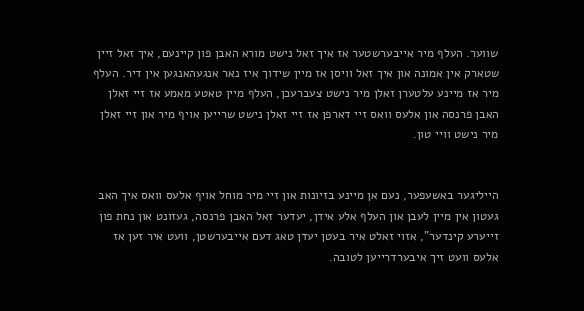שווער. העלף מיר אייבערשטער אז איך זאל נישט מורא האבן פון קיינעם, איך זאל זיין שטארק אין אמונה און איך זאל וויסן אז מיין שידוך איז נאר אנגעהאנגען אין דיר. העלף מיר אז מיינע עלטערן זאלן מיר נישט צעברעכן, העלף מיין טאטע מאמע אז זיי זאלן האבן פרנסה און אלעס וואס זיי דארפן אז זיי זאלן נישט שרייען אויף מיר און זיי זאלן מיר נישט וויי טון.


הייליגער באשעפער, נעם אן מיינע בזיונות און זיי מיר מוחל אויף אלעס וואס איך האב געטון אין מיין לעבן און העלף אלע אידן, יעדער זאל האבן פרנסה, געזונט און נחת פון זייערע קינדער", אזוי זאלט איר בעטן יעדן טאג דעם אייבערשטן, וועט איר זען אז אלעס וועט זיך איבערדרייען לטובה.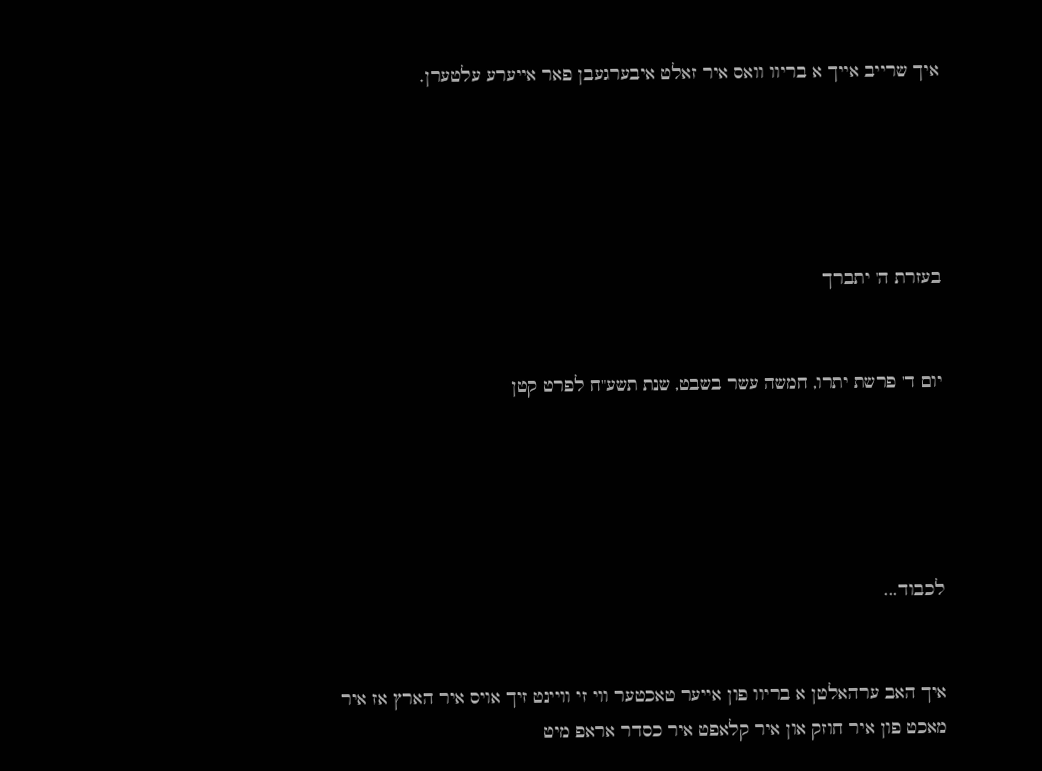איך שרייב אייך א בריוו וואס איר זאלט איבערגעבן פאר אייערע עלטערן.





בעזרת ה' יתברך


יום ד' פרשת יתרו, חמשה עשר בשבט, שנת תשע"ח לפרט קטן





לכבוד...


איך האב ערהאלטן א בריוו פון אייער טאכטער ווי זי וויינט זיך אויס איר הארץ אז איר מאכט פון איר חוזק און איר קלאפט איר כסדר אראפ מיט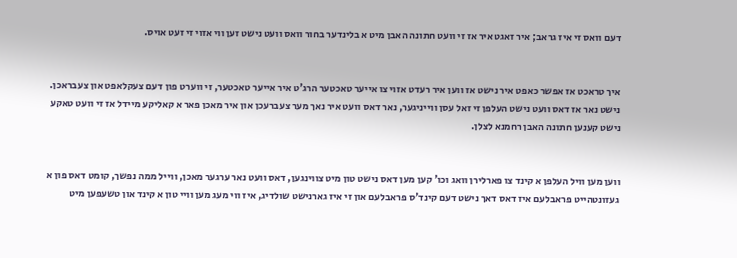דעם וואס זי איז גראב; איר זאגט איר אז זי וועט חתונה האבן מיט א בלינדער בחור וואס וועט נישט זען ווי אזוי זי זעט אויס.


איך טראכט אז אפשר כאפט איר נישט אז ווען איר רעדט אזוי צו אייער טאכטער הרג'ט איר אייער טאכטער, זי ווערט פון דעם צעקלאפט און צעבראכן. נישט נאר אז דאס וועט נישט העלפן זי זאל עסן ווייניגער, נאר דאס וועט איר נאך מער צעברעכן און איר מאכן פאר א קאליקע מיידל אז זי וועט טאקע נישט קענען חתונה האבן רחמנא לצלן.


ווען מען וויל העלפן א קינד צו פארלירן וואג וכו' קען מען דאס נישט טון מיט צווינגען, דאס וועט נאר ערגער מאכן, ווייל ממה נפשך, קומט דאס פון א געזונטהייט פראבלעם איז דאס דאך נישט דעם קינד'ס פראבלעם און זי איז גארנישט שולדיג, איז ווי מעג מען וויי טון א קינד און טשעפען מיט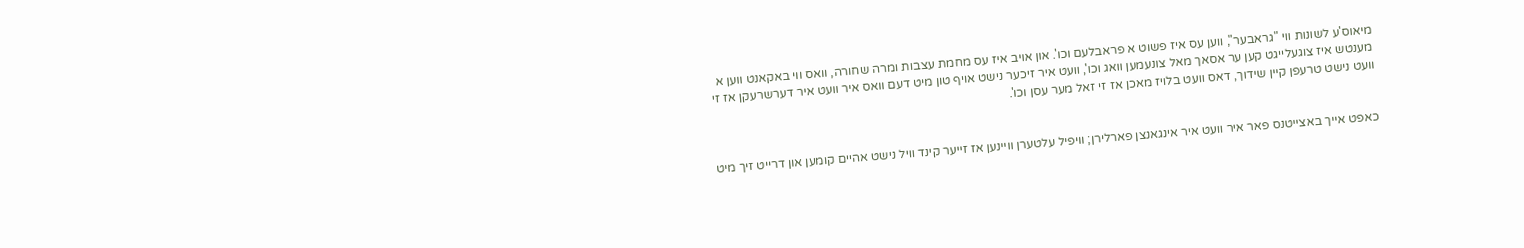מיאוס'ע לשונות ווי "גראבער", ווען עס איז פשוט א פראבלעם וכו'. און אויב איז עס מחמת עצבות ומרה שחורה, וואס ווי באקאנט ווען א מענטש איז צוגעלייגט קען ער אסאך מאל צונעמען וואג וכו', וועט איר זיכער נישט אויף טון מיט דעם וואס איר וועט איר דערשרעקן אז זי וועט נישט טרעפן קיין שידוך, דאס וועט בלויז מאכן אז זי זאל מער עסן וכו'.


כאפט אייך באצייטנס פאר איר וועט איר אינגאנצן פארלירן; וויפיל עלטערן וויינען אז זייער קינד וויל נישט אהיים קומען און דרייט זיך מיט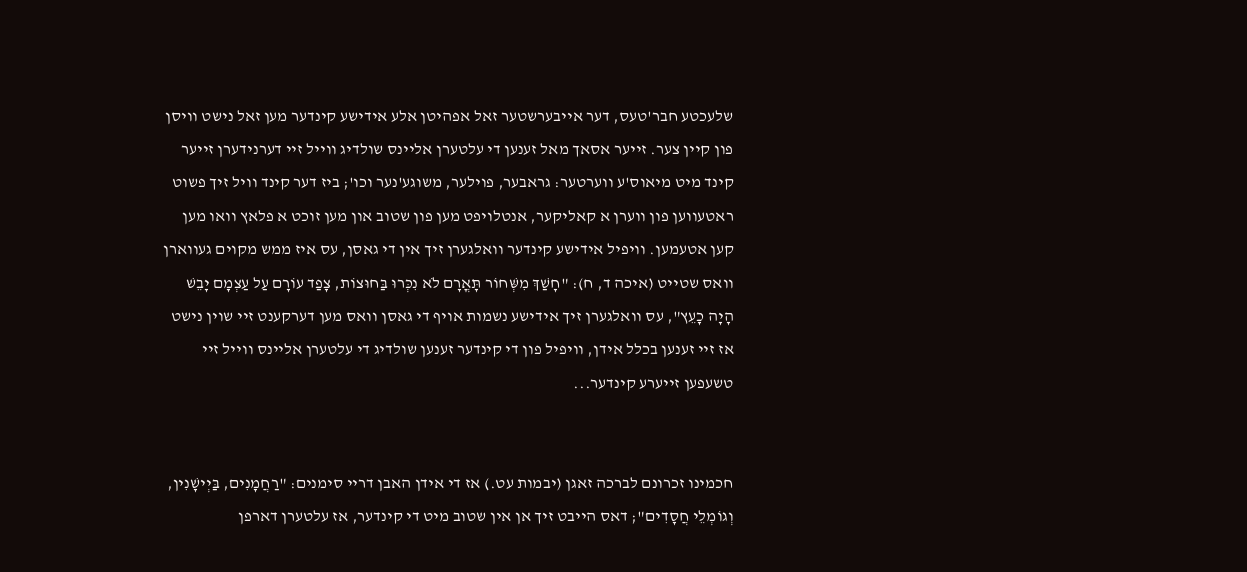שלעכטע חבר'טעס, דער אייבערשטער זאל אפהיטן אלע אידישע קינדער מען זאל נישט וויסן פון קיין צער. זייער אסאך מאל זענען די עלטערן אליינס שולדיג ווייל זיי דערנידערן זייער קינד מיט מיאוס'ע ווערטער: גראבער, פוילער, משוגע'נער וכו'; ביז דער קינד וויל זיך פשוט ראטעווען פון ווערן א קאליקער, אנטלויפט מען פון שטוב און מען זוכט א פלאץ וואו מען קען אטעמען. וויפיל אידישע קינדער וואלגערן זיך אין די גאסן, עס איז ממש מקוים געווארן וואס שטייט (איכה ד, ח): "חָשַׁךְ מִשְּׁחוֹר תָּאֳרָם לֹא נִכְּרוּ בַּחוּצוֹת, צָפַד עוֹרָם עַל עַצְמָם יָבֵשׁ הָיָה כָעֵץ", עס וואלגערן זיך אידישע נשמות אויף די גאסן וואס מען דערקענט זיי שוין נישט אז זיי זענען בכלל אידן, וויפיל פון די קינדער זענען שולדיג די עלטערן אליינס ווייל זיי טשעפען זייערע קינדער...


חכמינו זכרונם לברכה זאגן (יבמות עט.) אז די אידן האבן דריי סימנים: "רַחֲמָנִים, בַּיְישָׁנִין, וְגוֹמְלֵי חֲסָדִים"; דאס הייבט זיך אן אין שטוב מיט די קינדער, אז עלטערן דארפן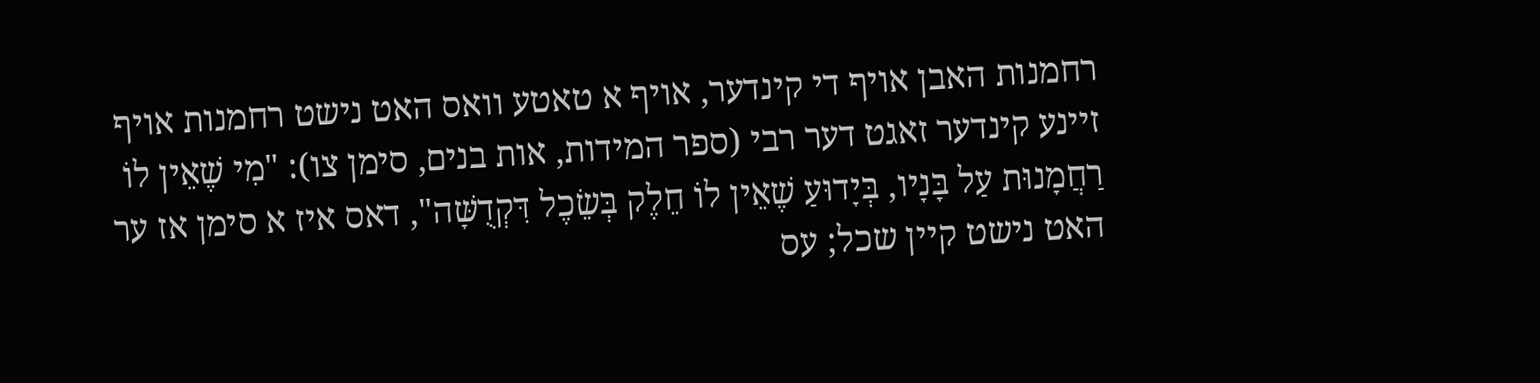רחמנות האבן אויף די קינדער, אויף א טאטע וואס האט נישט רחמנות אויף זיינע קינדער זאגט דער רבי (ספר המידות, אות בנים, סימן צו): "מִי שֶׁאֵין לוֹ רַחֲמָנוּת עַל בָּנָיו, בְּיָדוּעַ שֶׁאֵין לוֹ חֵלֶק בְּשֵׂכֶל דִּקְדֻשָּׁה", דאס איז א סימן אז ער האט נישט קיין שכל; עס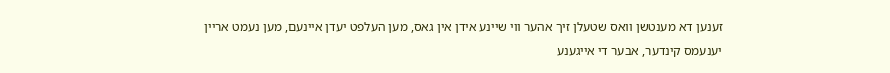זענען דא מענטשן וואס שטעלן זיך אהער ווי שיינע אידן אין גאס, מען העלפט יעדן איינעם, מען נעמט אריין יענעמס קינדער, אבער די אייגענע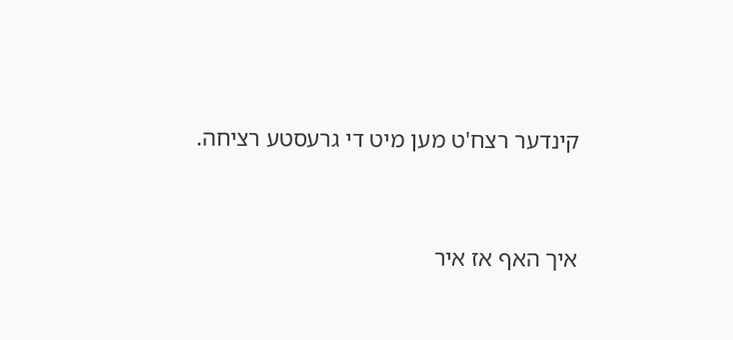קינדער רצח'ט מען מיט די גרעסטע רציחה.


איך האף אז איר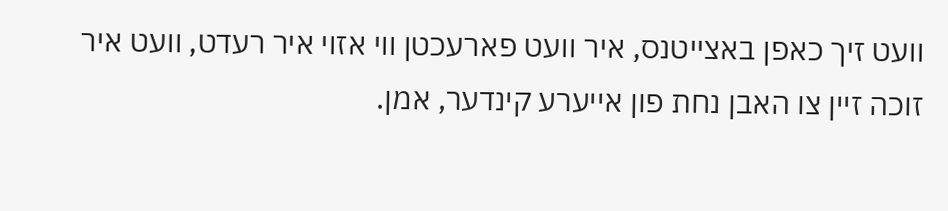וועט זיך כאפן באצייטנס, איר וועט פארעכטן ווי אזוי איר רעדט, וועט איר זוכה זיין צו האבן נחת פון אייערע קינדער, אמן.